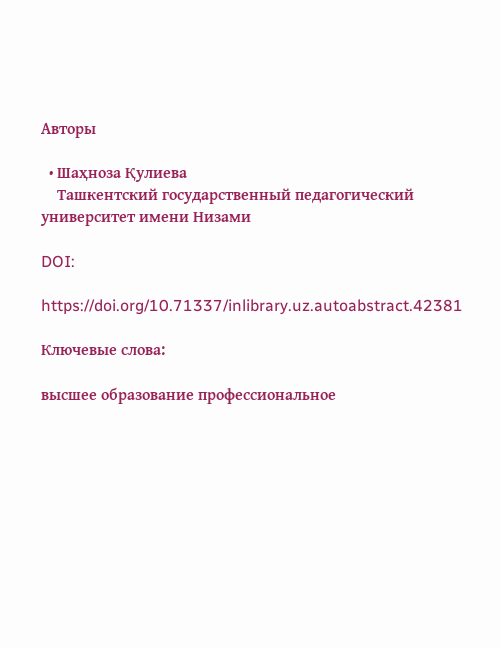Авторы

  • Шаҳноза Қулиева
    Ташкентский государственный педагогический университет имени Низами

DOI:

https://doi.org/10.71337/inlibrary.uz.autoabstract.42381

Ключевые слова:

высшее образование профессиональное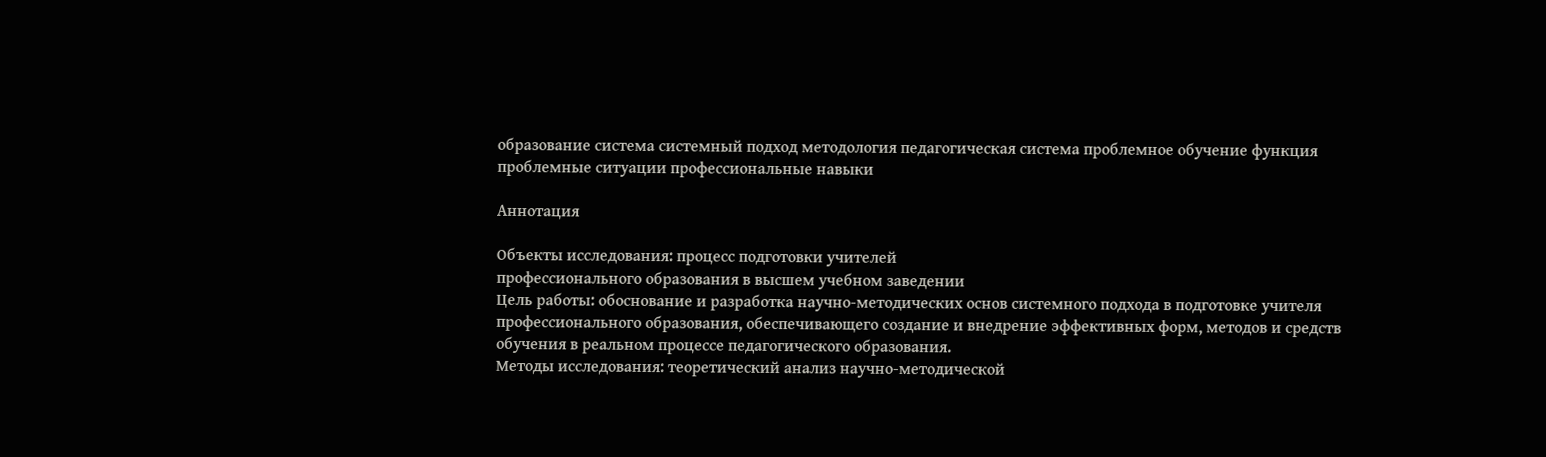образование система системный подход методология педагогическая система проблемное обучение функция проблемные ситуации профессиональные навыки

Аннотация

Объекты исследования: процесс подготовки учителей
профессионального образования в высшем учебном заведении
Цель работы: обоснование и разработка научно-методических основ системного подхода в подготовке учителя профессионального образования, обеспечивающего создание и внедрение эффективных форм, методов и средств обучения в реальном процессе педагогического образования.
Методы исследования: теоретический анализ научно-методической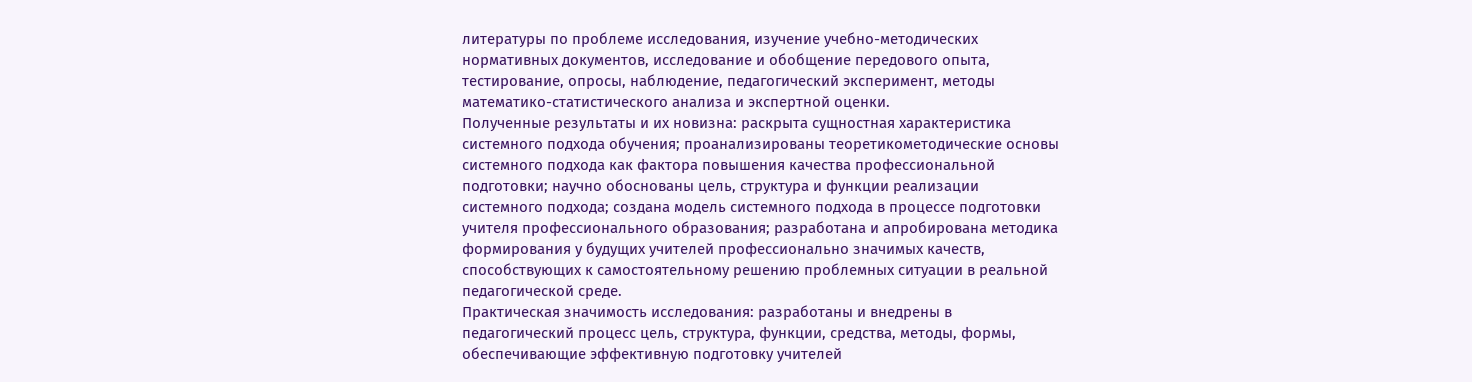литературы по проблеме исследования, изучение учебно-методических нормативных документов, исследование и обобщение передового опыта, тестирование, опросы, наблюдение, педагогический эксперимент, методы математико-статистического анализа и экспертной оценки.
Полученные результаты и их новизна: раскрыта сущностная характеристика системного подхода обучения; проанализированы теоретикометодические основы системного подхода как фактора повышения качества профессиональной подготовки; научно обоснованы цель, структура и функции реализации системного подхода; создана модель системного подхода в процессе подготовки учителя профессионального образования; разработана и апробирована методика формирования у будущих учителей профессионально значимых качеств, способствующих к самостоятельному решению проблемных ситуации в реальной педагогической среде.
Практическая значимость исследования: разработаны и внедрены в педагогический процесс цель, структура, функции, средства, методы, формы, обеспечивающие эффективную подготовку учителей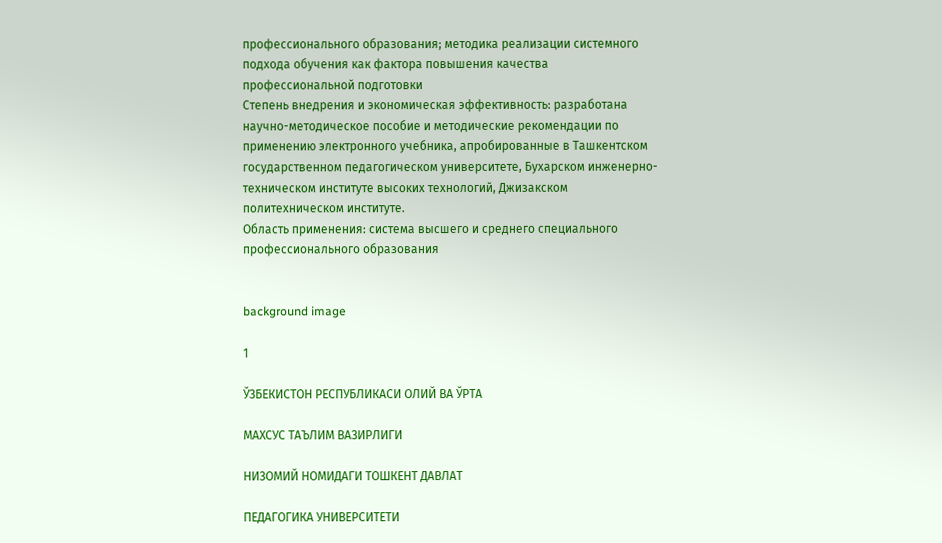профессионального образования; методика реализации системного подхода обучения как фактора повышения качества профессиональной подготовки
Степень внедрения и экономическая эффективность: разработана научно-методическое пособие и методические рекомендации по применению электронного учебника, апробированные в Ташкентском государственном педагогическом университете, Бухарском инженерно-техническом институте высоких технологий, Джизакском политехническом институте.
Область применения: система высшего и среднего специального профессионального образования


background image

1

ЎЗБЕКИСТОН РЕСПУБЛИКАСИ ОЛИЙ ВА ЎРТА

МАХСУС ТАЪЛИМ ВАЗИРЛИГИ

НИЗОМИЙ НОМИДАГИ ТОШКЕНТ ДАВЛАТ

ПЕДАГОГИКА УНИВЕРСИТЕТИ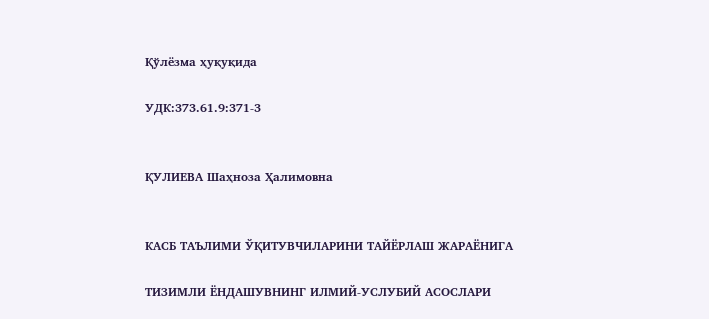Қўлёзма ҳуқуқида

УДК:373.61.9:371-3


ҚУЛИЕВА Шаҳноза Ҳалимовна


КАСБ ТАЪЛИМИ ЎҚИТУВЧИЛАРИНИ ТАЙЁРЛАШ ЖАРАЁНИГА

ТИЗИМЛИ ЁНДАШУВНИНГ ИЛМИЙ-УСЛУБИЙ АСОСЛАРИ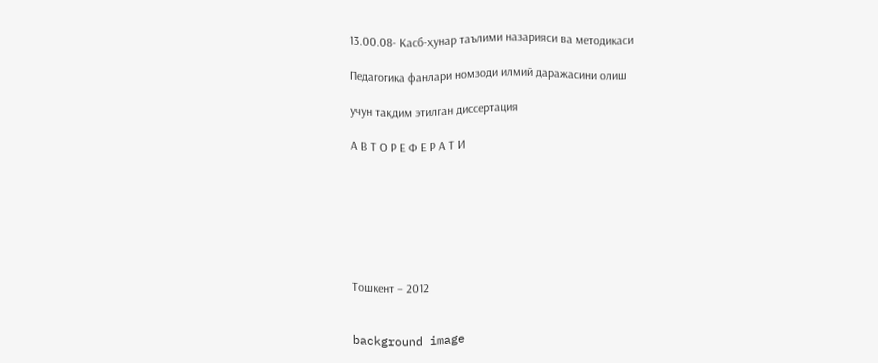13.00.08- Касб-ҳунар таълими назарияси ва методикаси

Педагогика фанлари номзоди илмий даражасини олиш

учун тақдим этилган диссертация

А В Т О Р Е Ф Е Р А Т И







Тошкент – 2012


background image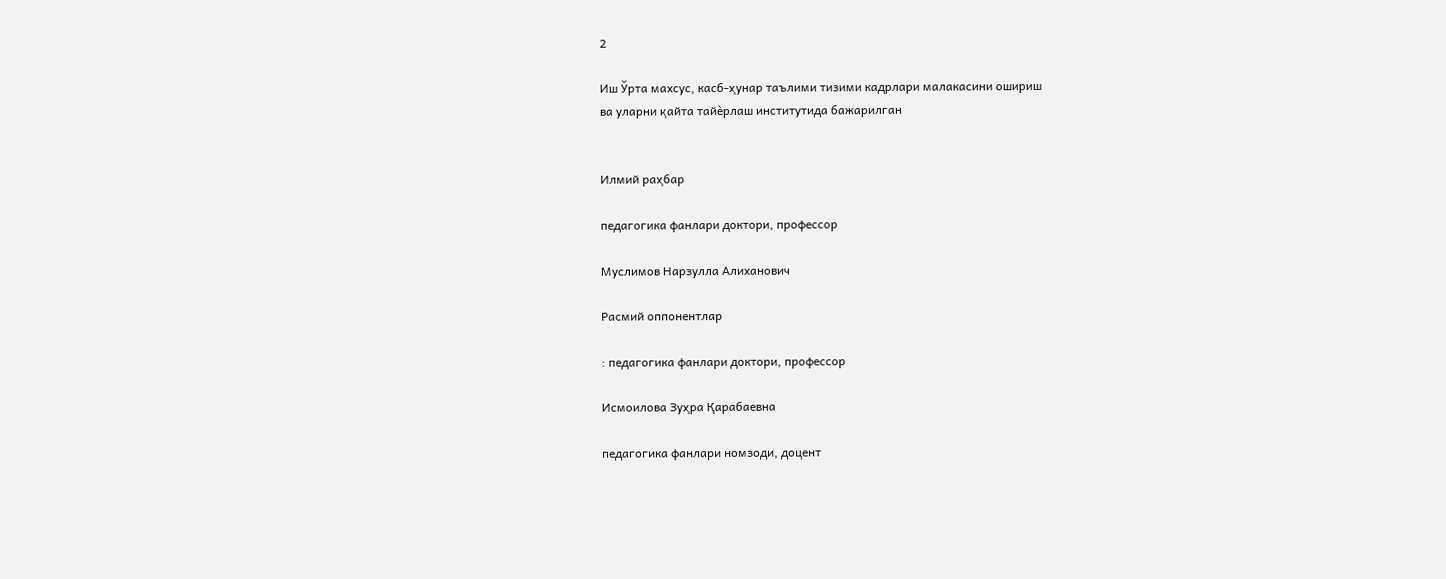2

Иш Ўрта махсус, касб-ҳунар таълими тизими кадрлари малакасини ошириш
ва уларни қайта тайѐрлаш институтида бажарилган


Илмий раҳбар

педагогика фанлари доктори, профессор

Муслимов Нарзулла Алиханович

Расмий оппонентлар

: педагогика фанлари доктори, профессор

Исмоилова Зуҳра Қарабаевна

педагогика фанлари номзоди, доцент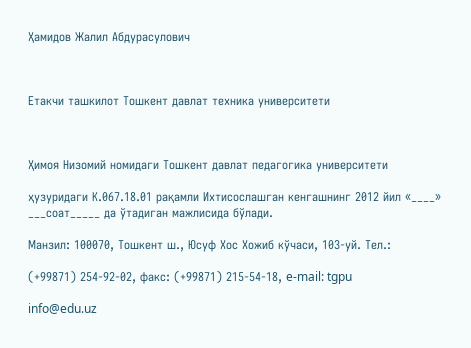Ҳамидов Жалил Абдурасулович



Етакчи ташкилот Тошкент давлат техника университети



Ҳимоя Низомий номидаги Тошкент давлат педагогика университети

ҳузуридаги К.067.18.01 рақамли Ихтисослашган кенгашнинг 2012 йил «____»
___соат_____ да ўтадиган мажлисида бўлади.

Манзил: 100070, Тошкент ш., Юсуф Хос Хожиб кўчаси, 103-уй. Тел.:

(+99871) 254-92-02, факс: (+99871) 215-54-18, e-mail: tgpu

info@edu.uz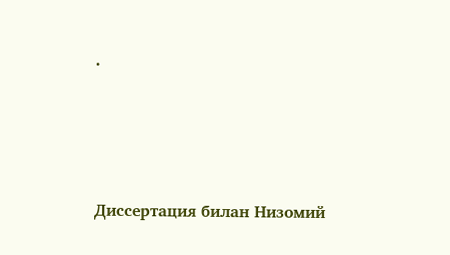.




Диссертация билан Низомий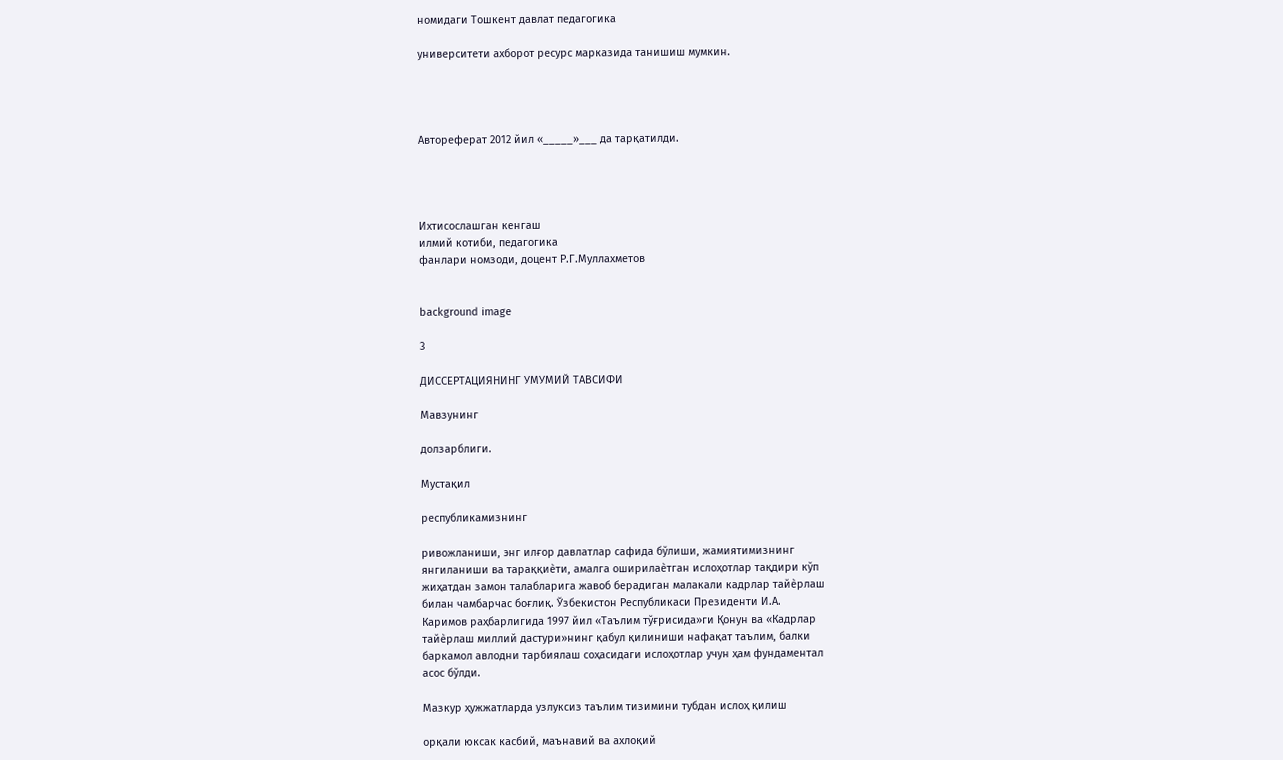номидаги Тошкент давлат педагогика

университети ахборот ресурс марказида танишиш мумкин.




Автореферат 2012 йил «_____»___ да тарқатилди.




Ихтисослашган кенгаш
илмий котиби, педагогика
фанлари номзоди, доцент Р.Г.Муллахметов


background image

3

ДИССЕРТАЦИЯНИНГ УМУМИЙ ТАВСИФИ

Мавзунинг

долзарблиги.

Мустақил

республикамизнинг

ривожланиши, энг илғор давлатлар сафида бўлиши, жамиятимизнинг
янгиланиши ва тараққиѐти, амалга оширилаѐтган ислоҳотлар тақдири кўп
жиҳатдан замон талабларига жавоб берадиган малакали кадрлар тайѐрлаш
билан чамбарчас боғлиқ. Ўзбекистон Республикаси Президенти И.А.
Каримов раҳбарлигида 1997 йил «Таълим тўғрисида»ги Қонун ва «Кадрлар
тайѐрлаш миллий дастури»нинг қабул қилиниши нафақат таълим, балки
баркамол авлодни тарбиялаш соҳасидаги ислоҳотлар учун ҳам фундаментал
асос бўлди.

Мазкур ҳужжатларда узлуксиз таълим тизимини тубдан ислоҳ қилиш

орқали юксак касбий, маънавий ва ахлоқий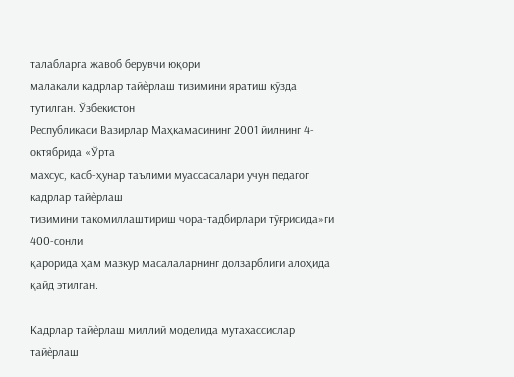талабларга жавоб берувчи юқори
малакали кадрлар тайѐрлаш тизимини яратиш кўзда тутилган. Ўзбекистон
Республикаси Вазирлар Маҳкамасининг 2001 йилнинг 4-октябрида «Ўрта
махсус, касб-ҳунар таълими муассасалари учун педагог кадрлар тайѐрлаш
тизимини такомиллаштириш чора-тадбирлари тўғрисида»ги 400-сонли
қарорида ҳам мазкур масалаларнинг долзарблиги алоҳида қайд этилган.

Кадрлар тайѐрлаш миллий моделида мутахассислар тайѐрлаш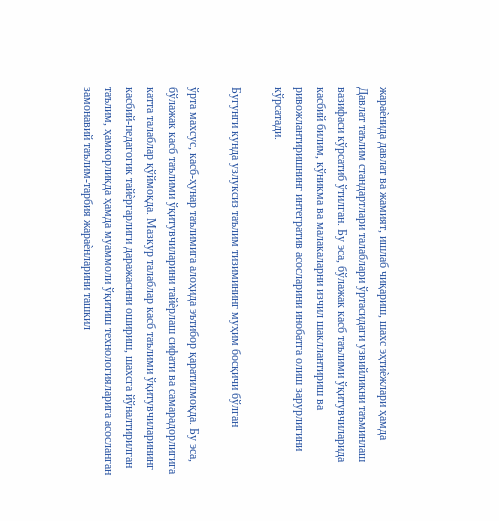жараѐнида давлат ва жамият, ишлаб чиқариш, шахс эҳтиѐжлари ҳамда
Давлат таълим стандартлари талаблари ўртасидаги узвийликни таъминлаш
вазифаси кўрсатиб ўтилган. Бу эса, бўлажак касб таълими ўқитувчиларида
касбий билим, кўникма ва малакаларни изчил шакллантириш ва
ривожлантиришнинг интегратив асосларини инобатга олиш зарурлигини
кўрсатади.

Бугунги кунда узлуксиз таълим тизимининг муҳим босқичи бўлган

ўрта махсус, касб-ҳунар таълимига алоҳида эътибор қаратилмоқда. Бу эса,
бўлажак касб таълими ўқитувчиларини тайѐрлаш сифати ва самарадорлигига
катта талаблар қўймоқда. Мазкур талаблар касб таълими ўқитувчиларининг
касбий-педагогик тайѐргарлиги даражасини ошириш, шахсга йўналтирилган
таълим, ҳамкорликда ҳамда муаммоли ўқитиш технологияларига асосланган
замонавий таълим-тарбия жараѐнларини ташкил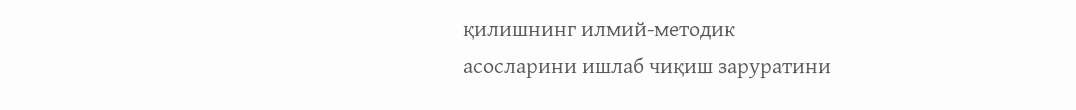қилишнинг илмий-методик
асосларини ишлаб чиқиш заруратини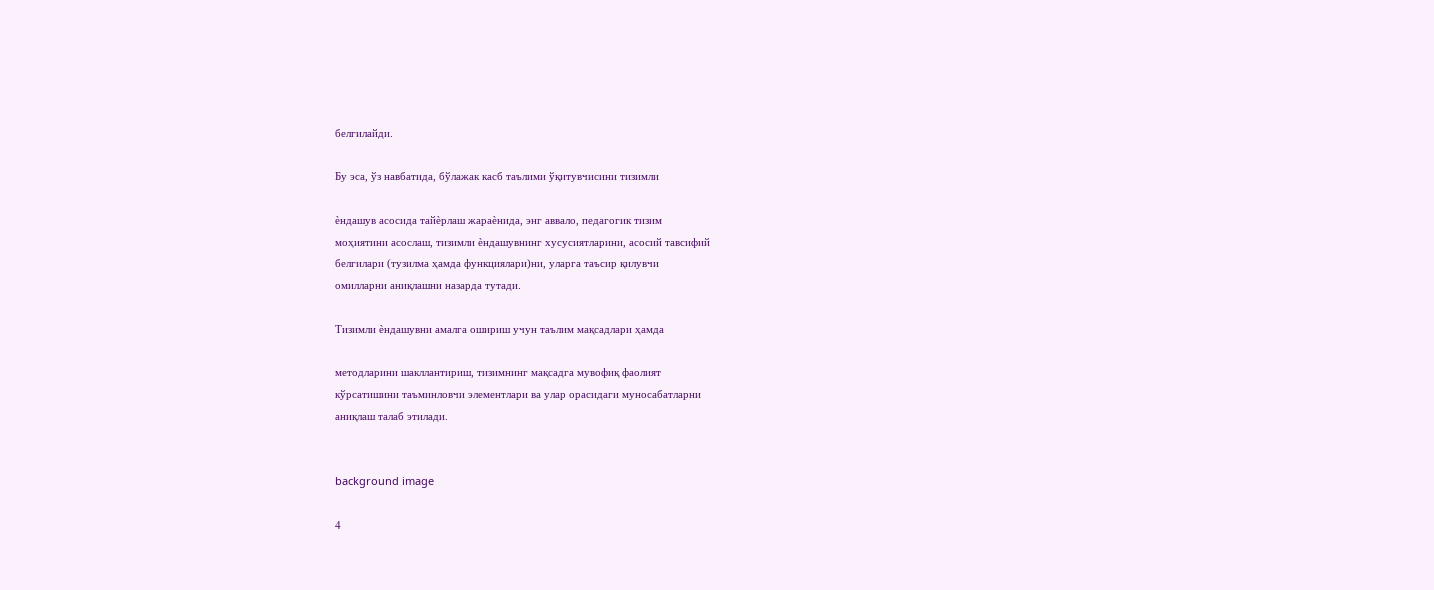белгилайди.

Бу эса, ўз навбатида, бўлажак касб таълими ўқитувчисини тизимли

ѐндашув асосида тайѐрлаш жараѐнида, энг аввало, педагогик тизим
моҳиятини асослаш, тизимли ѐндашувнинг хусусиятларини, асосий тавсифий
белгилари (тузилма ҳамда функциялари)ни, уларга таъсир қилувчи
омилларни аниқлашни назарда тутади.

Тизимли ѐндашувни амалга ошириш учун таълим мақсадлари ҳамда

методларини шакллантириш, тизимнинг мақсадга мувофиқ фаолият
кўрсатишини таъминловчи элементлари ва улар орасидаги муносабатларни
аниқлаш талаб этилади.


background image

4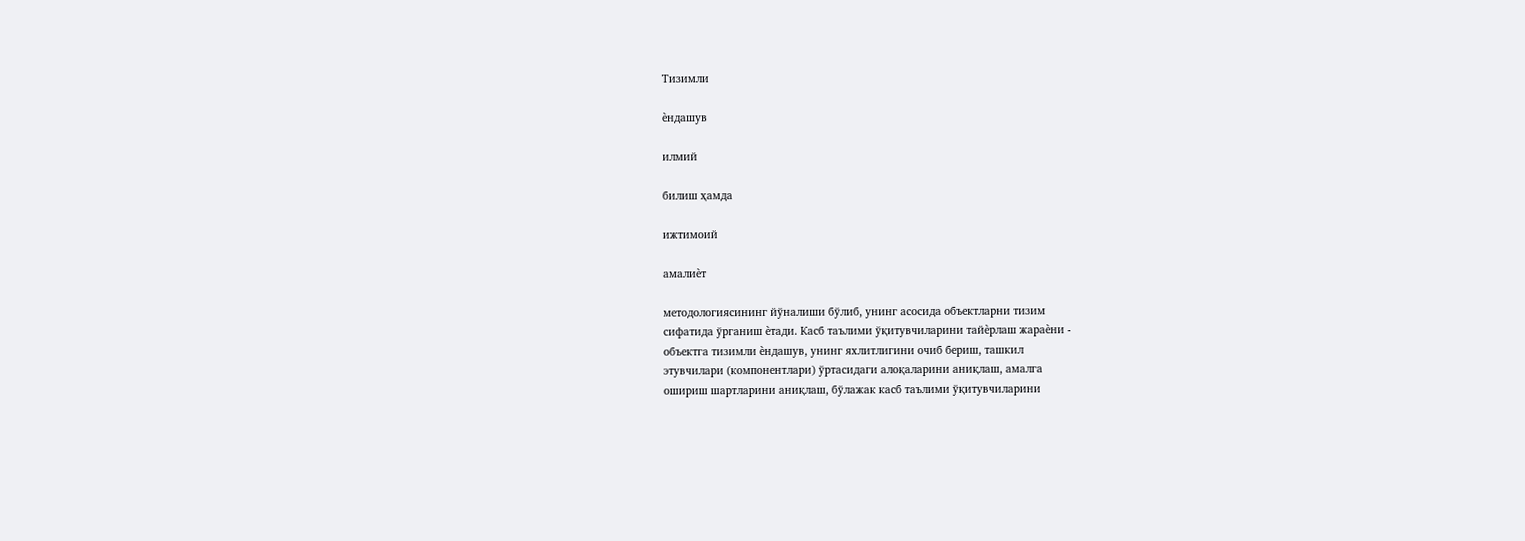Тизимли

ѐндашув

илмий

билиш ҳамда

ижтимоий

амалиѐт

методологиясининг йўналиши бўлиб, унинг асосида объектларни тизим
сифатида ўрганиш ѐтади. Касб таълими ўқитувчиларини тайѐрлаш жараѐни -
объектга тизимли ѐндашув, унинг яхлитлигини очиб бериш, ташкил
этувчилари (компонентлари) ўртасидаги алоқаларини аниқлаш, амалга
ошириш шартларини аниқлаш, бўлажак касб таълими ўқитувчиларини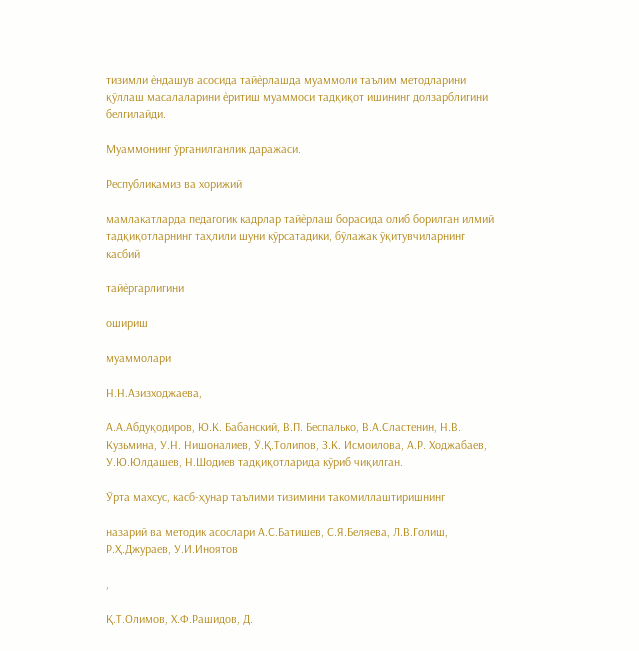тизимли ѐндашув асосида тайѐрлашда муаммоли таълим методларини
қўллаш масалаларини ѐритиш муаммоси тадқиқот ишининг долзарблигини
белгилайди.

Муаммонинг ўрганилганлик даражаси.

Республикамиз ва хорижий

мамлакатларда педагогик кадрлар тайѐрлаш борасида олиб борилган илмий
тадқиқотларнинг таҳлили шуни кўрсатадики, бўлажак ўқитувчиларнинг
касбий

тайѐргарлигини

ошириш

муаммолари

Н.Н.Азизходжаева,

А.А.Абдуқодиров, Ю.К. Бабанский, В.П. Беспалько, В.А.Сластенин, Н.В.
Кузьмина, У.Н. Нишоналиев, Ў.Қ.Толипов, З.К. Исмоилова, А.Р. Ходжабаев,
У.Ю.Юлдашев, Н.Шодиев тадқиқотларида кўриб чиқилган.

Ўрта махсус, касб-ҳунар таълими тизимини такомиллаштиришнинг

назарий ва методик асослари А.С.Батишев, С.Я.Беляева, Л.В.Голиш,
Р.Ҳ.Джураев, У.И.Иноятов

,

Қ.Т.Олимов, Х.Ф.Рашидов, Д.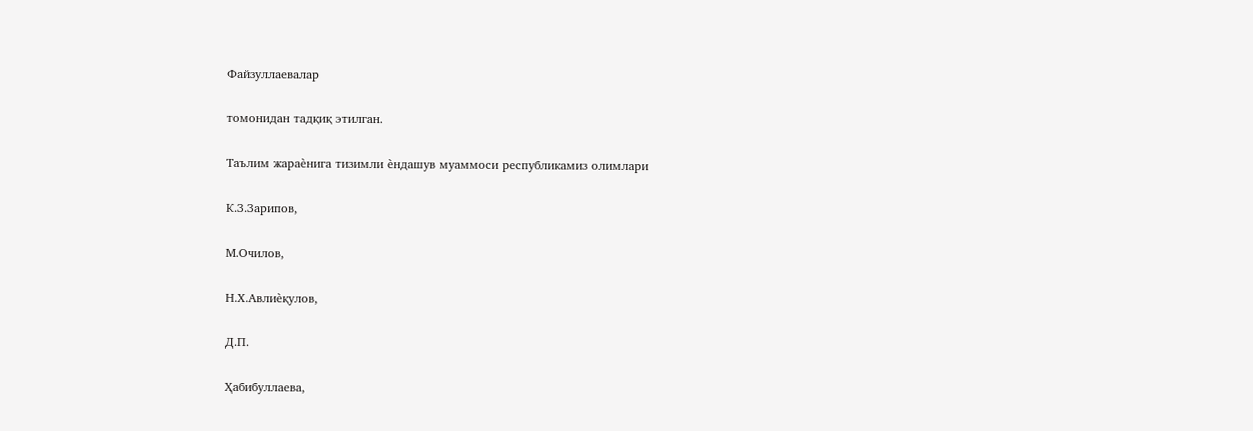Файзуллаевалар

томонидан тадқиқ этилган.

Таълим жараѐнига тизимли ѐндашув муаммоси республикамиз олимлари

К.З.Зарипов,

М.Очилов,

Н.Х.Авлиѐқулов,

Д.П.

Ҳабибуллаева,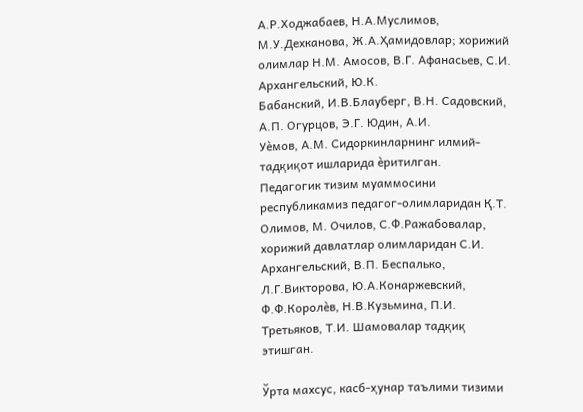А.Р.Ходжабаев, Н.А.Муслимов, М.У.Дехканова, Ж.А.Ҳамидовлар; хорижий
олимлар Н.М. Амосов, В.Г. Афанасьев, С.И. Архангельский, Ю.К.
Бабанский, И.В.Блауберг, В.Н. Садовский, А.П. Огурцов, Э.Г. Юдин, А.И.
Уѐмов, А.М. Сидоркинларнинг илмий-тадқиқот ишларида ѐритилган.
Педагогик тизим муаммосини республикамиз педагог-олимларидан Қ.Т.
Олимов, М. Очилов, С.Ф.Ражабовалар, хорижий давлатлар олимларидан С.И.
Архангельский, В.П. Беспалько, Л.Г.Викторова, Ю.А.Конаржевский,
Ф.Ф.Королѐв, Н.В.Кузьмина, П.И. Третьяков, Т.И. Шамовалар тадқиқ
этишган.

Ўрта махсус, касб-ҳунар таълими тизими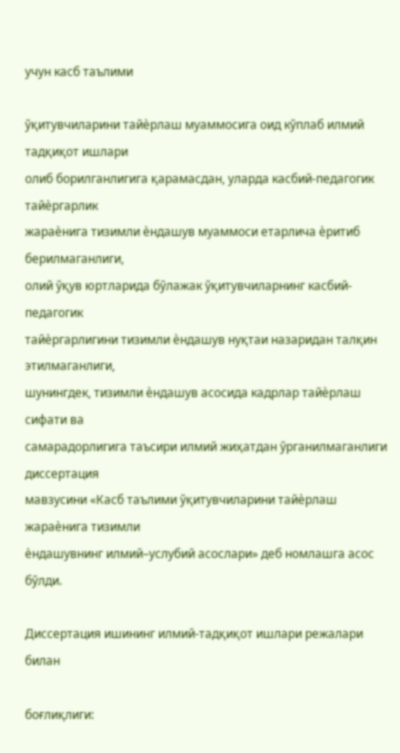учун касб таълими

ўқитувчиларини тайѐрлаш муаммосига оид кўплаб илмий тадқиқот ишлари
олиб борилганлигига қарамасдан, уларда касбий-педагогик тайѐргарлик
жараѐнига тизимли ѐндашув муаммоси етарлича ѐритиб берилмаганлиги,
олий ўқув юртларида бўлажак ўқитувчиларнинг касбий-педагогик
тайѐргарлигини тизимли ѐндашув нуқтаи назаридан талқин этилмаганлиги,
шунингдек, тизимли ѐндашув асосида кадрлар тайѐрлаш сифати ва
самарадорлигига таъсири илмий жиҳатдан ўрганилмаганлиги диссертация
мавзусини «Касб таълими ўқитувчиларини тайѐрлаш жараѐнига тизимли
ѐндашувнинг илмий–услубий асослари» деб номлашга асос бўлди.

Диссертация ишининг илмий-тадқиқот ишлари режалари билан

боғлиқлиги: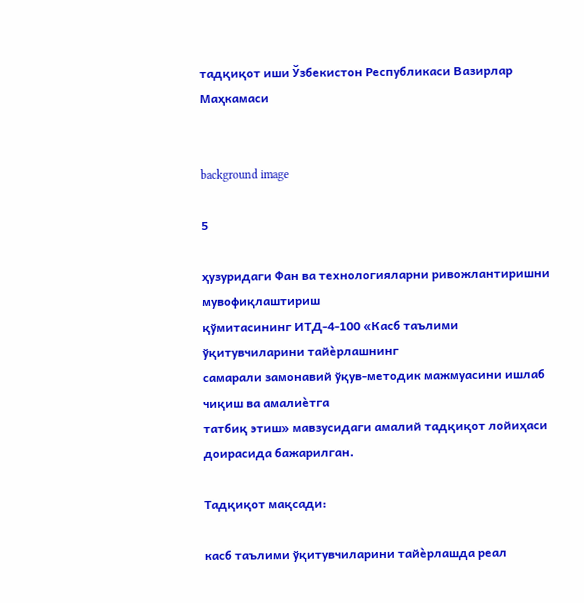тадқиқот иши Ўзбекистон Республикаси Вазирлар Маҳкамаси


background image

5

ҳузуридаги Фан ва технологияларни ривожлантиришни мувофиқлаштириш
қўмитасининг ИТД-4-100 «Касб таълими ўқитувчиларини тайѐрлашнинг
самарали замонавий ўқув-методик мажмуасини ишлаб чиқиш ва амалиѐтга
татбиқ этиш» мавзусидаги амалий тадқиқот лойиҳаси доирасида бажарилган.

Тадқиқот мақсади:

касб таълими ўқитувчиларини тайѐрлашда реал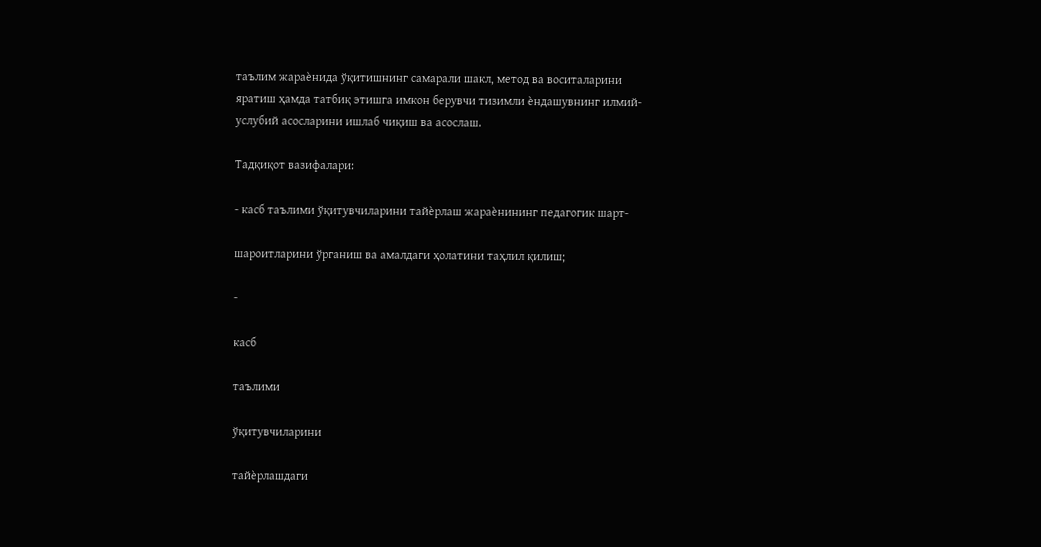таълим жараѐнида ўқитишнинг самарали шакл, метод ва воситаларини
яратиш ҳамда татбиқ этишга имкон берувчи тизимли ѐндашувнинг илмий-
услубий асосларини ишлаб чиқиш ва асослаш.

Тадқиқот вазифалари:

- касб таълими ўқитувчиларини тайѐрлаш жараѐнининг педагогик шарт-

шароитларини ўрганиш ва амалдаги ҳолатини таҳлил қилиш;

-

касб

таълими

ўқитувчиларини

тайѐрлашдаги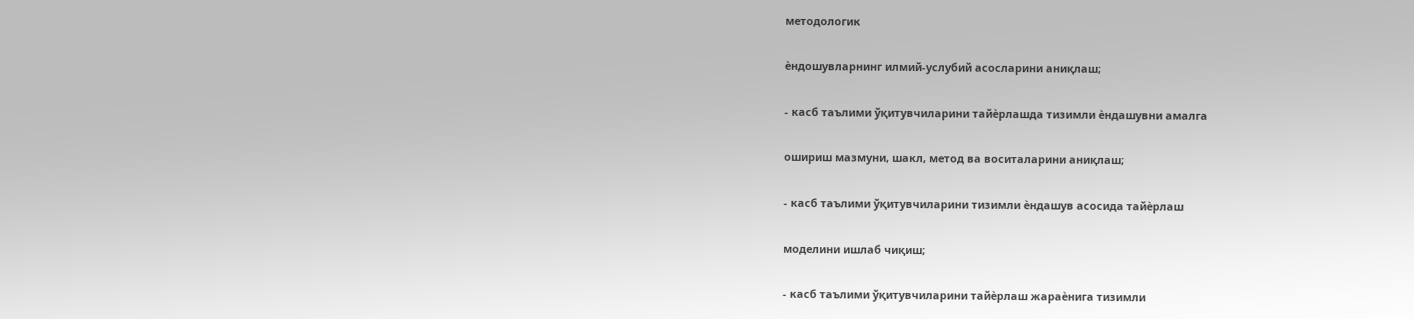методологик

ѐндошувларнинг илмий-услубий асосларини аниқлаш;

- касб таълими ўқитувчиларини тайѐрлашда тизимли ѐндашувни амалга

ошириш мазмуни, шакл, метод ва воситаларини аниқлаш;

- касб таълими ўқитувчиларини тизимли ѐндашув асосида тайѐрлаш

моделини ишлаб чиқиш;

- касб таълими ўқитувчиларини тайѐрлаш жараѐнига тизимли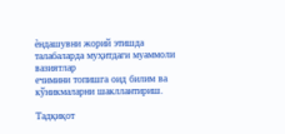ѐндашувни жорий этишда талабаларда муҳитдаги муаммоли вазиятлар
ечимини топишга оид билим ва кўникмаларни шакллантириш.

Тадқиқот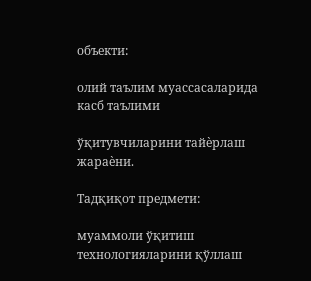объекти:

олий таълим муассасаларида касб таълими

ўқитувчиларини тайѐрлаш жараѐни.

Тадқиқот предмети:

муаммоли ўқитиш технологияларини қўллаш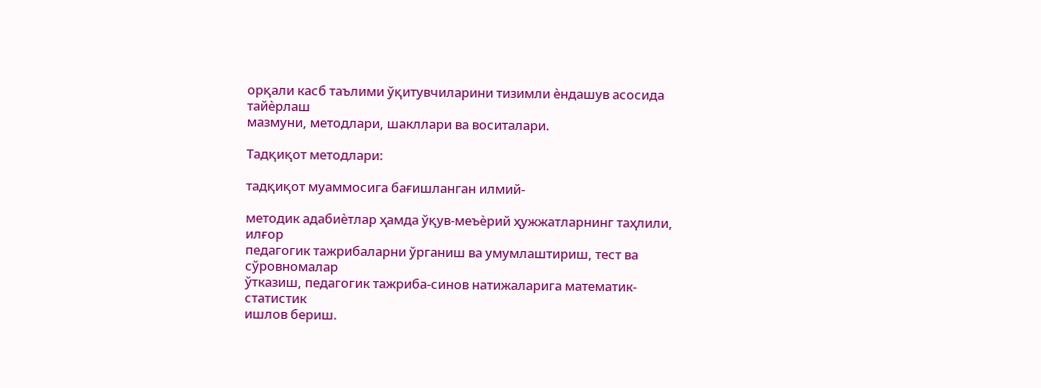орқали касб таълими ўқитувчиларини тизимли ѐндашув асосида тайѐрлаш
мазмуни, методлари, шакллари ва воситалари.

Тадқиқот методлари:

тадқиқот муаммосига бағишланган илмий-

методик адабиѐтлар ҳамда ўқув-меъѐрий ҳужжатларнинг таҳлили, илғор
педагогик тажрибаларни ўрганиш ва умумлаштириш, тест ва сўровномалар
ўтказиш, педагогик тажриба-синов натижаларига математик-статистик
ишлов бериш.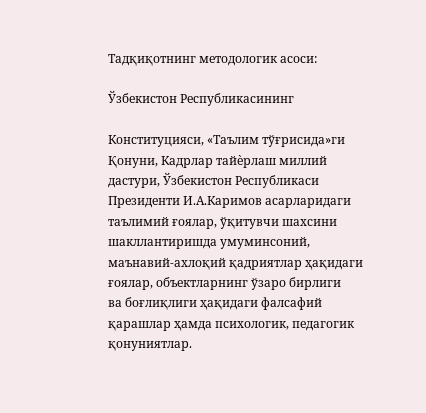Тадқиқотнинг методологик асоси:

Ўзбекистон Республикасининг

Конституцияси, «Таълим тўғрисида»ги Қонуни, Кадрлар тайѐрлаш миллий
дастури, Ўзбекистон Республикаси Президенти И.А.Каримов асарларидаги
таълимий ғоялар, ўқитувчи шахсини шакллантиришда умуминсоний,
маънавий-ахлоқий қадриятлар ҳақидаги ғоялар, объектларнинг ўзаро бирлиги
ва боғлиқлиги ҳақидаги фалсафий қарашлар ҳамда психологик, педагогик
қонуниятлар.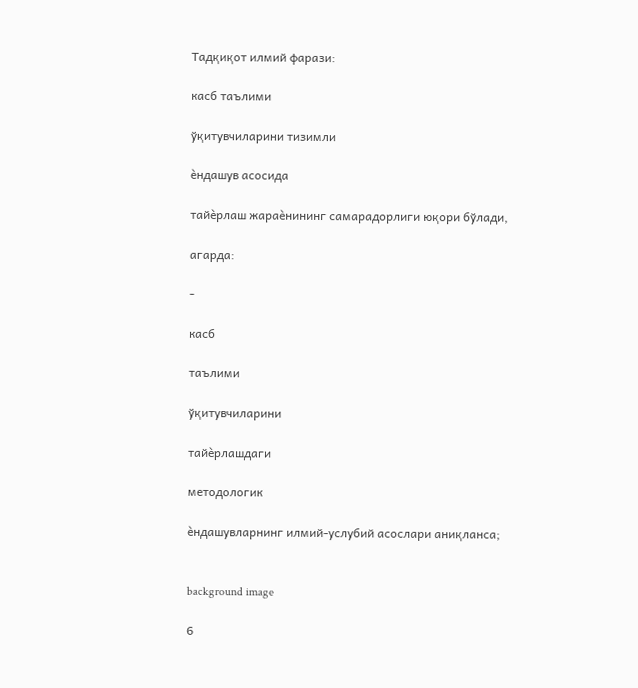Тадқиқот илмий фарази:

касб таълими

ўқитувчиларини тизимли

ѐндашув асосида

тайѐрлаш жараѐнининг самарадорлиги юқори бўлади,

агарда:

-

касб

таълими

ўқитувчиларини

тайѐрлашдаги

методологик

ѐндашувларнинг илмий-услубий асослари аниқланса;


background image

6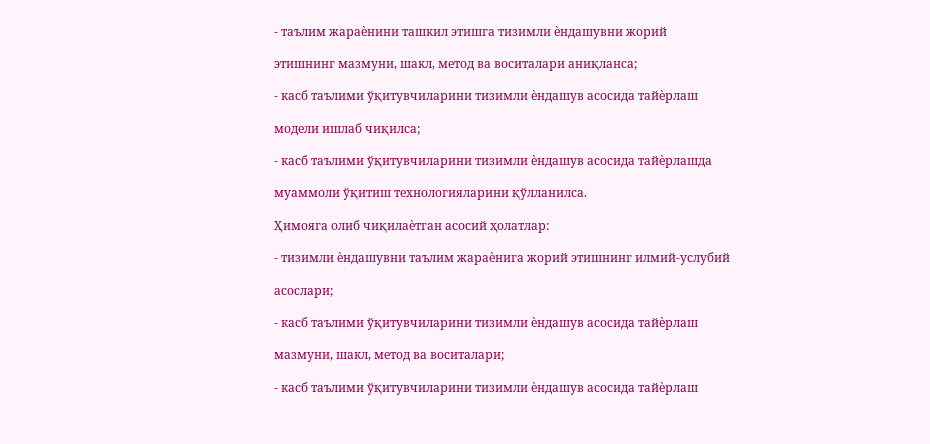- таълим жараѐнини ташкил этишга тизимли ѐндашувни жорий

этишнинг мазмуни, шакл, метод ва воситалари аниқланса;

- касб таълими ўқитувчиларини тизимли ѐндашув асосида тайѐрлаш

модели ишлаб чиқилса;

- касб таълими ўқитувчиларини тизимли ѐндашув асосида тайѐрлашда

муаммоли ўқитиш технологияларини қўлланилса.

Ҳимояга олиб чиқилаѐтган асосий ҳолатлар:

- тизимли ѐндашувни таълим жараѐнига жорий этишнинг илмий-услубий

асослари;

- касб таълими ўқитувчиларини тизимли ѐндашув асосида тайѐрлаш

мазмуни, шакл, метод ва воситалари;

- касб таълими ўқитувчиларини тизимли ѐндашув асосида тайѐрлаш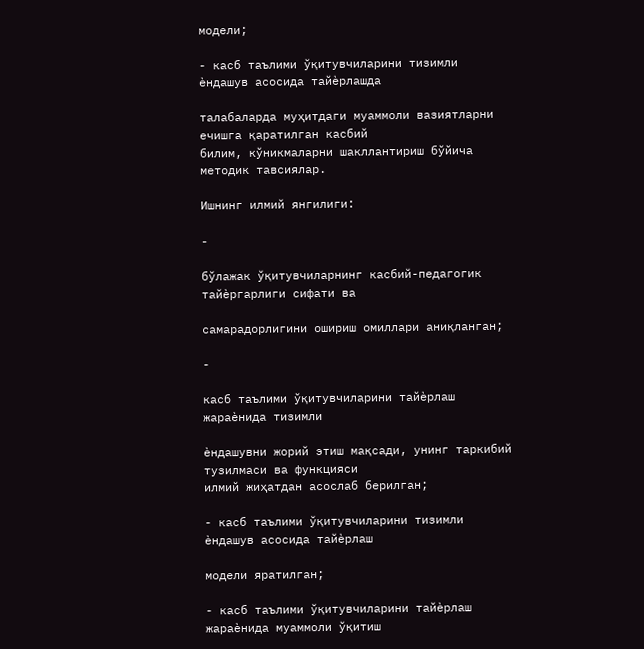модели;

- касб таълими ўқитувчиларини тизимли ѐндашув асосида тайѐрлашда

талабаларда муҳитдаги муаммоли вазиятларни ечишга қаратилган касбий
билим, кўникмаларни шакллантириш бўйича методик тавсиялар.

Ишнинг илмий янгилиги:

-

бўлажак ўқитувчиларнинг касбий-педагогик тайѐргарлиги сифати ва

самарадорлигини ошириш омиллари аниқланган;

-

касб таълими ўқитувчиларини тайѐрлаш жараѐнида тизимли

ѐндашувни жорий этиш мақсади, унинг таркибий тузилмаси ва функцияси
илмий жиҳатдан асослаб берилган;

- касб таълими ўқитувчиларини тизимли ѐндашув асосида тайѐрлаш

модели яратилган;

- касб таълими ўқитувчиларини тайѐрлаш жараѐнида муаммоли ўқитиш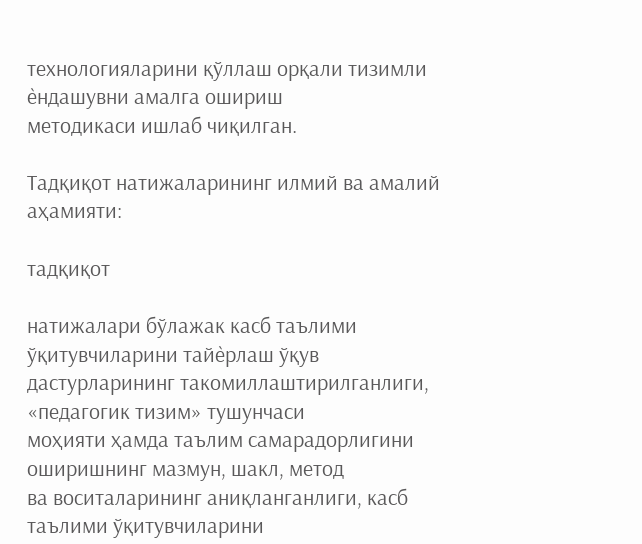технологияларини қўллаш орқали тизимли ѐндашувни амалга ошириш
методикаси ишлаб чиқилган.

Тадқиқот натижаларининг илмий ва амалий аҳамияти:

тадқиқот

натижалари бўлажак касб таълими ўқитувчиларини тайѐрлаш ўқув
дастурларининг такомиллаштирилганлиги, «педагогик тизим» тушунчаси
моҳияти ҳамда таълим самарадорлигини оширишнинг мазмун, шакл, метод
ва воситаларининг аниқланганлиги, касб таълими ўқитувчиларини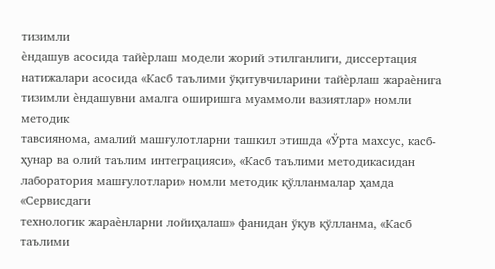тизимли
ѐндашув асосида тайѐрлаш модели жорий этилганлиги, диссертация
натижалари асосида «Касб таълими ўқитувчиларини тайѐрлаш жараѐнига
тизимли ѐндашувни амалга оширишга муаммоли вазиятлар» номли методик
тавсиянома, амалий машғулотларни ташкил этишда «Ўрта махсус, касб-
ҳунар ва олий таълим интеграцияси», «Касб таълими методикасидан
лаборатория машғулотлари» номли методик қўлланмалар ҳамда «Сервисдаги
технологик жараѐнларни лойиҳалаш» фанидан ўқув қўлланма, «Касб
таълими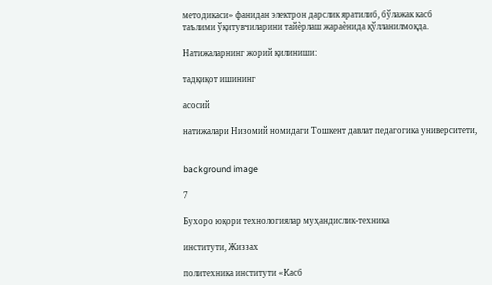методикаси» фанидан электрон дарслик яратилиб, бўлажак касб
таълими ўқитувчиларини тайѐрлаш жараѐнида қўлланилмоқда.

Натижаларнинг жорий қилиниши:

тадқиқот ишининг

асосий

натижалари Низомий номидаги Тошкент давлат педагогика университети,


background image

7

Бухоро юқори технологиялар муҳандислик-техника

институти, Жиззах

политехника институти «Касб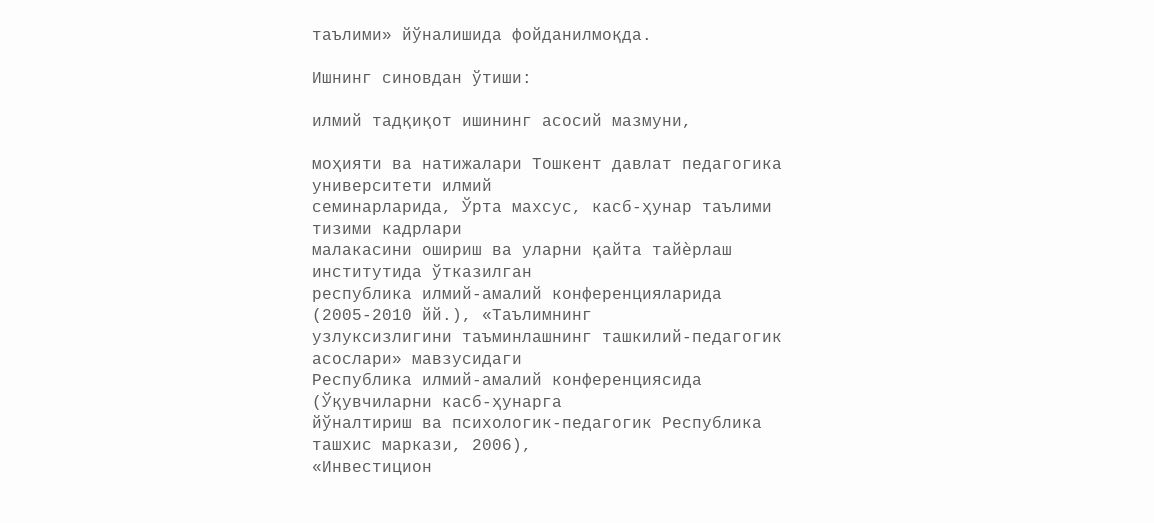таълими» йўналишида фойданилмоқда.

Ишнинг синовдан ўтиши:

илмий тадқиқот ишининг асосий мазмуни,

моҳияти ва натижалари Тошкент давлат педагогика университети илмий
семинарларида, Ўрта махсус, касб-ҳунар таълими тизими кадрлари
малакасини ошириш ва уларни қайта тайѐрлаш институтида ўтказилган
республика илмий-амалий конференцияларида (2005-2010 йй.), «Таълимнинг
узлуксизлигини таъминлашнинг ташкилий-педагогик асослари» мавзусидаги
Республика илмий-амалий конференциясида (Ўқувчиларни касб-ҳунарга
йўналтириш ва психологик-педагогик Республика ташхис маркази, 2006),
«Инвестицион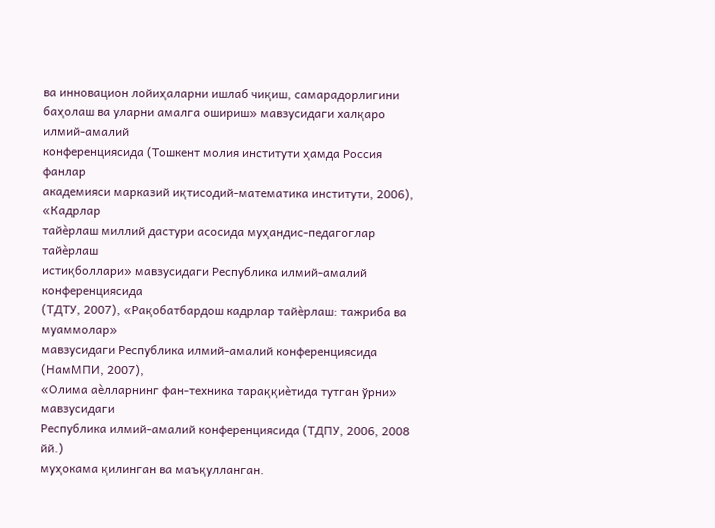ва инновацион лойиҳаларни ишлаб чиқиш, самарадорлигини
баҳолаш ва уларни амалга ошириш» мавзусидаги халқаро илмий-амалий
конференциясида (Тошкент молия институти ҳамда Россия фанлар
академияси марказий иқтисодий-математика институти, 2006), «Кадрлар
тайѐрлаш миллий дастури асосида муҳандис-педагоглар тайѐрлаш
истиқболлари» мавзусидаги Республика илмий-амалий конференциясида
(ТДТУ, 2007), «Рақобатбардош кадрлар тайѐрлаш: тажриба ва муаммолар»
мавзусидаги Республика илмий-амалий конференциясида (НамМПИ, 2007),
«Олима аѐлларнинг фан-техника тараққиѐтида тутган ўрни» мавзусидаги
Республика илмий-амалий конференциясида (ТДПУ, 2006, 2008 йй.)
муҳокама қилинган ва маъқулланган.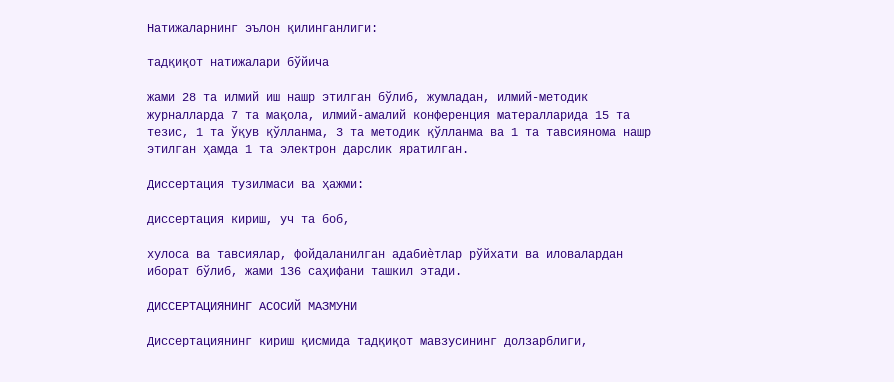Натижаларнинг эълон қилинганлиги:

тадқиқот натижалари бўйича

жами 28 та илмий иш нашр этилган бўлиб, жумладан, илмий-методик
журналларда 7 та мақола, илмий-амалий конференция матералларида 15 та
тезис, 1 та ўқув қўлланма, 3 та методик қўлланма ва 1 та тавсиянома нашр
этилган ҳамда 1 та электрон дарслик яратилган.

Диссертация тузилмаси ва ҳажми:

диссертация кириш, уч та боб,

хулоса ва тавсиялар, фойдаланилган адабиѐтлар рўйхати ва иловалардан
иборат бўлиб, жами 136 саҳифани ташкил этади.

ДИССЕРТАЦИЯНИНГ АСОСИЙ МАЗМУНИ

Диссертациянинг кириш қисмида тадқиқот мавзусининг долзарблиги,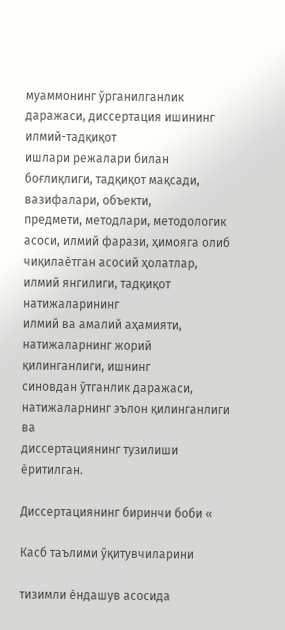муаммонинг ўрганилганлик даражаси, диссертация ишининг илмий-тадқиқот
ишлари режалари билан боғлиқлиги, тадқиқот мақсади, вазифалари, объекти,
предмети, методлари, методологик асоси, илмий фарази, ҳимояга олиб
чиқилаѐтган асосий ҳолатлар, илмий янгилиги, тадқиқот натижаларининг
илмий ва амалий аҳамияти, натижаларнинг жорий қилинганлиги, ишнинг
синовдан ўтганлик даражаси, натижаларнинг эълон қилинганлиги ва
диссертациянинг тузилиши ѐритилган.

Диссертациянинг биринчи боби «

Касб таълими ўқитувчиларини

тизимли ѐндашув асосида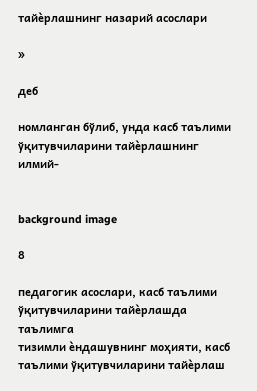тайѐрлашнинг назарий асослари

»

деб

номланган бўлиб, унда касб таълими ўқитувчиларини тайѐрлашнинг илмий-


background image

8

педагогик асослари, касб таълими ўқитувчиларини тайѐрлашда таълимга
тизимли ѐндашувнинг моҳияти, касб таълими ўқитувчиларини тайѐрлаш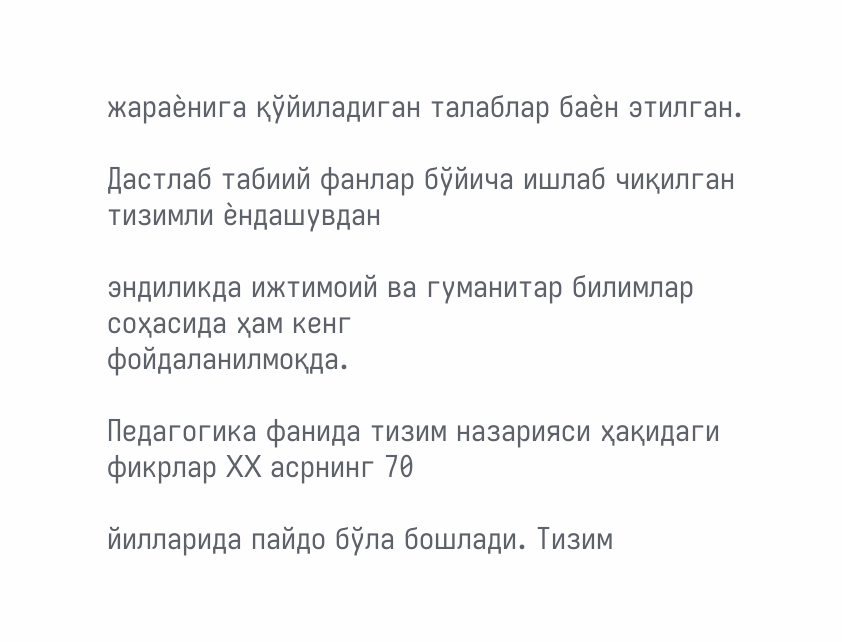жараѐнига қўйиладиган талаблар баѐн этилган.

Дастлаб табиий фанлар бўйича ишлаб чиқилган тизимли ѐндашувдан

эндиликда ижтимоий ва гуманитар билимлар соҳасида ҳам кенг
фойдаланилмоқда.

Педагогика фанида тизим назарияси ҳақидаги фикрлар XX асрнинг 70

йилларида пайдо бўла бошлади. Тизим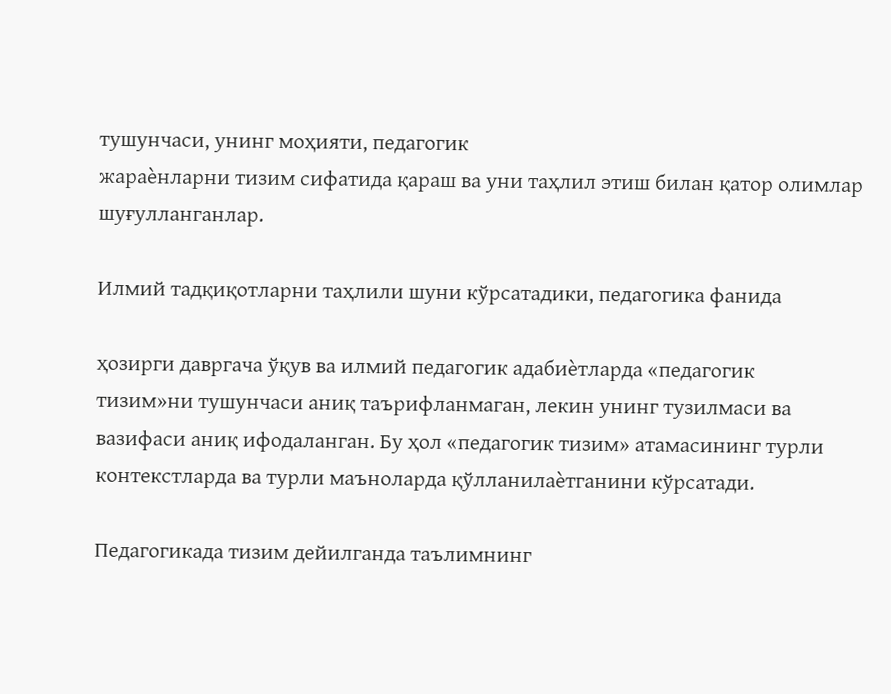тушунчаси, унинг моҳияти, педагогик
жараѐнларни тизим сифатида қараш ва уни таҳлил этиш билан қатор олимлар
шуғулланганлар.

Илмий тадқиқотларни таҳлили шуни кўрсатадики, педагогика фанида

ҳозирги давргача ўқув ва илмий педагогик адабиѐтларда «педагогик
тизим»ни тушунчаси аниқ таърифланмаган, лекин унинг тузилмаси ва
вазифаси аниқ ифодаланган. Бу ҳол «педагогик тизим» атамасининг турли
контекстларда ва турли маъноларда қўлланилаѐтганини кўрсатади.

Педагогикада тизим дейилганда таълимнинг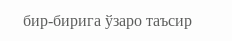бир-бирига ўзаро таъсир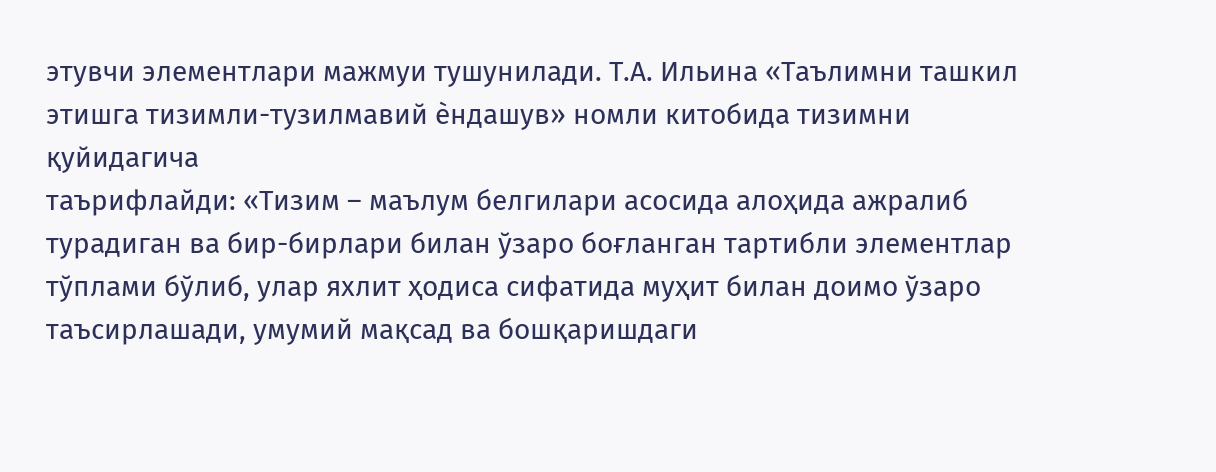этувчи элементлари мажмуи тушунилади. Т.А. Ильина «Таълимни ташкил
этишга тизимли-тузилмавий ѐндашув» номли китобида тизимни қуйидагича
таърифлайди: «Тизим – маълум белгилари асосида алоҳида ажралиб
турадиган ва бир-бирлари билан ўзаро боғланган тартибли элементлар
тўплами бўлиб, улар яхлит ҳодиса сифатида муҳит билан доимо ўзаро
таъсирлашади, умумий мақсад ва бошқаришдаги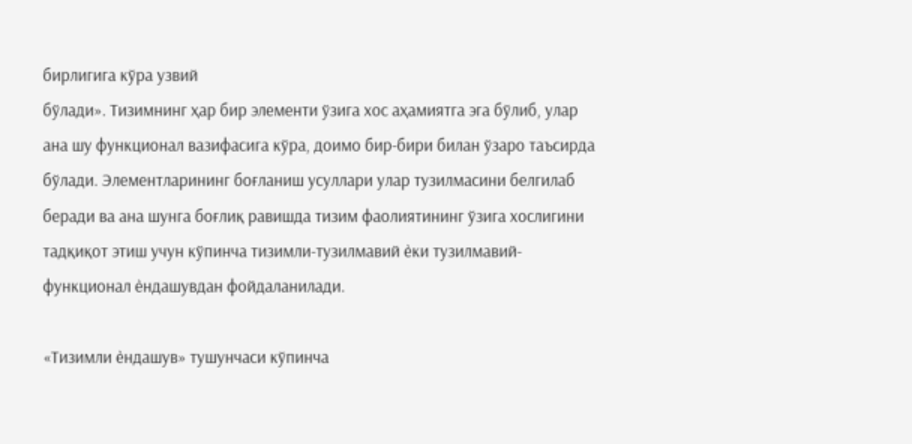бирлигига кўра узвий
бўлади». Тизимнинг ҳар бир элементи ўзига хос аҳамиятга эга бўлиб, улар
ана шу функционал вазифасига кўра, доимо бир-бири билан ўзаро таъсирда
бўлади. Элементларининг боғланиш усуллари улар тузилмасини белгилаб
беради ва ана шунга боғлиқ равишда тизим фаолиятининг ўзига хослигини
тадқиқот этиш учун кўпинча тизимли-тузилмавий ѐки тузилмавий-
функционал ѐндашувдан фойдаланилади.

«Тизимли ѐндашув» тушунчаси кўпинча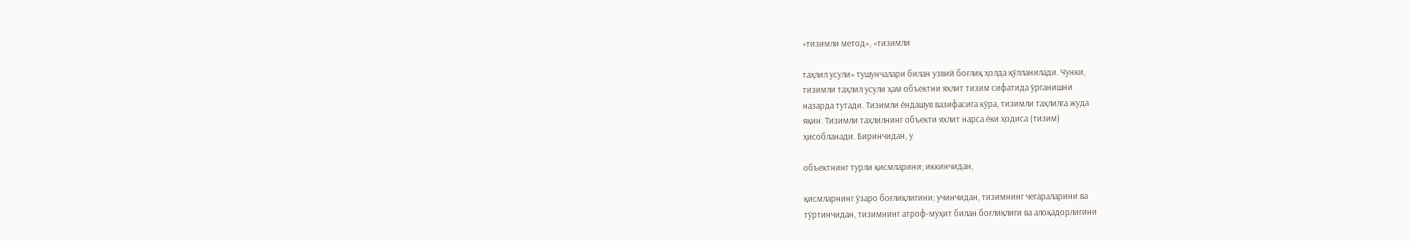«тизимли метод», «тизимли

таҳлил усули» тушунчалари билан узвий боғлиқ ҳолда қўлланилади. Чунки,
тизимли таҳлил усули ҳам объектни яхлит тизим сифатида ўрганишни
назарда тутади. Тизимли ѐндашув вазифасига кўра, тизимли таҳлилга жуда
яқин. Тизимли таҳлилнинг объекти яхлит нарса ѐки ҳодиса (тизим)
ҳисобланади. Биринчидан, у

объектнинг турли қисмларини; иккинчидан,

қисмларнинг ўзаро боғлиқлигини; учинчидан, тизимнинг чегараларини ва
тўртинчидан, тизимнинг атроф-муҳит билан боғлиқлиги ва алоқадорлигини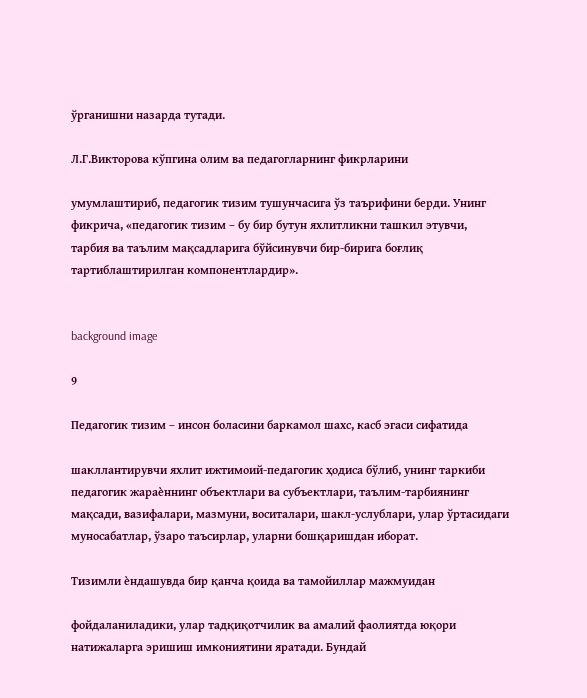ўрганишни назарда тутади.

Л.Г.Викторова кўпгина олим ва педагогларнинг фикрларини

умумлаштириб, педагогик тизим тушунчасига ўз таърифини берди. Унинг
фикрича, «педагогик тизим – бу бир бутун яхлитликни ташкил этувчи,
тарбия ва таълим мақсадларига бўйсинувчи бир-бирига боғлиқ
тартиблаштирилган компонентлардир».


background image

9

Педагогик тизим – инсон боласини баркамол шахс, касб эгаси сифатида

шакллантирувчи яхлит ижтимоий-педагогик ҳодиса бўлиб, унинг таркиби
педагогик жараѐннинг объектлари ва субъектлари, таълим-тарбиянинг
мақсади, вазифалари, мазмуни, воситалари, шакл-услублари, улар ўртасидаги
муносабатлар, ўзаро таъсирлар, уларни бошқаришдан иборат.

Тизимли ѐндашувда бир қанча қоида ва тамойиллар мажмуидан

фойдаланиладики, улар тадқиқотчилик ва амалий фаолиятда юқори
натижаларга эришиш имкониятини яратади. Бундай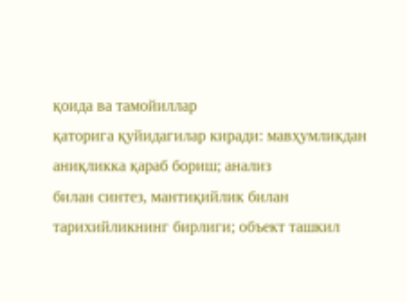қоида ва тамойиллар
қаторига қуйидагилар киради: мавҳумликдан аниқликка қараб бориш; анализ
билан синтез, мантиқийлик билан тарихийликнинг бирлиги; объект ташкил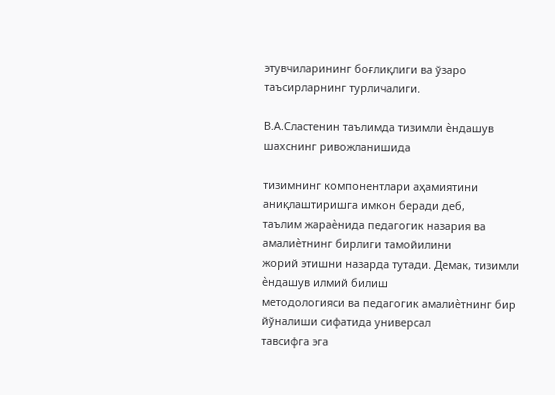этувчиларининг боғлиқлиги ва ўзаро таъсирларнинг турличалиги.

В.А.Сластенин таълимда тизимли ѐндашув шахснинг ривожланишида

тизимнинг компонентлари аҳамиятини аниқлаштиришга имкон беради деб,
таълим жараѐнида педагогик назария ва амалиѐтнинг бирлиги тамойилини
жорий этишни назарда тутади. Демак, тизимли ѐндашув илмий билиш
методологияси ва педагогик амалиѐтнинг бир йўналиши сифатида универсал
тавсифга эга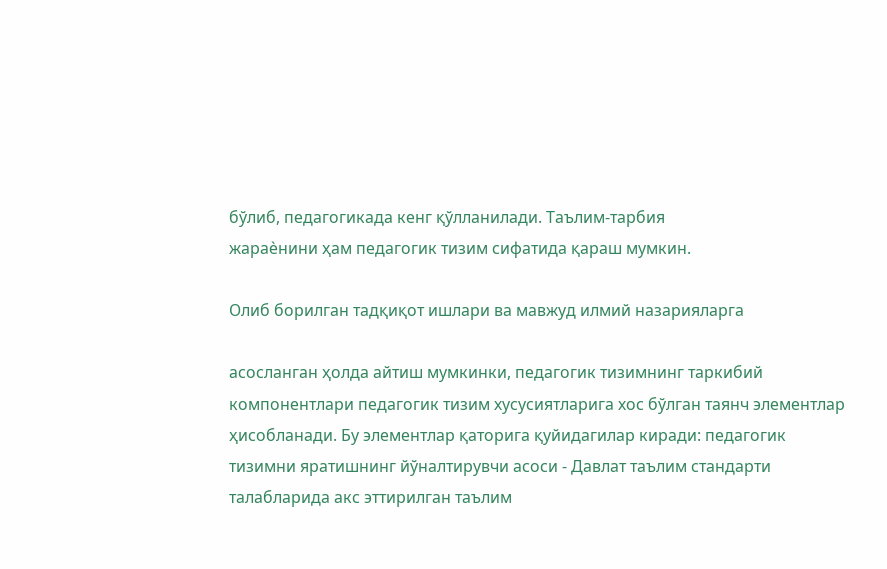бўлиб, педагогикада кенг қўлланилади. Таълим-тарбия
жараѐнини ҳам педагогик тизим сифатида қараш мумкин.

Олиб борилган тадқиқот ишлари ва мавжуд илмий назарияларга

асосланган ҳолда айтиш мумкинки, педагогик тизимнинг таркибий
компонентлари педагогик тизим хусусиятларига хос бўлган таянч элементлар
ҳисобланади. Бу элементлар қаторига қуйидагилар киради: педагогик
тизимни яратишнинг йўналтирувчи асоси - Давлат таълим стандарти
талабларида акс эттирилган таълим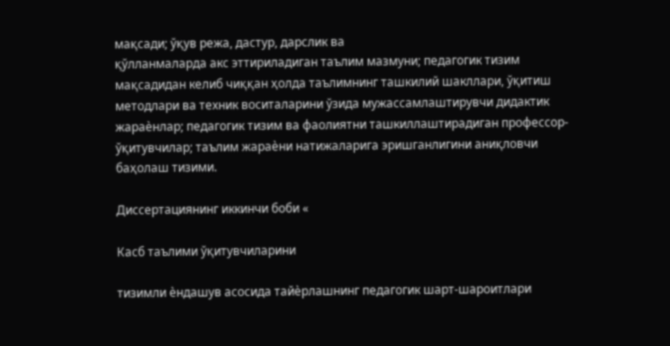мақсади; ўқув режа, дастур, дарслик ва
қўлланмаларда акс эттириладиган таълим мазмуни; педагогик тизим
мақсадидан келиб чиққан ҳолда таълимнинг ташкилий шакллари, ўқитиш
методлари ва техник воситаларини ўзида мужассамлаштирувчи дидактик
жараѐнлар; педагогик тизим ва фаолиятни ташкиллаштирадиган профессор-
ўқитувчилар; таълим жараѐни натижаларига эришганлигини аниқловчи
баҳолаш тизими.

Диссертациянинг иккинчи боби «

Касб таълими ўқитувчиларини

тизимли ѐндашув асосида тайѐрлашнинг педагогик шарт-шароитлари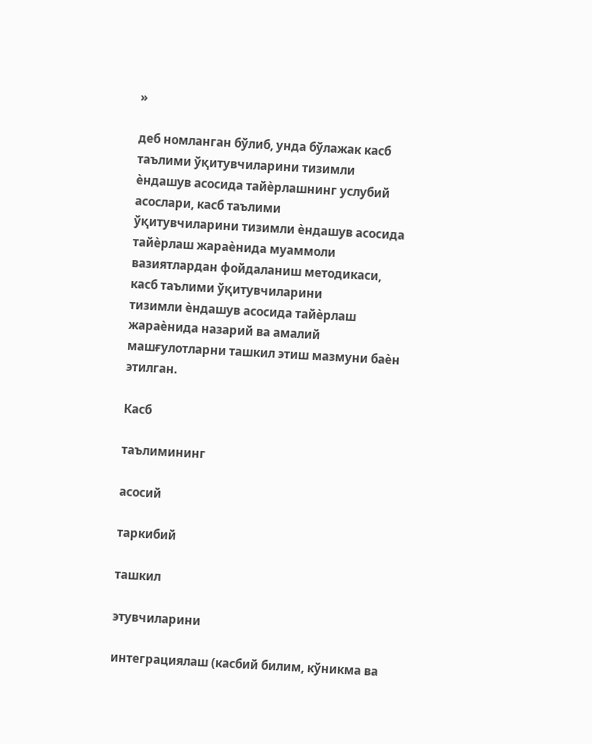»

деб номланган бўлиб, унда бўлажак касб таълими ўқитувчиларини тизимли
ѐндашув асосида тайѐрлашнинг услубий асослари, касб таълими
ўқитувчиларини тизимли ѐндашув асосида тайѐрлаш жараѐнида муаммоли
вазиятлардан фойдаланиш методикаси, касб таълими ўқитувчиларини
тизимли ѐндашув асосида тайѐрлаш жараѐнида назарий ва амалий
машғулотларни ташкил этиш мазмуни баѐн этилган.

Касб

таълимининг

асосий

таркибий

ташкил

этувчиларини

интеграциялаш (касбий билим, кўникма ва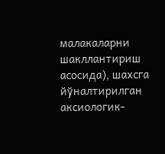малакаларни шакллантириш
асосида), шахсга йўналтирилган аксиологик-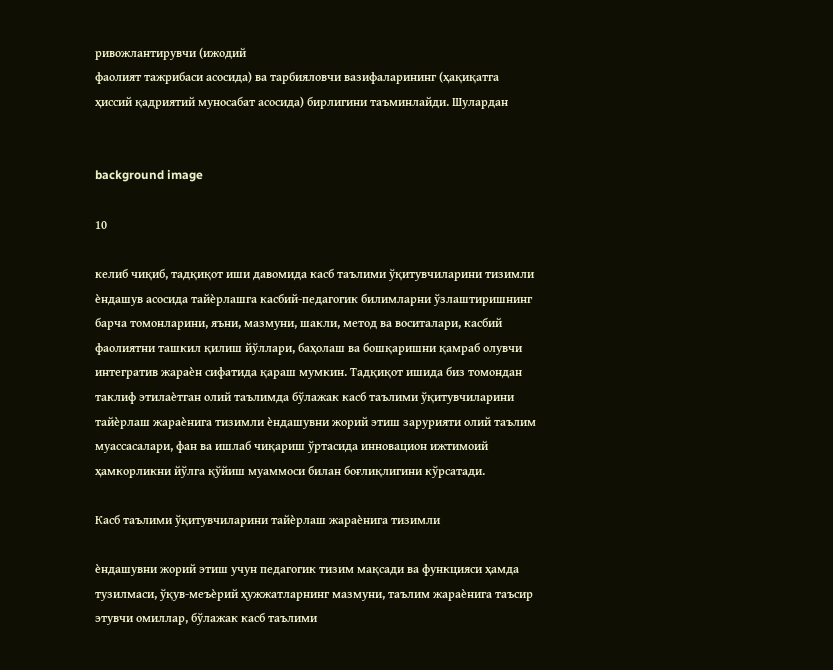ривожлантирувчи (ижодий
фаолият тажрибаси асосида) ва тарбияловчи вазифаларининг (ҳақиқатга
ҳиссий қадриятий муносабат асосида) бирлигини таъминлайди. Шулардан


background image

10

келиб чиқиб, тадқиқот иши давомида касб таълими ўқитувчиларини тизимли
ѐндашув асосида тайѐрлашга касбий-педагогик билимларни ўзлаштиришнинг
барча томонларини, яъни, мазмуни, шакли, метод ва воситалари, касбий
фаолиятни ташкил қилиш йўллари, баҳолаш ва бошқаришни қамраб олувчи
интегратив жараѐн сифатида қараш мумкин. Тадқиқот ишида биз томондан
таклиф этилаѐтган олий таълимда бўлажак касб таълими ўқитувчиларини
тайѐрлаш жараѐнига тизимли ѐндашувни жорий этиш зарурияти олий таълим
муассасалари, фан ва ишлаб чиқариш ўртасида инновацион ижтимоий
ҳамкорликни йўлга қўйиш муаммоси билан боғлиқлигини кўрсатади.

Касб таълими ўқитувчиларини тайѐрлаш жараѐнига тизимли

ѐндашувни жорий этиш учун педагогик тизим мақсади ва функцияси ҳамда
тузилмаси, ўқув-меъѐрий ҳужжатларнинг мазмуни, таълим жараѐнига таъсир
этувчи омиллар, бўлажак касб таълими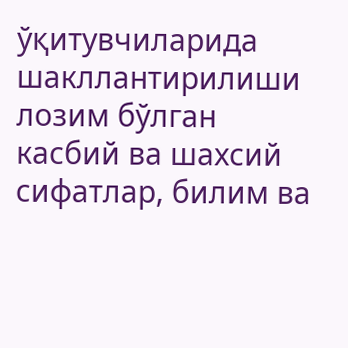ўқитувчиларида шакллантирилиши
лозим бўлган касбий ва шахсий сифатлар, билим ва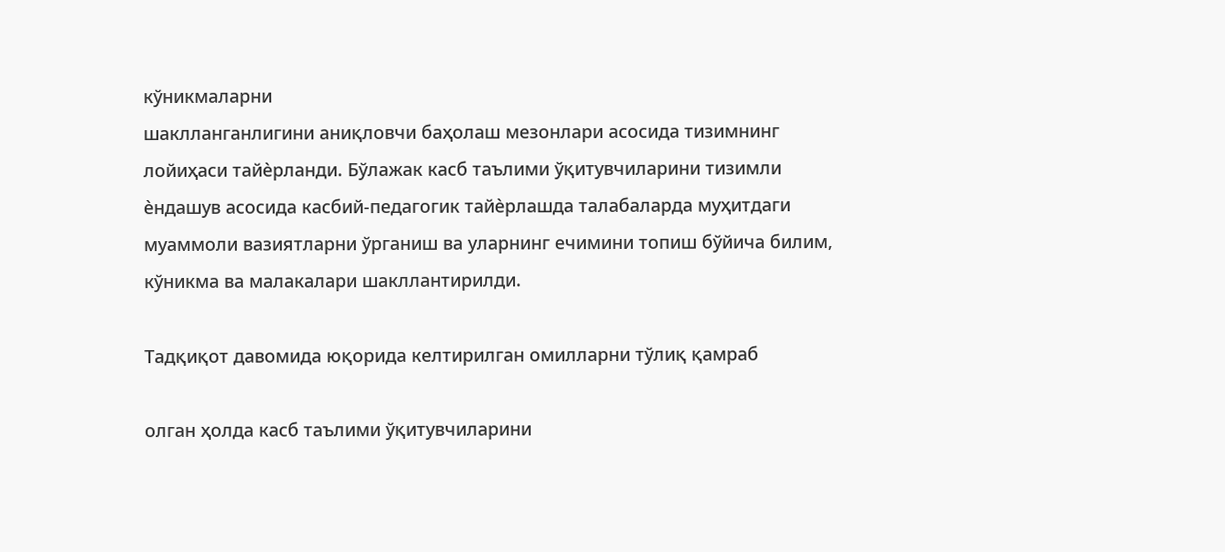кўникмаларни
шаклланганлигини аниқловчи баҳолаш мезонлари асосида тизимнинг
лойиҳаси тайѐрланди. Бўлажак касб таълими ўқитувчиларини тизимли
ѐндашув асосида касбий-педагогик тайѐрлашда талабаларда муҳитдаги
муаммоли вазиятларни ўрганиш ва уларнинг ечимини топиш бўйича билим,
кўникма ва малакалари шакллантирилди.

Тадқиқот давомида юқорида келтирилган омилларни тўлиқ қамраб

олган ҳолда касб таълими ўқитувчиларини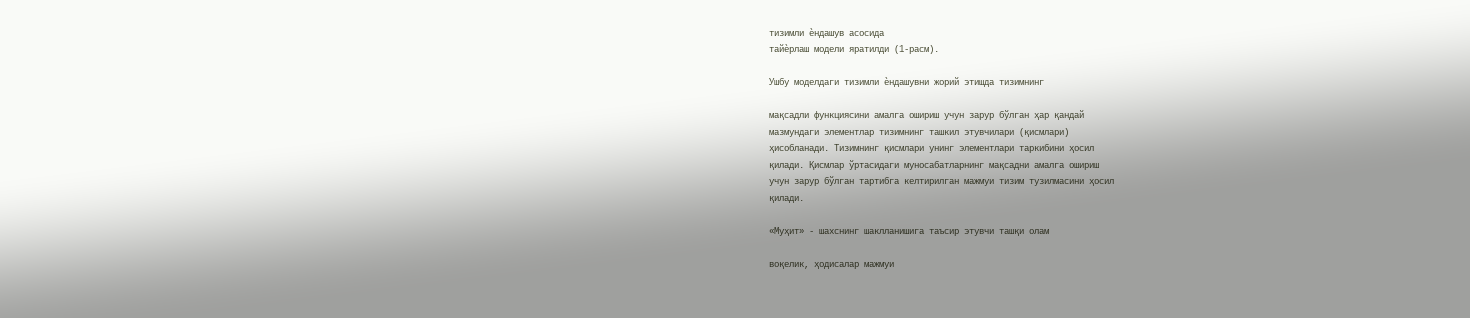тизимли ѐндашув асосида
тайѐрлаш модели яратилди (1-расм).

Ушбу моделдаги тизимли ѐндашувни жорий этишда тизимнинг

мақсадли функциясини амалга ошириш учун зарур бўлган ҳар қандай
мазмундаги элементлар тизимнинг ташкил этувчилари (қисмлари)
ҳисобланади. Тизимнинг қисмлари унинг элементлари таркибини ҳосил
қилади. Қисмлар ўртасидаги муносабатларнинг мақсадни амалга ошириш
учун зарур бўлган тартибга келтирилган мажмуи тизим тузилмасини ҳосил
қилади.

«Муҳит» - шахснинг шаклланишига таъсир этувчи ташқи олам

воқелик, ҳодисалар мажмуи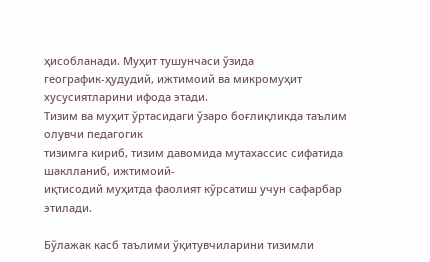ҳисобланади. Муҳит тушунчаси ўзида
географик-ҳудудий, ижтимоий ва микромуҳит хусусиятларини ифода этади.
Тизим ва муҳит ўртасидаги ўзаро боғлиқликда таълим олувчи педагогик
тизимга кириб, тизим давомида мутахассис сифатида шаклланиб, ижтимоий-
иқтисодий муҳитда фаолият кўрсатиш учун сафарбар этилади.

Бўлажак касб таълими ўқитувчиларини тизимли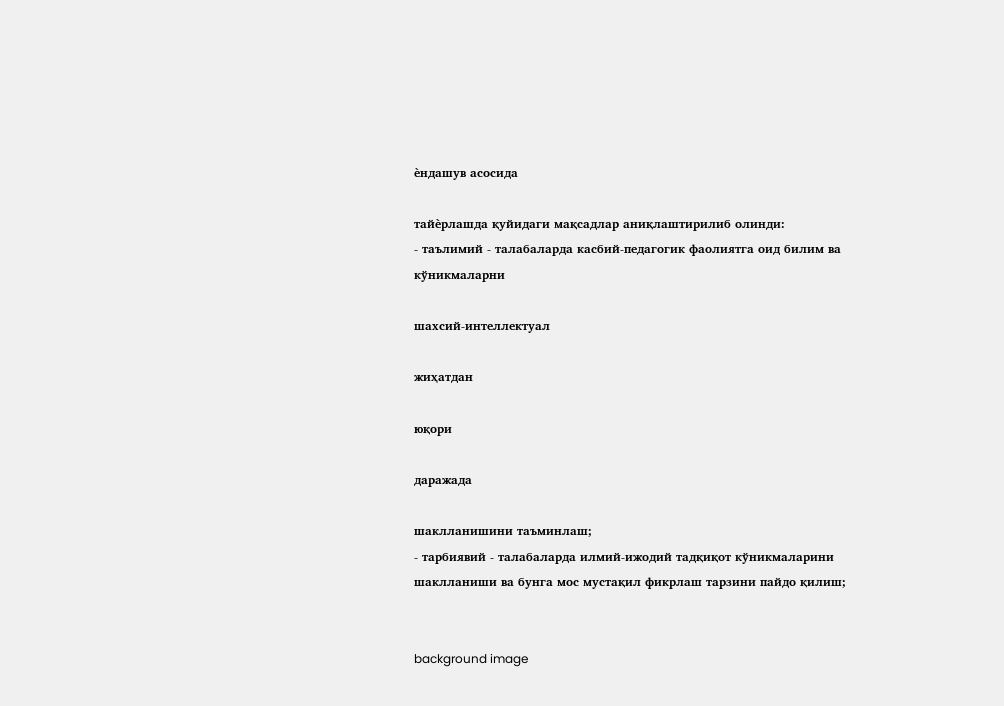ѐндашув асосида

тайѐрлашда қуйидаги мақсадлар аниқлаштирилиб олинди:
- таълимий - талабаларда касбий-педагогик фаолиятга оид билим ва
кўникмаларни

шахсий-интеллектуал

жиҳатдан

юқори

даражада

шаклланишини таъминлаш;
- тарбиявий - талабаларда илмий-ижодий тадқиқот кўникмаларини
шаклланиши ва бунга мос мустақил фикрлаш тарзини пайдо қилиш;


background image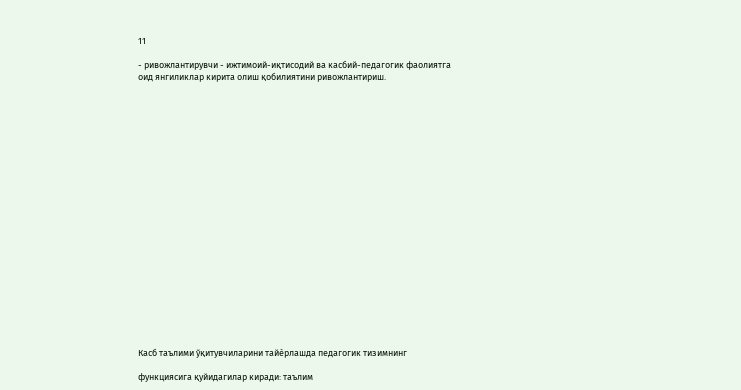11

- ривожлантирувчи - ижтимоий-иқтисодий ва касбий-педагогик фаолиятга
оид янгиликлар кирита олиш қобилиятини ривожлантириш.






















Касб таълими ўқитувчиларини тайѐрлашда педагогик тизимнинг

функциясига қуйидагилар киради: таълим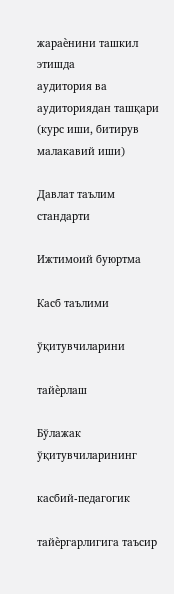жараѐнини ташкил этишда
аудитория ва аудиториядан ташқари (курс иши, битирув малакавий иши)

Давлат таълим стандарти

Ижтимоий буюртма

Касб таълими

ўқитувчиларини

тайѐрлаш

Бўлажак ўқитувчиларининг

касбий-педагогик

тайѐргарлигига таъсир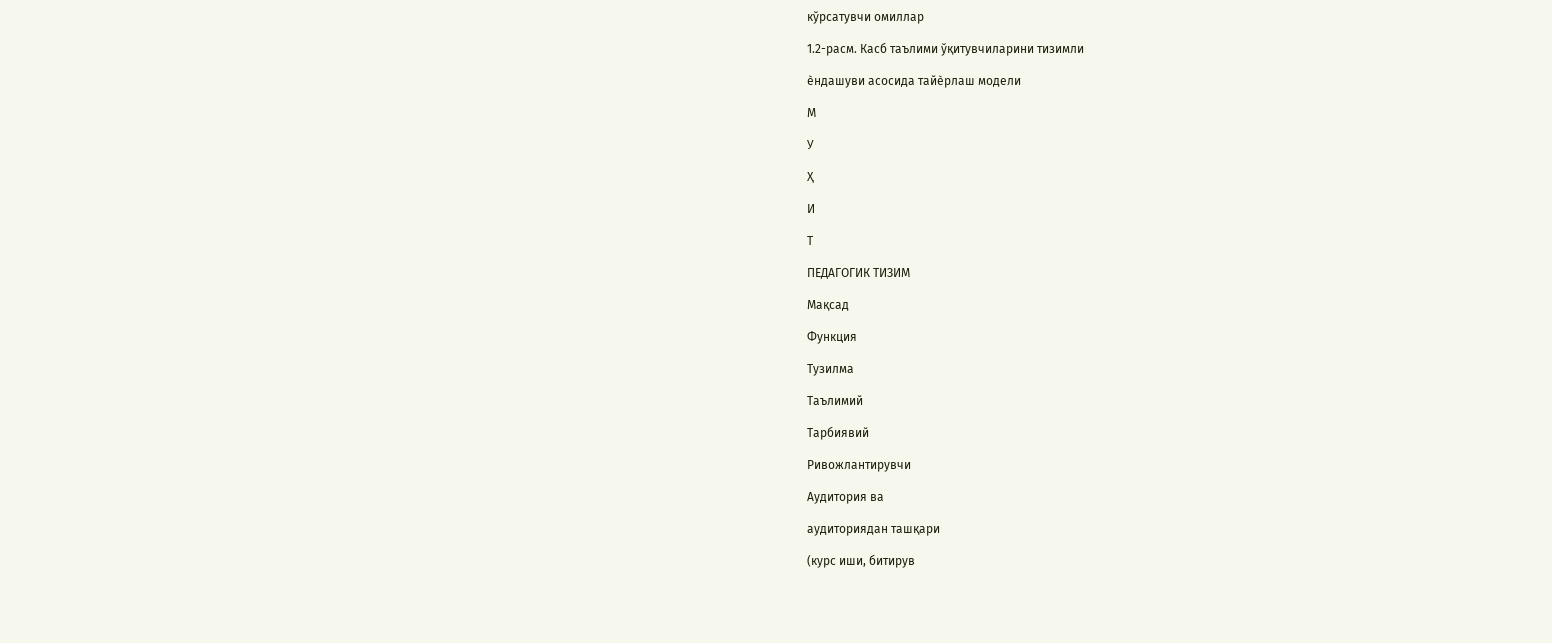кўрсатувчи омиллар

1.2-расм. Касб таълими ўқитувчиларини тизимли

ѐндашуви асосида тайѐрлаш модели

М

У

Ҳ

И

Т

ПЕДАГОГИК ТИЗИМ

Мақсад

Функция

Тузилма

Таълимий

Тарбиявий

Ривожлантирувчи

Аудитория ва

аудиториядан ташқари

(курс иши, битирув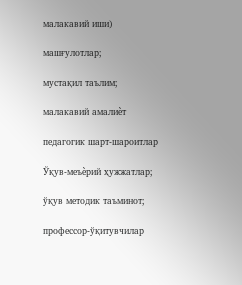малакавий иши)

машғулотлар;

мустақил таълим;

малакавий амалиѐт

педагогик шарт-шароитлар

Ўқув-меъѐрий ҳужжатлар;

ўқув методик таъминот;

профессор-ўқитувчилар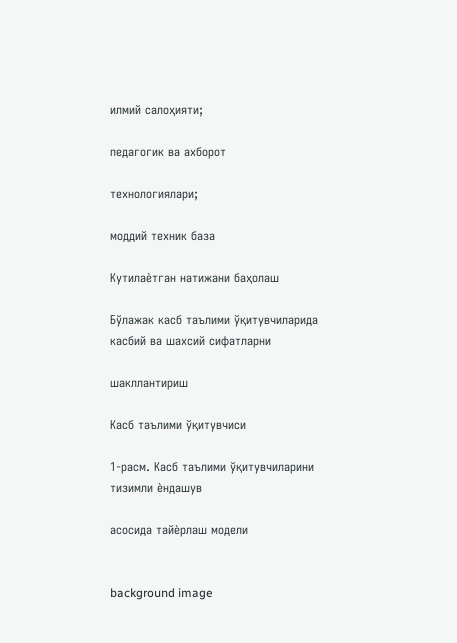илмий салоҳияти;

педагогик ва ахборот

технологиялари;

моддий техник база

Кутилаѐтган натижани баҳолаш

Бўлажак касб таълими ўқитувчиларида касбий ва шахсий сифатларни

шакллантириш

Касб таълими ўқитувчиси

1-расм. Касб таълими ўқитувчиларини тизимли ѐндашув

асосида тайѐрлаш модели


background image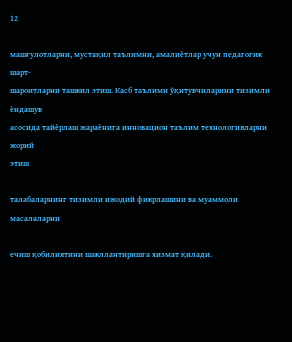12

машғулотларни, мустақил таълимни, амалиѐтлар учун педагогик шарт-
шароитларни ташкил этиш. Касб таълими ўқитувчиларини тизимли ѐндашув
асосида тайѐрлаш жараѐнига инновацион таълим технологияларни жорий
этиш

талабаларнинг тизимли ижодий фикрлашини ва муаммоли масалаларни

ечиш қобилиятини шакллантиришга хизмат қилади.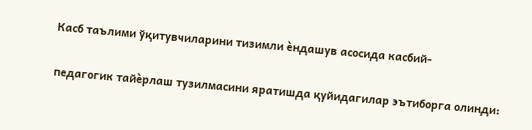Касб таълими ўқитувчиларини тизимли ѐндашув асосида касбий-

педагогик тайѐрлаш тузилмасини яратишда қуйидагилар эътиборга олинди: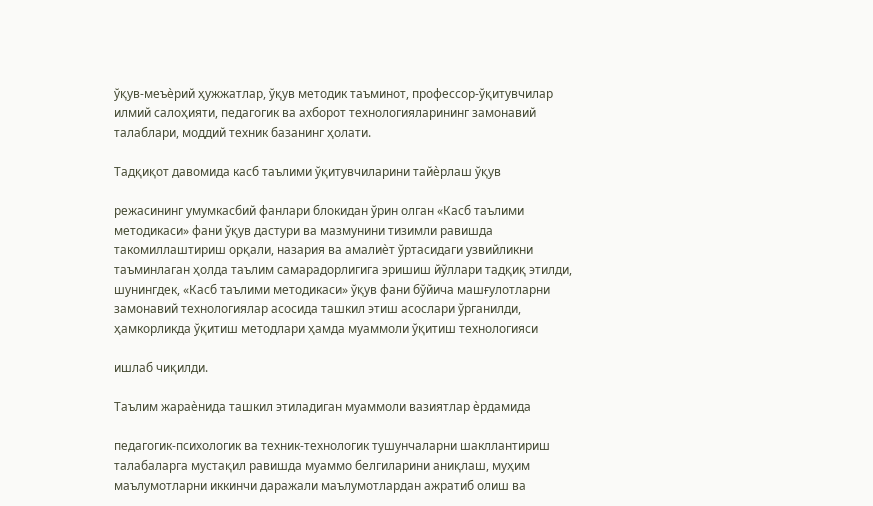ўқув-меъѐрий ҳужжатлар, ўқув методик таъминот, профессор-ўқитувчилар
илмий салоҳияти, педагогик ва ахборот технологияларининг замонавий
талаблари, моддий техник базанинг ҳолати.

Тадқиқот давомида касб таълими ўқитувчиларини тайѐрлаш ўқув

режасининг умумкасбий фанлари блокидан ўрин олган «Касб таълими
методикаси» фани ўқув дастури ва мазмунини тизимли равишда
такомиллаштириш орқали, назария ва амалиѐт ўртасидаги узвийликни
таъминлаган ҳолда таълим самарадорлигига эришиш йўллари тадқиқ этилди,
шунингдек, «Касб таълими методикаси» ўқув фани бўйича машғулотларни
замонавий технологиялар асосида ташкил этиш асослари ўрганилди,
ҳамкорликда ўқитиш методлари ҳамда муаммоли ўқитиш технологияси

ишлаб чиқилди.

Таълим жараѐнида ташкил этиладиган муаммоли вазиятлар ѐрдамида

педагогик-психологик ва техник-технологик тушунчаларни шакллантириш
талабаларга мустақил равишда муаммо белгиларини аниқлаш, муҳим
маълумотларни иккинчи даражали маълумотлардан ажратиб олиш ва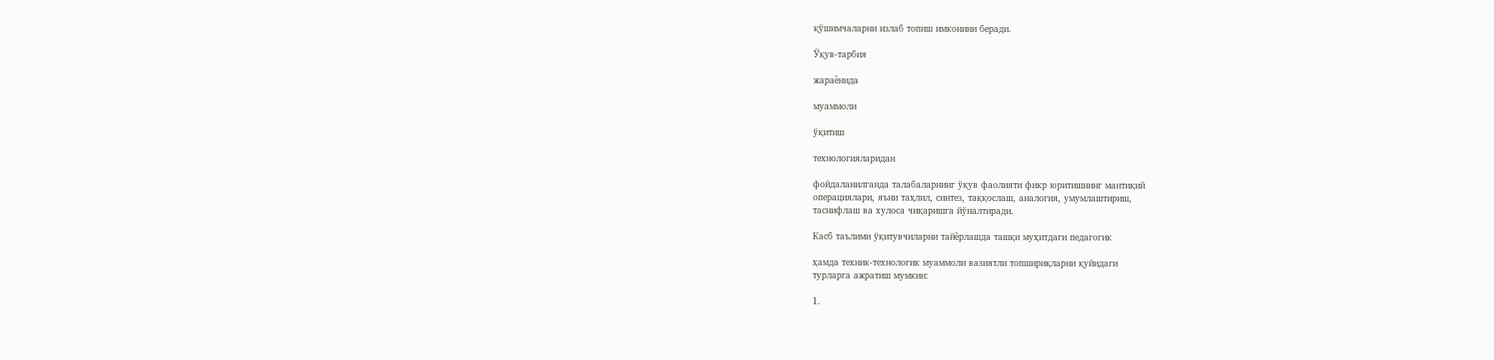қўшимчаларни излаб топиш имконини беради.

Ўқув-тарбия

жараѐнида

муаммоли

ўқитиш

технологияларидан

фойдаланилганда талабаларнинг ўқув фаолияти фикр юритишнинг мантиқий
операциялари, яъни таҳлил, синтез, таққослаш, аналогия, умумлаштириш,
таснифлаш ва хулоса чиқаришга йўналтиради.

Касб таълими ўқитувчиларни тайѐрлашда ташқи муҳитдаги педагогик

ҳамда техник-технологик муаммоли вазиятли топшириқларни қуйидаги
турларга ажратиш мумкин:

1.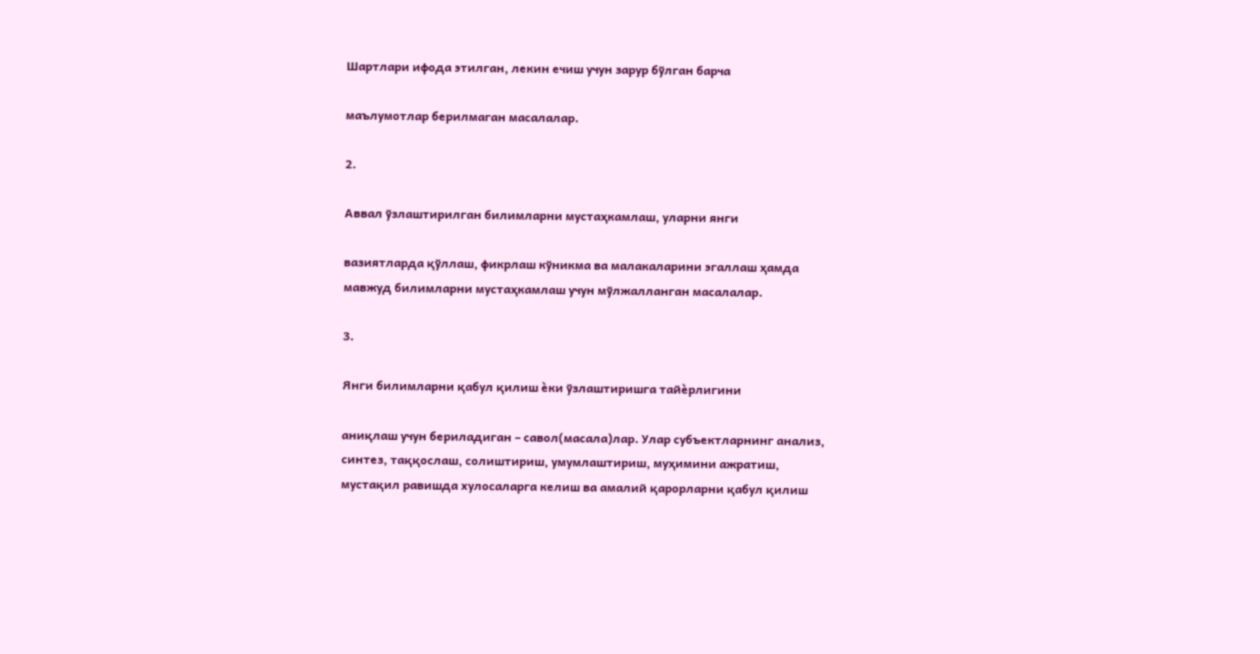Шартлари ифода этилган, лекин ечиш учун зарур бўлган барча

маълумотлар берилмаган масалалар.

2.

Аввал ўзлаштирилган билимларни мустаҳкамлаш, уларни янги

вазиятларда қўллаш, фикрлаш кўникма ва малакаларини эгаллаш ҳамда
мавжуд билимларни мустаҳкамлаш учун мўлжалланган масалалар.

3.

Янги билимларни қабул қилиш ѐки ўзлаштиришга тайѐрлигини

аниқлаш учун бериладиган – савол(масала)лар. Улар субъектларнинг анализ,
синтез, таққослаш, солиштириш, умумлаштириш, муҳимини ажратиш,
мустақил равишда хулосаларга келиш ва амалий қарорларни қабул қилиш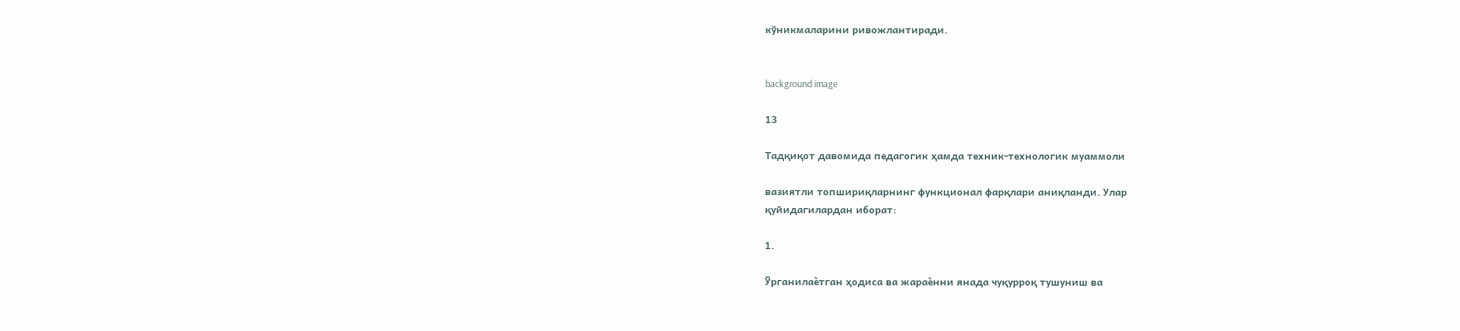кўникмаларини ривожлантиради.


background image

13

Тадқиқот давомида педагогик ҳамда техник-технологик муаммоли

вазиятли топшириқларнинг функционал фарқлари аниқланди. Улар
қуйидагилардан иборат:

1.

Ўрганилаѐтган ҳодиса ва жараѐнни янада чуқурроқ тушуниш ва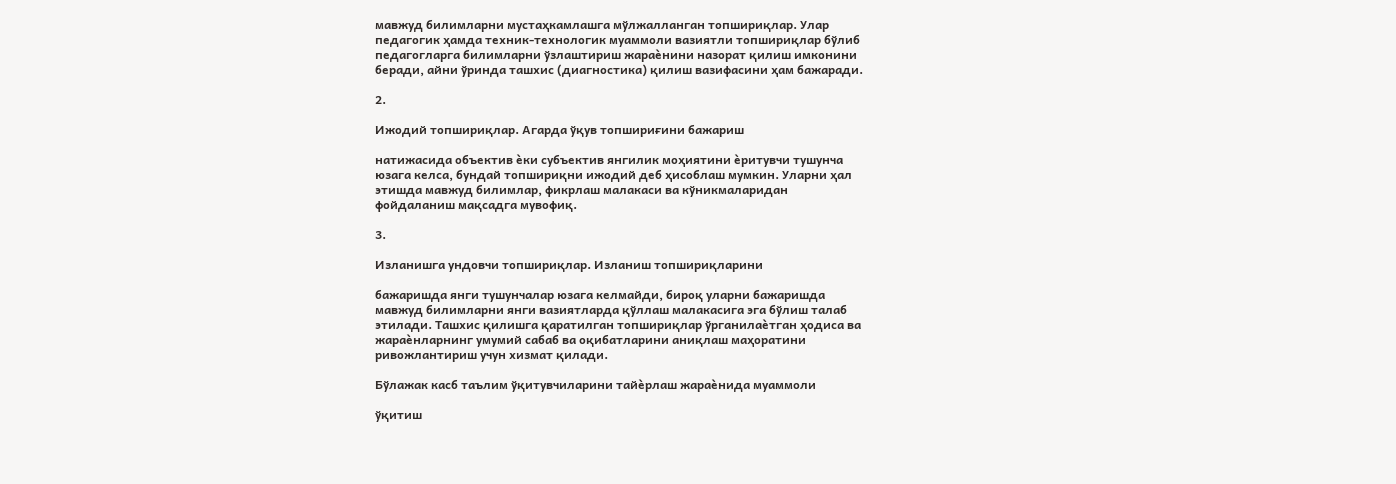мавжуд билимларни мустаҳкамлашга мўлжалланган топшириқлар. Улар
педагогик ҳамда техник-технологик муаммоли вазиятли топшириқлар бўлиб
педагогларга билимларни ўзлаштириш жараѐнини назорат қилиш имконини
беради, айни ўринда ташхис (диагностика) қилиш вазифасини ҳам бажаради.

2.

Ижодий топшириқлар. Агарда ўқув топшириғини бажариш

натижасида объектив ѐки субъектив янгилик моҳиятини ѐритувчи тушунча
юзага келса, бундай топшириқни ижодий деб ҳисоблаш мумкин. Уларни ҳал
этишда мавжуд билимлар, фикрлаш малакаси ва кўникмаларидан
фойдаланиш мақсадга мувофиқ.

3.

Изланишга ундовчи топшириқлар. Изланиш топшириқларини

бажаришда янги тушунчалар юзага келмайди, бироқ уларни бажаришда
мавжуд билимларни янги вазиятларда қўллаш малакасига эга бўлиш талаб
этилади. Ташхис қилишга қаратилган топшириқлар ўрганилаѐтган ҳодиса ва
жараѐнларнинг умумий сабаб ва оқибатларини аниқлаш маҳоратини
ривожлантириш учун хизмат қилади.

Бўлажак касб таълим ўқитувчиларини тайѐрлаш жараѐнида муаммоли

ўқитиш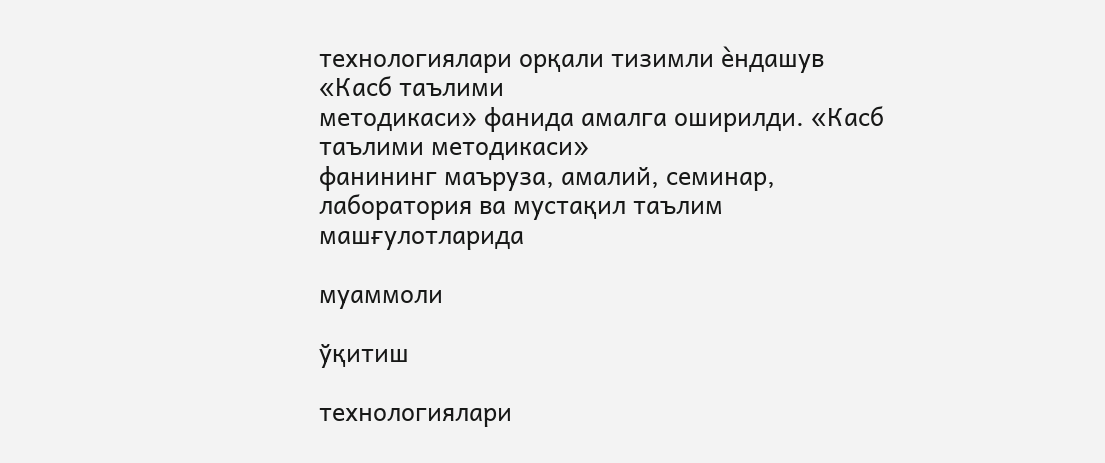технологиялари орқали тизимли ѐндашув «Касб таълими
методикаси» фанида амалга оширилди. «Касб таълими методикаси»
фанининг маъруза, амалий, семинар, лаборатория ва мустақил таълим
машғулотларида

муаммоли

ўқитиш

технологиялари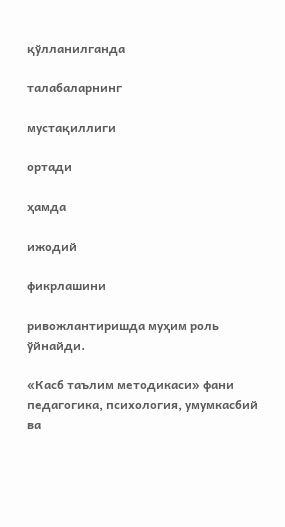қўлланилганда

талабаларнинг

мустақиллиги

ортади

ҳамда

ижодий

фикрлашини

ривожлантиришда муҳим роль ўйнайди.

«Касб таълим методикаси» фани педагогика, психология, умумкасбий ва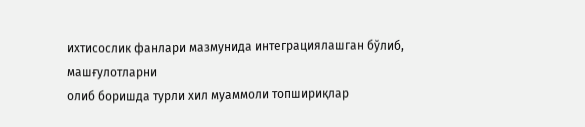ихтисослик фанлари мазмунида интеграциялашган бўлиб, машғулотларни
олиб боришда турли хил муаммоли топшириқлар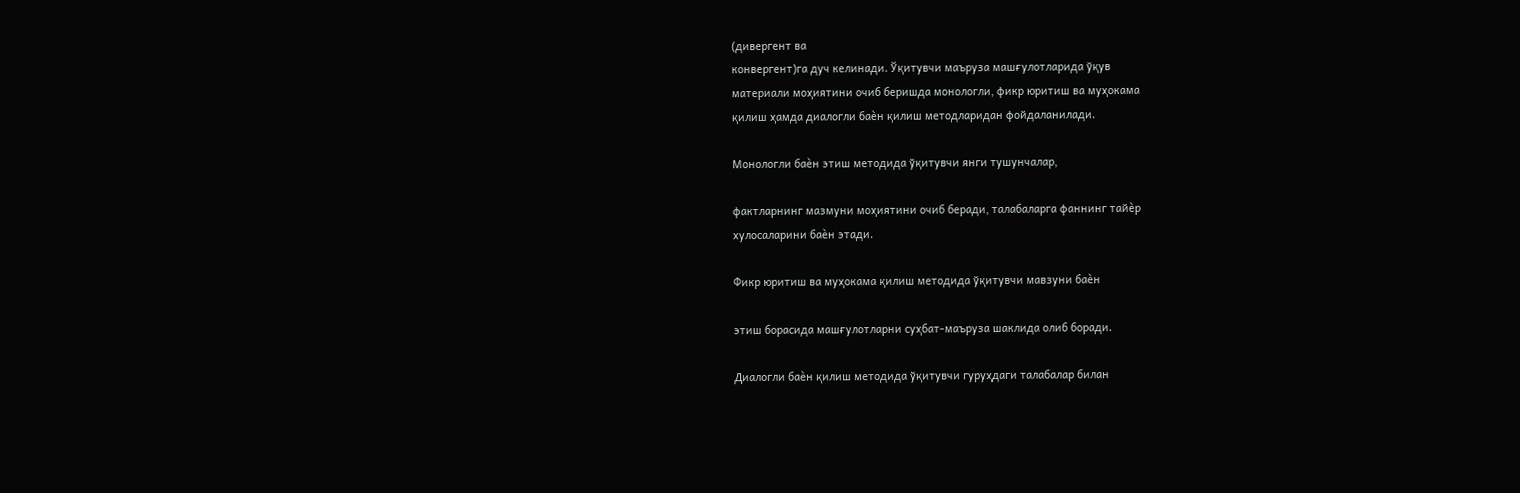(дивергент ва
конвергент)га дуч келинади. Ўқитувчи маъруза машғулотларида ўқув
материали моҳиятини очиб беришда монологли, фикр юритиш ва муҳокама
қилиш ҳамда диалогли баѐн қилиш методларидан фойдаланилади.

Монологли баѐн этиш методида ўқитувчи янги тушунчалар,

фактларнинг мазмуни моҳиятини очиб беради, талабаларга фаннинг тайѐр
хулосаларини баѐн этади.

Фикр юритиш ва муҳокама қилиш методида ўқитувчи мавзуни баѐн

этиш борасида машғулотларни суҳбат-маъруза шаклида олиб боради.

Диалогли баѐн қилиш методида ўқитувчи гуруҳдаги талабалар билан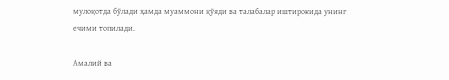мулоқотда бўлади ҳамда муаммони қўяди ва талабалар иштирокида унинг
ечими топилади.

Амалий ва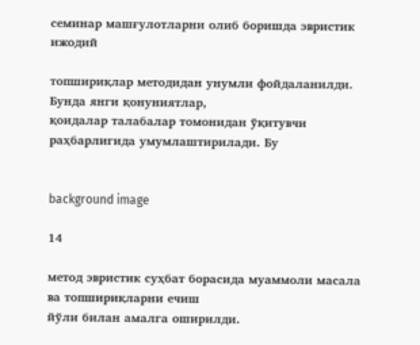семинар машғулотларни олиб боришда эвристик ижодий

топшириқлар методидан унумли фойдаланилди. Бунда янги қонуниятлар,
қоидалар талабалар томонидан ўқитувчи раҳбарлигида умумлаштирилади. Бу


background image

14

метод эвристик суҳбат борасида муаммоли масала ва топшириқларни ечиш
йўли билан амалга оширилди.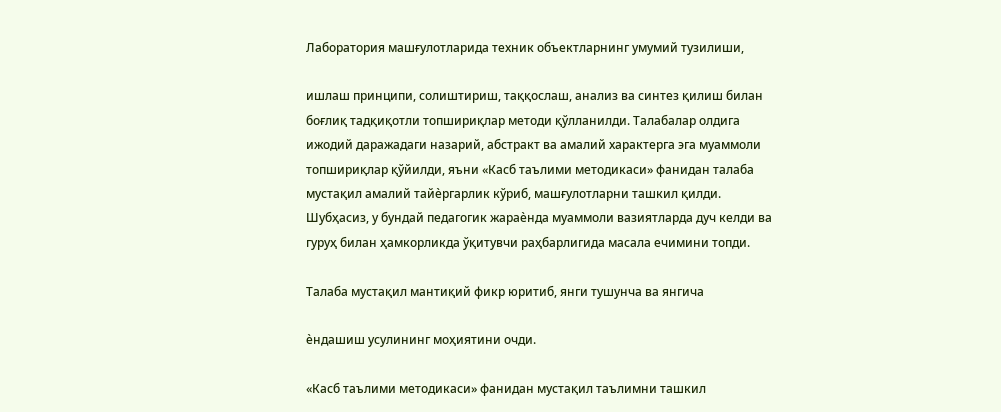Лаборатория машғулотларида техник объектларнинг умумий тузилиши,

ишлаш принципи, солиштириш, таққослаш, анализ ва синтез қилиш билан
боғлиқ тадқиқотли топшириқлар методи қўлланилди. Талабалар олдига
ижодий даражадаги назарий, абстракт ва амалий характерга эга муаммоли
топшириқлар қўйилди, яъни «Касб таълими методикаси» фанидан талаба
мустақил амалий тайѐргарлик кўриб, машғулотларни ташкил қилди.
Шубҳасиз, у бундай педагогик жараѐнда муаммоли вазиятларда дуч келди ва
гуруҳ билан ҳамкорликда ўқитувчи раҳбарлигида масала ечимини топди.

Талаба мустақил мантиқий фикр юритиб, янги тушунча ва янгича

ѐндашиш усулининг моҳиятини очди.

«Касб таълими методикаси» фанидан мустақил таълимни ташкил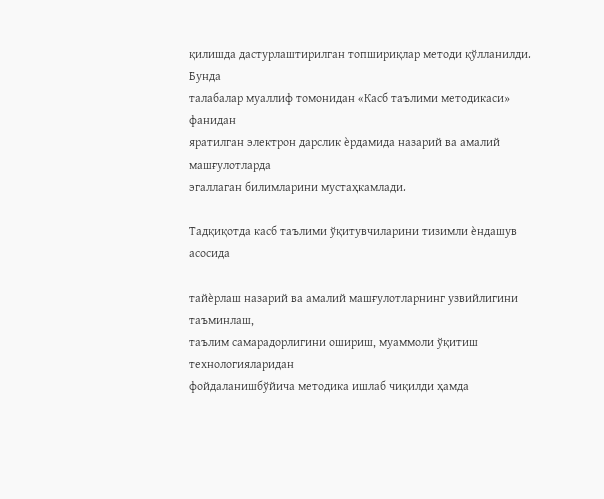қилишда дастурлаштирилган топшириқлар методи қўлланилди. Бунда
талабалар муаллиф томонидан «Касб таълими методикаси» фанидан
яратилган электрон дарслик ѐрдамида назарий ва амалий машғулотларда
эгаллаган билимларини мустаҳкамлади.

Тадқиқотда касб таълими ўқитувчиларини тизимли ѐндашув асосида

тайѐрлаш назарий ва амалий машғулотларнинг узвийлигини таъминлаш,
таълим самарадорлигини ошириш, муаммоли ўқитиш технологияларидан
фойдаланишбўйича методика ишлаб чиқилди ҳамда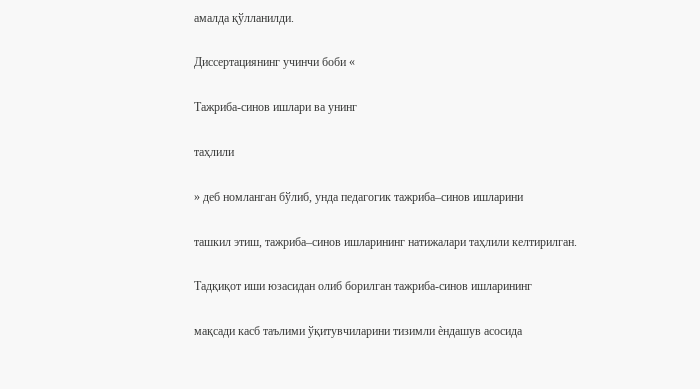амалда қўлланилди.

Диссертациянинг учинчи боби «

Тажриба-синов ишлари ва унинг

таҳлили

» деб номланган бўлиб, унда педагогик тажриба–синов ишларини

ташкил этиш, тажриба–синов ишларининг натижалари таҳлили келтирилган.

Тадқиқот иши юзасидан олиб борилган тажриба-синов ишларининг

мақсади касб таълими ўқитувчиларини тизимли ѐндашув асосида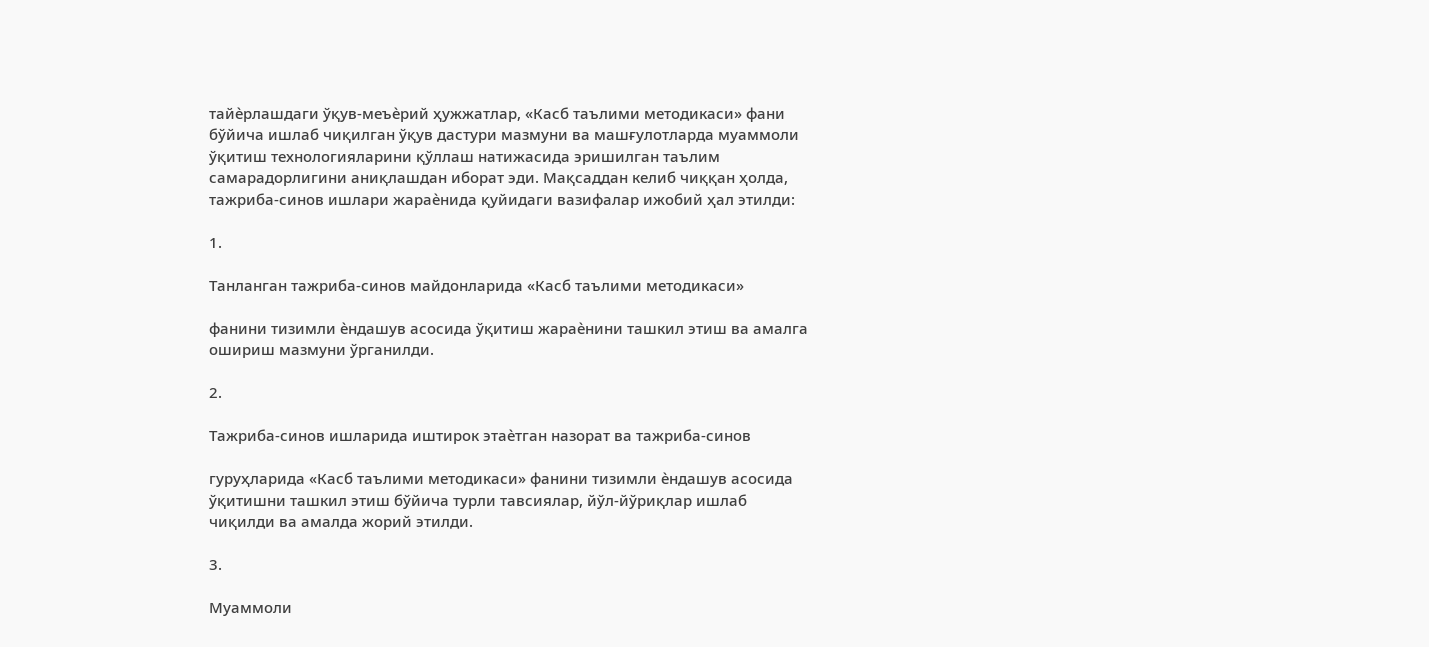тайѐрлашдаги ўқув-меъѐрий ҳужжатлар, «Касб таълими методикаси» фани
бўйича ишлаб чиқилган ўқув дастури мазмуни ва машғулотларда муаммоли
ўқитиш технологияларини қўллаш натижасида эришилган таълим
самарадорлигини аниқлашдан иборат эди. Мақсаддан келиб чиққан ҳолда,
тажриба-синов ишлари жараѐнида қуйидаги вазифалар ижобий ҳал этилди:

1.

Танланган тажриба-синов майдонларида «Касб таълими методикаси»

фанини тизимли ѐндашув асосида ўқитиш жараѐнини ташкил этиш ва амалга
ошириш мазмуни ўрганилди.

2.

Тажриба-синов ишларида иштирок этаѐтган назорат ва тажриба-синов

гуруҳларида «Касб таълими методикаси» фанини тизимли ѐндашув асосида
ўқитишни ташкил этиш бўйича турли тавсиялар, йўл-йўриқлар ишлаб
чиқилди ва амалда жорий этилди.

3.

Муаммоли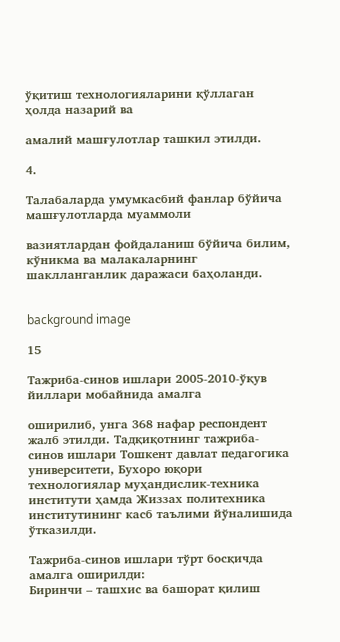ўқитиш технологияларини қўллаган ҳолда назарий ва

амалий машғулотлар ташкил этилди.

4.

Талабаларда умумкасбий фанлар бўйича машғулотларда муаммоли

вазиятлардан фойдаланиш бўйича билим, кўникма ва малакаларнинг
шаклланганлик даражаси баҳоланди.


background image

15

Тажриба-синов ишлари 2005-2010-ўқув йиллари мобайнида амалга

оширилиб, унга 368 нафар респондент жалб этилди. Тадқиқотнинг тажриба-
синов ишлари Тошкент давлат педагогика университети, Бухоро юқори
технологиялар муҳандислик-техника институти ҳамда Жиззах политехника
институтининг касб таълими йўналишида ўтказилди.

Тажриба-синов ишлари тўрт босқичда амалга оширилди:
Биринчи – ташхис ва башорат қилиш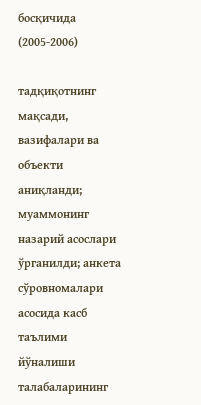босқичида (2005-2006)

тадқиқотнинг мақсади, вазифалари ва объекти аниқланди; муаммонинг
назарий асослари ўрганилди; анкета сўровномалари асосида касб таълими
йўналиши талабаларининг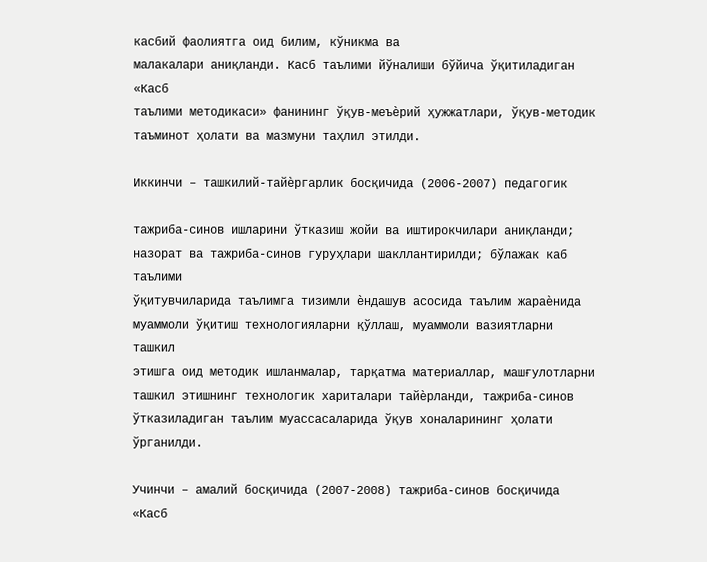касбий фаолиятга оид билим, кўникма ва
малакалари аниқланди. Касб таълими йўналиши бўйича ўқитиладиган «Касб
таълими методикаси» фанининг ўқув-меъѐрий ҳужжатлари, ўқув-методик
таъминот ҳолати ва мазмуни таҳлил этилди.

Иккинчи – ташкилий-тайѐргарлик босқичида (2006-2007) педагогик

тажриба-синов ишларини ўтказиш жойи ва иштирокчилари аниқланди;
назорат ва тажриба-синов гуруҳлари шакллантирилди; бўлажак каб таълими
ўқитувчиларида таълимга тизимли ѐндашув асосида таълим жараѐнида
муаммоли ўқитиш технологияларни қўллаш, муаммоли вазиятларни ташкил
этишга оид методик ишланмалар, тарқатма материаллар, машғулотларни
ташкил этишнинг технологик хариталари тайѐрланди, тажриба-синов
ўтказиладиган таълим муассасаларида ўқув хоналарининг ҳолати ўрганилди.

Учинчи – амалий босқичида (2007-2008) тажриба-синов босқичида «Касб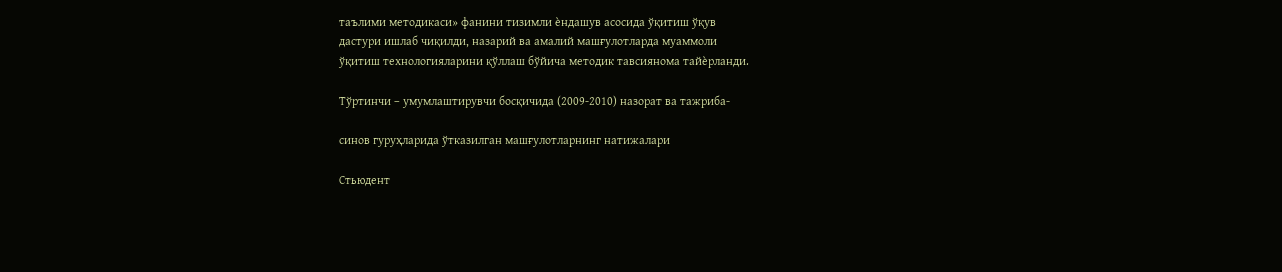таълими методикаси» фанини тизимли ѐндашув асосида ўқитиш ўқув
дастури ишлаб чиқилди, назарий ва амалий машғулотларда муаммоли
ўқитиш технологияларини қўллаш бўйича методик тавсиянома тайѐрланди.

Тўртинчи – умумлаштирувчи босқичида (2009-2010) назорат ва тажриба-

синов гуруҳларида ўтказилган машғулотларнинг натижалари

Стьюдент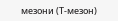мезони (Т-мезон)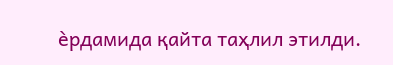ѐрдамида қайта таҳлил этилди.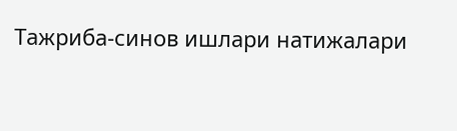Тажриба-синов ишлари натижалари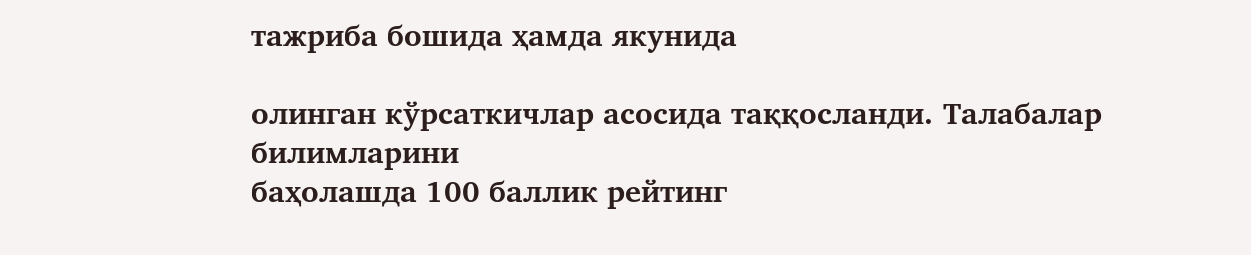тажриба бошида ҳамда якунида

олинган кўрсаткичлар асосида таққосланди. Талабалар билимларини
баҳолашда 100 баллик рейтинг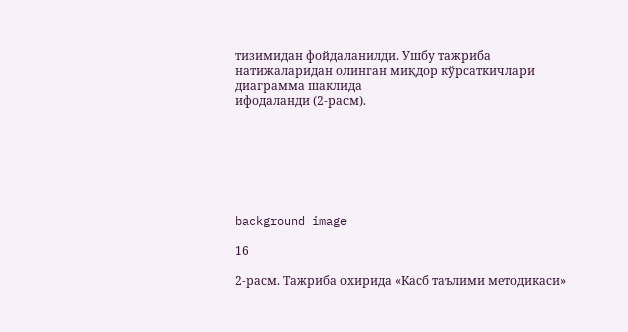тизимидан фойдаланилди. Ушбу тажриба
натижаларидан олинган миқдор кўрсаткичлари диаграмма шаклида
ифодаланди (2-расм).







background image

16

2-расм. Тажриба охирида «Касб таълими методикаси»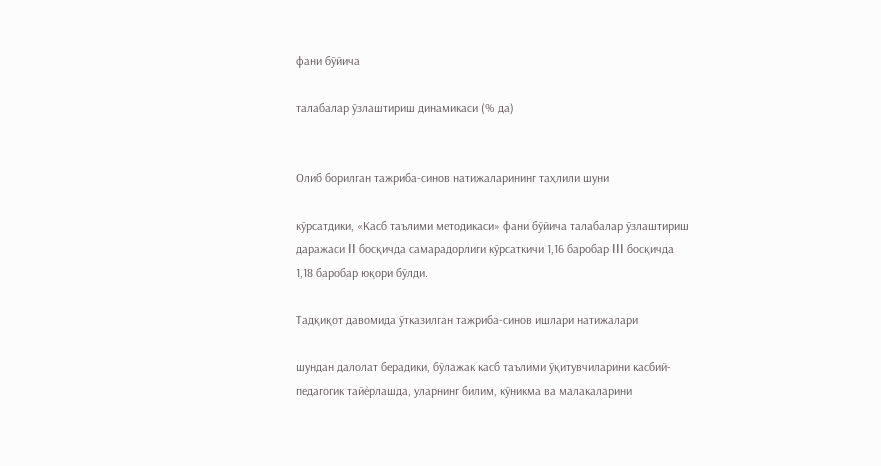фани бўйича

талабалар ўзлаштириш динамикаси (% да)


Олиб борилган тажриба-синов натижаларининг таҳлили шуни

кўрсатдики, «Касб таълими методикаси» фани бўйича талабалар ўзлаштириш
даражаси II босқичда самарадорлиги кўрсаткичи 1,16 баробар III босқичда
1,18 баробар юқори бўлди.

Тадқиқот давомида ўтказилган тажриба-синов ишлари натижалари

шундан далолат берадики, бўлажак касб таълими ўқитувчиларини касбий-
педагогик тайѐрлашда, уларнинг билим, кўникма ва малакаларини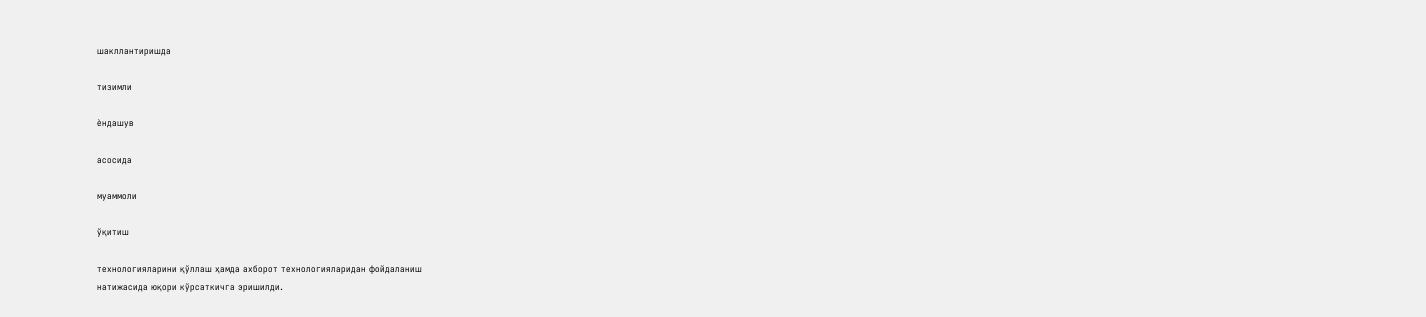шакллантиришда

тизимли

ѐндашув

асосида

муаммоли

ўқитиш

технологияларини қўллаш ҳамда ахборот технологияларидан фойдаланиш
натижасида юқори кўрсаткичга эришилди.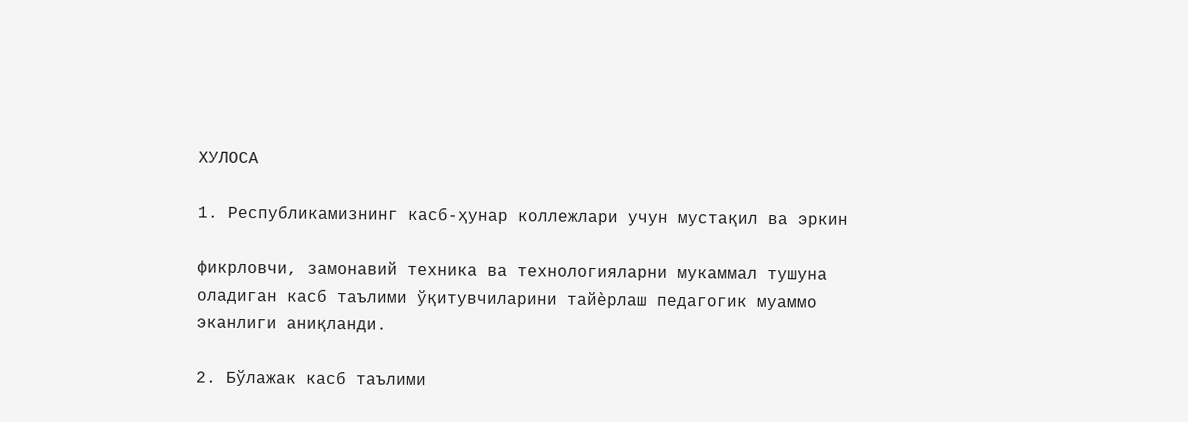ХУЛОСА

1. Республикамизнинг касб-ҳунар коллежлари учун мустақил ва эркин

фикрловчи, замонавий техника ва технологияларни мукаммал тушуна
оладиган касб таълими ўқитувчиларини тайѐрлаш педагогик муаммо
эканлиги аниқланди.

2. Бўлажак касб таълими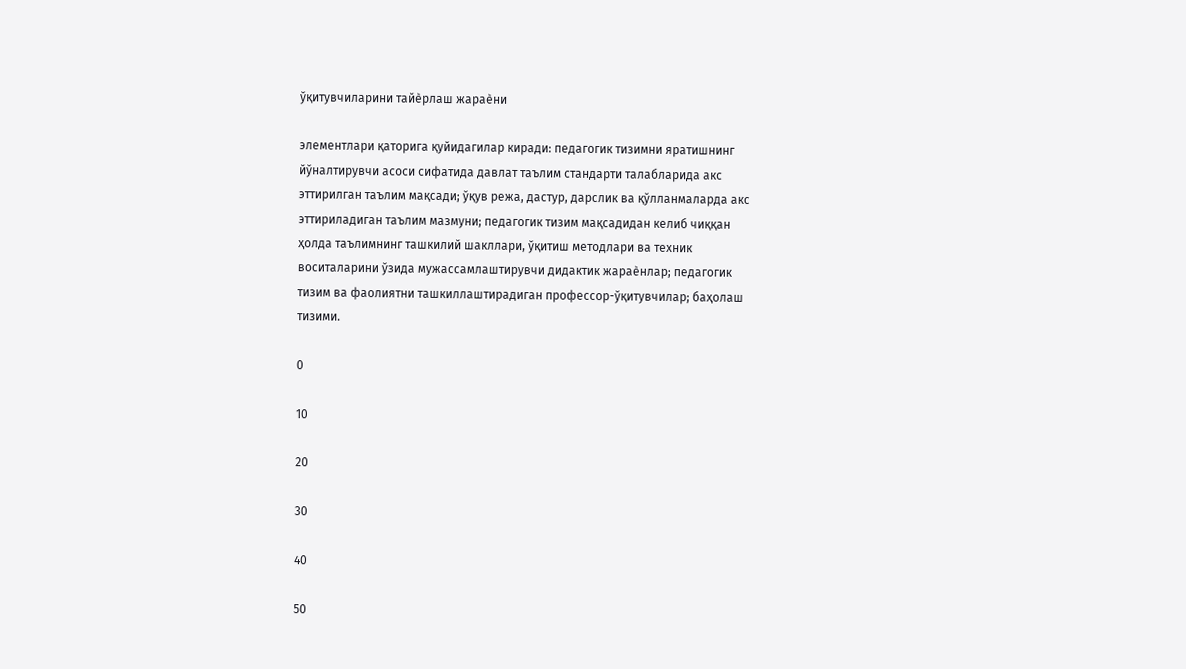ўқитувчиларини тайѐрлаш жараѐни

элементлари қаторига қуйидагилар киради: педагогик тизимни яратишнинг
йўналтирувчи асоси сифатида давлат таълим стандарти талабларида акс
эттирилган таълим мақсади; ўқув режа, дастур, дарслик ва қўлланмаларда акс
эттириладиган таълим мазмуни; педагогик тизим мақсадидан келиб чиққан
ҳолда таълимнинг ташкилий шакллари, ўқитиш методлари ва техник
воситаларини ўзида мужассамлаштирувчи дидактик жараѐнлар; педагогик
тизим ва фаолиятни ташкиллаштирадиган профессор-ўқитувчилар; баҳолаш
тизими.

0

10

20

30

40

50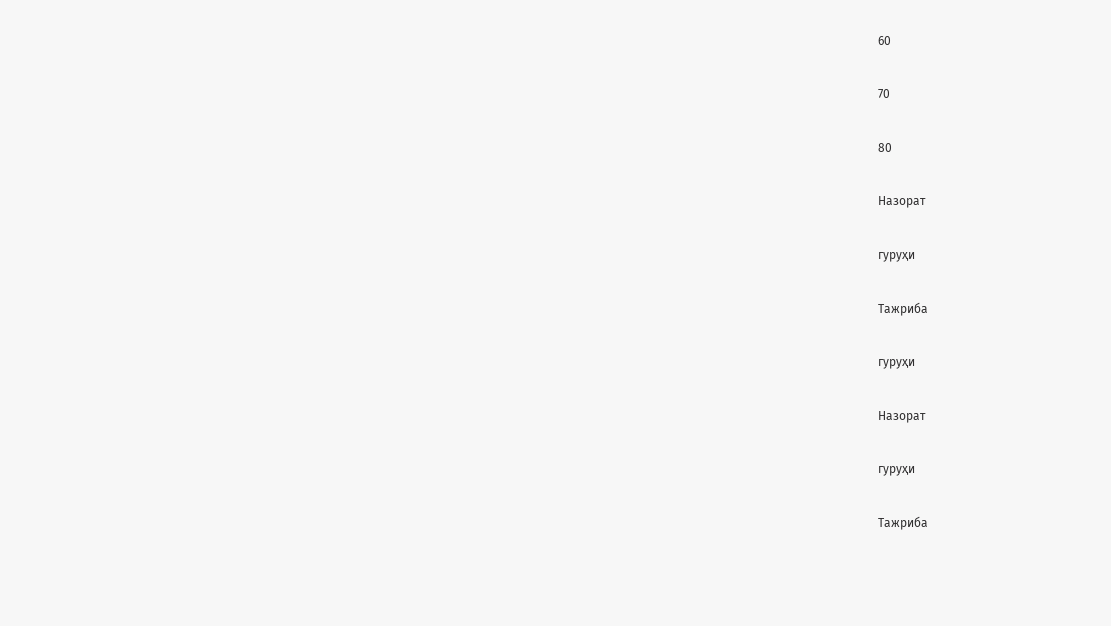60

70

80

Назорат

гуруҳи

Тажриба

гуруҳи

Назорат

гуруҳи

Тажриба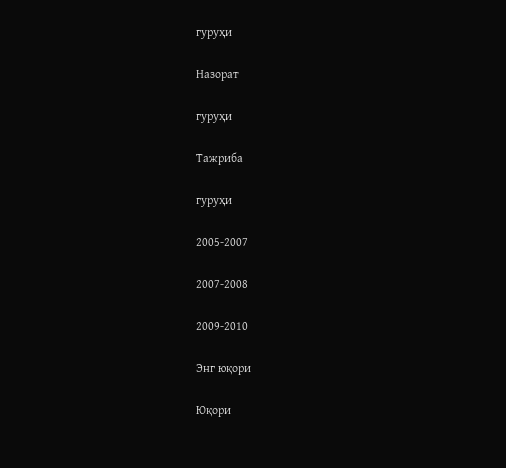гуруҳи

Назорат

гуруҳи

Тажриба

гуруҳи

2005-2007

2007-2008

2009-2010

Энг юқори

Юқори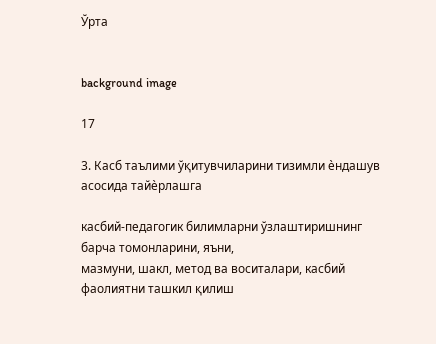Ўрта


background image

17

3. Касб таълими ўқитувчиларини тизимли ѐндашув асосида тайѐрлашга

касбий-педагогик билимларни ўзлаштиришнинг барча томонларини, яъни,
мазмуни, шакл, метод ва воситалари, касбий фаолиятни ташкил қилиш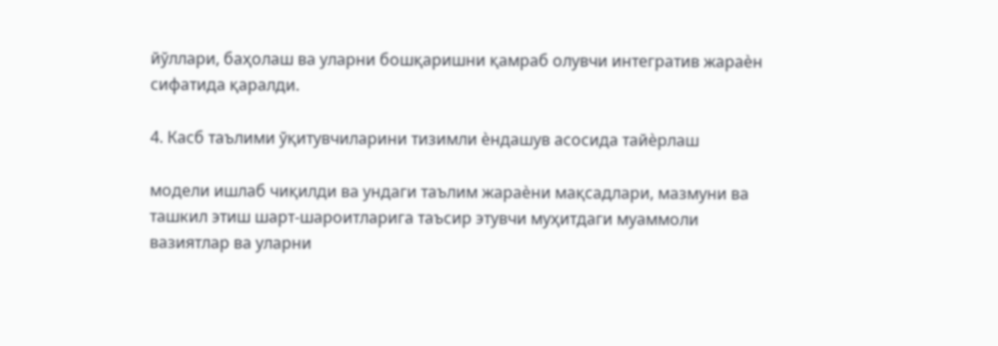йўллари, баҳолаш ва уларни бошқаришни қамраб олувчи интегратив жараѐн
сифатида қаралди.

4. Касб таълими ўқитувчиларини тизимли ѐндашув асосида тайѐрлаш

модели ишлаб чиқилди ва ундаги таълим жараѐни мақсадлари, мазмуни ва
ташкил этиш шарт-шароитларига таъсир этувчи муҳитдаги муаммоли
вазиятлар ва уларни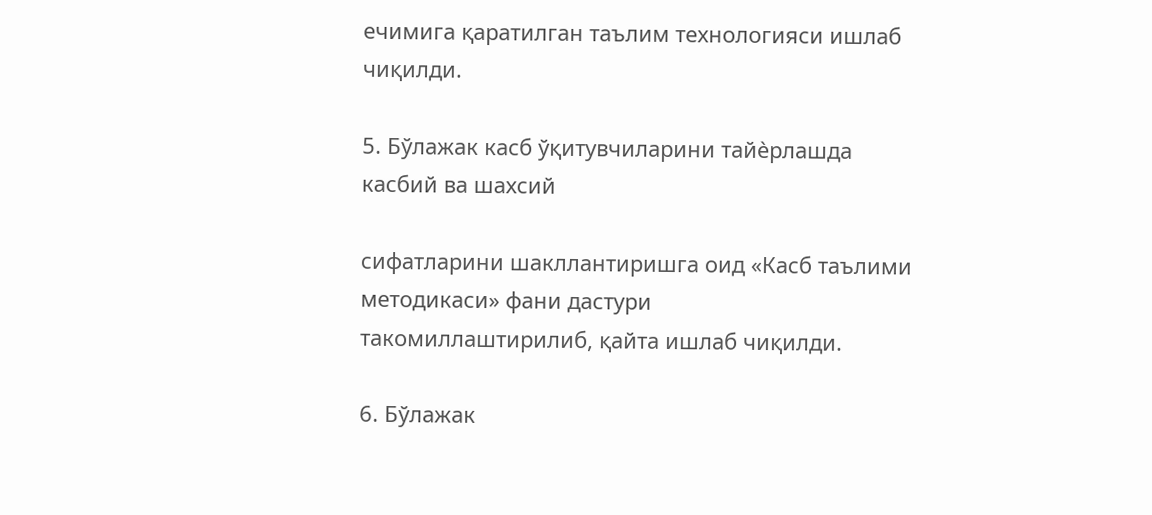ечимига қаратилган таълим технологияси ишлаб
чиқилди.

5. Бўлажак касб ўқитувчиларини тайѐрлашда касбий ва шахсий

сифатларини шакллантиришга оид «Касб таълими методикаси» фани дастури
такомиллаштирилиб, қайта ишлаб чиқилди.

6. Бўлажак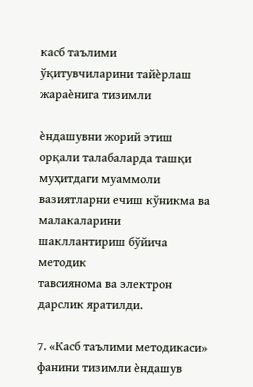касб таълими ўқитувчиларини тайѐрлаш жараѐнига тизимли

ѐндашувни жорий этиш орқали талабаларда ташқи муҳитдаги муаммоли
вазиятларни ечиш кўникма ва малакаларини шакллантириш бўйича методик
тавсиянома ва электрон дарслик яратилди.

7. «Касб таълими методикаси» фанини тизимли ѐндашув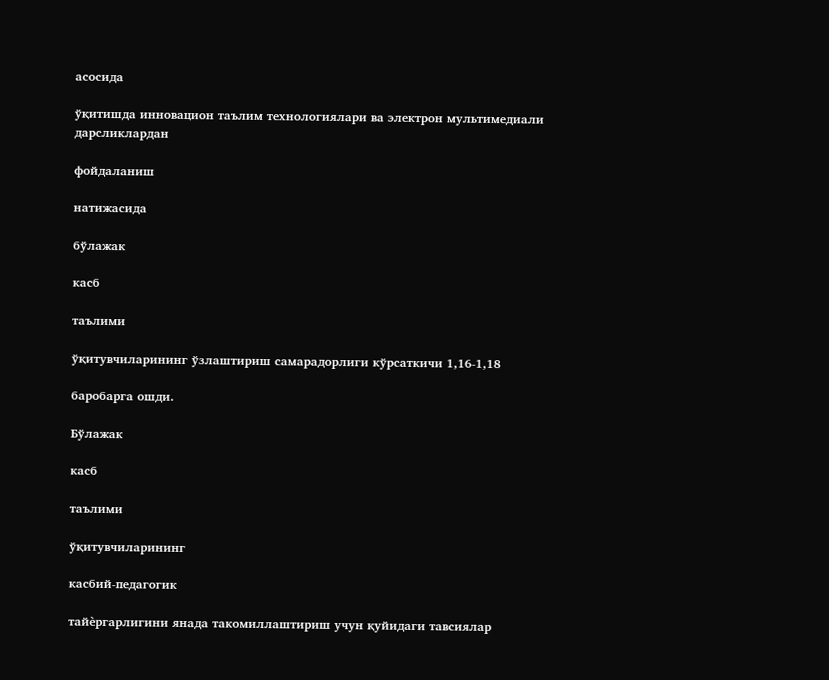асосида

ўқитишда инновацион таълим технологиялари ва электрон мультимедиали
дарсликлардан

фойдаланиш

натижасида

бўлажак

касб

таълими

ўқитувчиларининг ўзлаштириш самарадорлиги кўрсаткичи 1,16-1,18

баробарга ошди.

Бўлажак

касб

таълими

ўқитувчиларининг

касбий-педагогик

тайѐргарлигини янада такомиллаштириш учун қуйидаги тавсиялар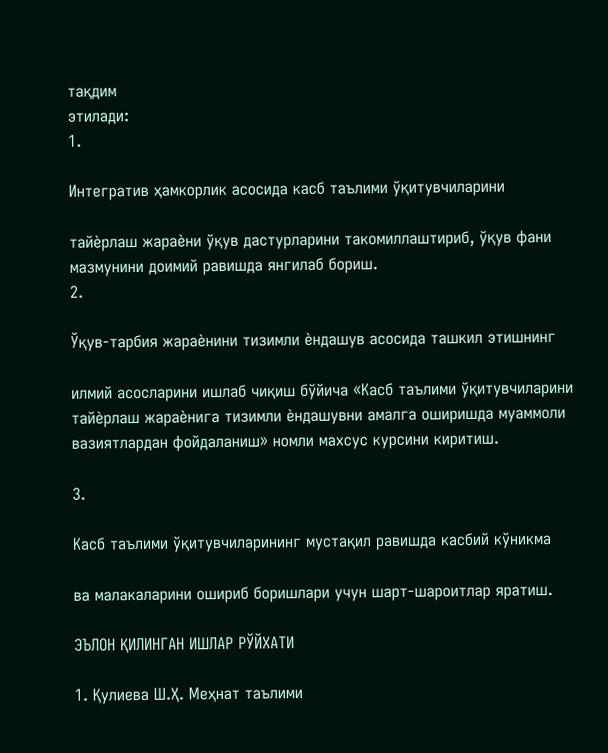тақдим
этилади:
1.

Интегратив ҳамкорлик асосида касб таълими ўқитувчиларини

тайѐрлаш жараѐни ўқув дастурларини такомиллаштириб, ўқув фани
мазмунини доимий равишда янгилаб бориш.
2.

Ўқув-тарбия жараѐнини тизимли ѐндашув асосида ташкил этишнинг

илмий асосларини ишлаб чиқиш бўйича «Касб таълими ўқитувчиларини
тайѐрлаш жараѐнига тизимли ѐндашувни амалга оширишда муаммоли
вазиятлардан фойдаланиш» номли махсус курсини киритиш.

3.

Касб таълими ўқитувчиларининг мустақил равишда касбий кўникма

ва малакаларини ошириб боришлари учун шарт-шароитлар яратиш.

ЭЪЛОН ҚИЛИНГАН ИШЛАР РЎЙХАТИ

1. Қулиева Ш.Ҳ. Меҳнат таълими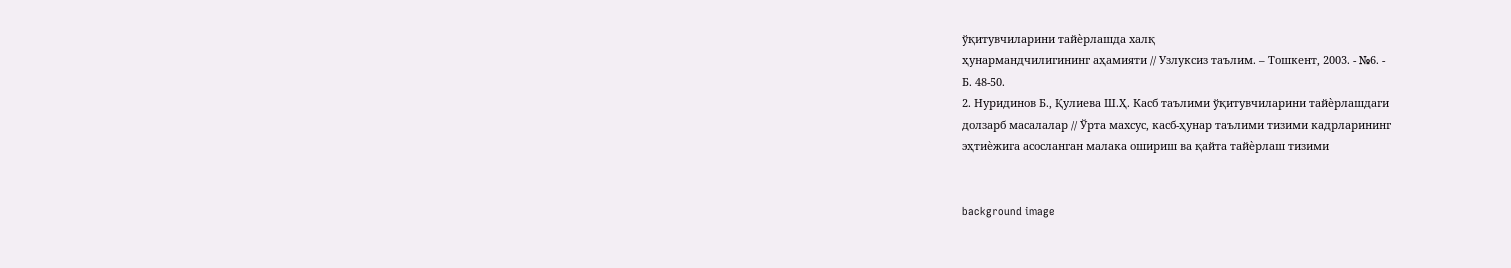ўқитувчиларини тайѐрлашда халқ
ҳунармандчилигининг аҳамияти // Узлуксиз таълим. – Тошкент, 2003. - №6. -
Б. 48-50.
2. Нуридинов Б., Қулиева Ш.Ҳ. Касб таълими ўқитувчиларини тайѐрлашдаги
долзарб масалалар // Ўрта махсус, касб-ҳунар таълими тизими кадрларининг
эҳтиѐжига асосланган малака ошириш ва қайта тайѐрлаш тизими


background image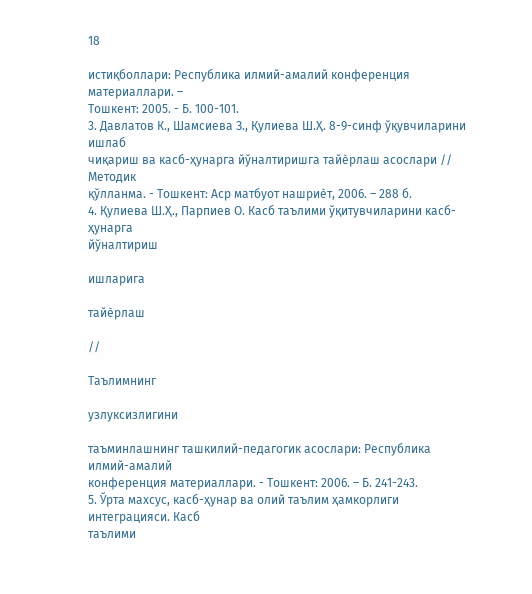18

истиқболлари: Республика илмий-амалий конференция материаллари. –
Тошкент: 2005. - Б. 100-101.
3. Давлатов К., Шамсиева З., Қулиева Ш.Ҳ. 8-9-синф ўқувчиларини ишлаб
чиқариш ва касб-ҳунарга йўналтиришга тайѐрлаш асослари // Методик
қўлланма. - Тошкент: Аср матбуот нашриѐт, 2006. – 288 б.
4. Қулиева Ш.Ҳ., Парпиев О. Касб таълими ўқитувчиларини касб-ҳунарга
йўналтириш

ишларига

тайѐрлаш

//

Таълимнинг

узлуксизлигини

таъминлашнинг ташкилий-педагогик асослари: Республика илмий-амалий
конференция материаллари. - Тошкент: 2006. – Б. 241-243.
5. Ўрта махсус, касб-ҳунар ва олий таълим ҳамкорлиги интеграцияси. Касб
таълими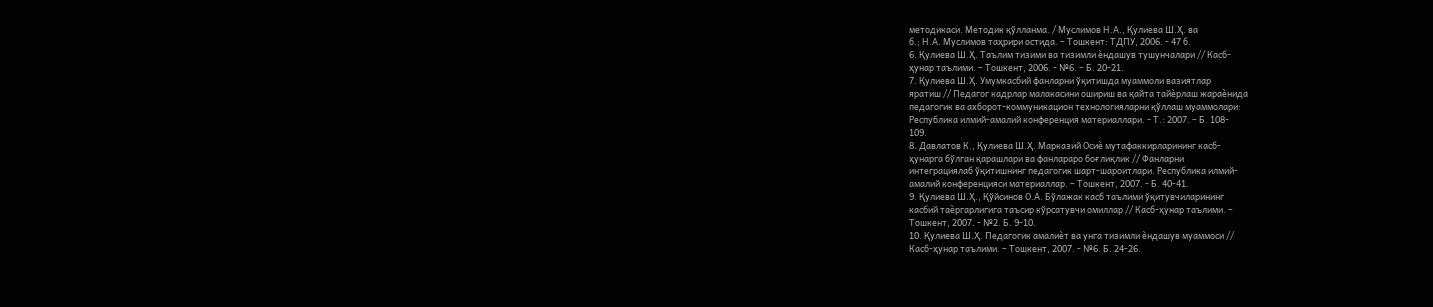методикаси. Методик қўлланма. / Муслимов Н.А., Қулиева Ш.Ҳ. ва
б.; Н.А. Муслимов таҳрири остида. – Тошкент: ТДПУ, 2006. - 47 б.
6. Қулиева Ш.Ҳ. Таълим тизими ва тизимли ѐндашув тушунчалари // Касб-
ҳунар таълими. – Тошкент, 2006. - №6. – Б. 20-21.
7. Қулиева Ш.Ҳ. Умумкасбий фанларни ўқитишда муаммоли вазиятлар
яратиш // Педагог кадрлар малакасини ошириш ва қайта тайѐрлаш жараѐнида
педагогик ва ахборот-коммуникацион технологияларни қўллаш муаммолари:
Республика илмий-амалий конференция материаллари. - Т.: 2007. – Б. 108-
109.
8. Давлатов К., Қулиева Ш.Ҳ. Марказий Осиѐ мутафаккирларининг касб-
ҳунарга бўлган қарашлари ва фанлараро боғлиқлик // Фанларни
интеграциялаб ўқитишнинг педагогик шарт-шароитлари. Республика илмий-
амалий конференцияси материаллар. – Тошкент, 2007. - Б. 40-41.
9. Қулиева Ш.Ҳ., Қўйсинов О.А. Бўлажак касб таълими ўқитувчиларининг
касбий таѐргарлигига таъсир кўрсатувчи омиллар // Касб-ҳунар таълими. –
Тошкент, 2007. - №2. Б. 9-10.
10. Қулиева Ш.Ҳ. Педагогик амалиѐт ва унга тизимли ѐндашув муаммоси //
Касб-ҳунар таълими. – Тошкент, 2007. - №6. Б. 24-26.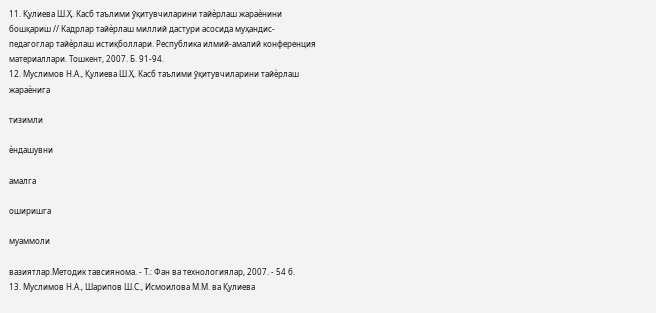11. Қулиева Ш.Ҳ. Касб таълими ўқитувчиларини тайѐрлаш жараѐнини
бошқариш // Кадрлар тайѐрлаш миллий дастури асосида муҳандис-
педагоглар тайѐрлаш истиқболлари. Республика илмий-амалий конференция
материаллари. Тошкент, 2007. Б. 91-94.
12. Муслимов Н.А., Қулиева Ш.Ҳ. Касб таълими ўқитувчиларини тайѐрлаш
жараѐнига

тизимли

ѐндашувни

амалга

оширишга

муаммоли

вазиятлар.Методик тавсиянома. - Т.: Фан ва технологиялар, 2007. - 54 б.
13. Муслимов Н.А., Шарипов Ш.С., Исмоилова М.М. ва Қулиева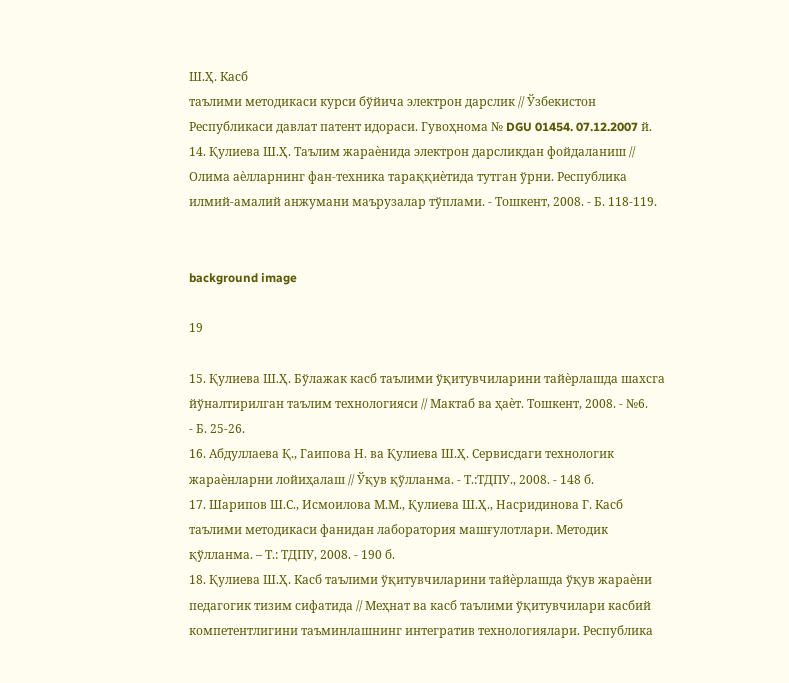Ш.Ҳ. Касб
таълими методикаси курси бўйича электрон дарслик // Ўзбекистон
Республикаси давлат патент идораси. Гувоҳнома № DGU 01454. 07.12.2007 й.
14. Қулиева Ш.Ҳ. Таълим жараѐнида электрон дарсликдан фойдаланиш //
Олима аѐлларнинг фан-техника тараққиѐтида тутган ўрни. Республика
илмий-амалий анжумани маърузалар тўплами. - Тошкент, 2008. - Б. 118-119.


background image

19

15. Қулиева Ш.Ҳ. Бўлажак касб таълими ўқитувчиларини тайѐрлашда шахсга
йўналтирилган таълим технологияси // Мактаб ва ҳаѐт. Тошкент, 2008. - №6.
- Б. 25-26.
16. Абдуллаева Қ., Гаипова Н. ва Қулиева Ш.Ҳ. Сервисдаги технологик
жараѐнларни лойиҳалаш // Ўқув қўлланма. - Т.:ТДПУ., 2008. - 148 б.
17. Шарипов Ш.С., Исмоилова М.М., Қулиева Ш.Ҳ., Насридинова Г. Касб
таълими методикаси фанидан лаборатория машғулотлари. Методик
қўлланма. – Т.: ТДПУ, 2008. - 190 б.
18. Қулиева Ш.Ҳ. Касб таълими ўқитувчиларини тайѐрлашда ўқув жараѐни
педагогик тизим сифатида // Меҳнат ва касб таълими ўқитувчилари касбий
компетентлигини таъминлашнинг интегратив технологиялари. Республика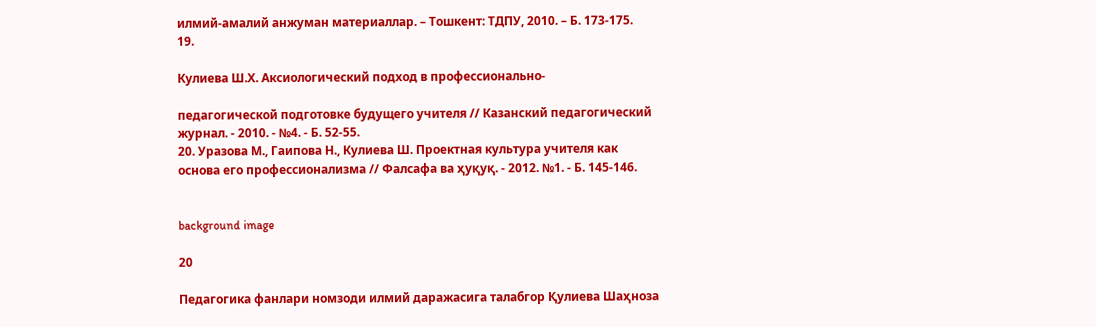илмий-амалий анжуман материаллар. – Тошкент: ТДПУ, 2010. – Б. 173-175.
19.

Кулиева Ш.Х. Аксиологический подход в профессионально-

педагогической подготовке будущего учителя // Казанский педагогический
журнал. - 2010. - №4. - Б. 52-55.
20. Уразова М., Гаипова Н., Кулиева Ш. Проектная культура учителя как
основа его профессионализма // Фалсафа ва ҳуқуқ. - 2012. №1. - Б. 145-146.


background image

20

Педагогика фанлари номзоди илмий даражасига талабгор Қулиева Шаҳноза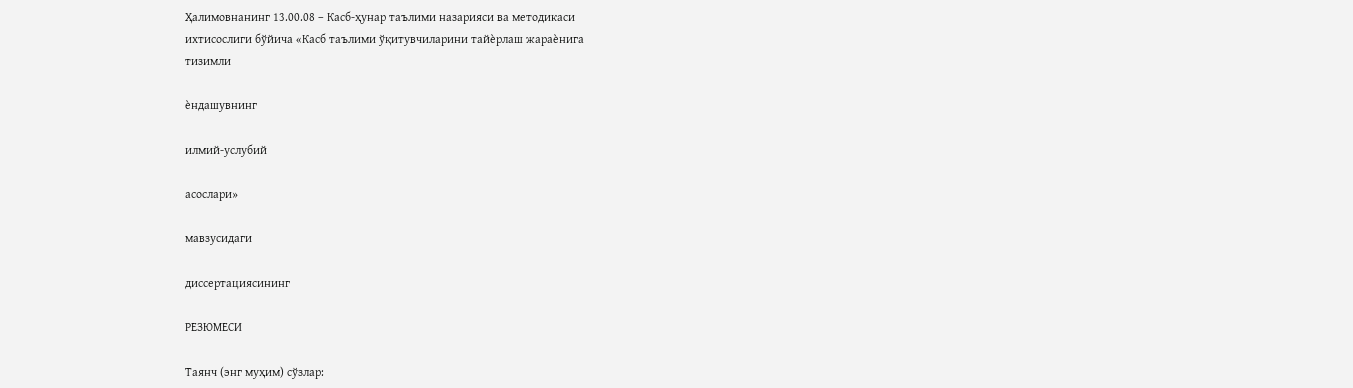Ҳалимовнанинг 13.00.08 – Касб-ҳунар таълими назарияси ва методикаси
ихтисослиги бўйича «Касб таълими ўқитувчиларини тайѐрлаш жараѐнига
тизимли

ѐндашувнинг

илмий-услубий

асослари»

мавзусидаги

диссертациясининг

РЕЗЮМЕСИ

Таянч (энг муҳим) сўзлар: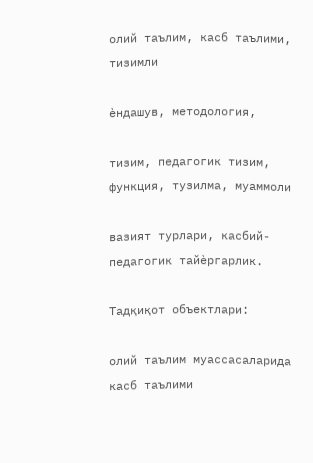олий таълим, касб таълими, тизимли

ѐндашув, методология,

тизим, педагогик тизим, функция, тузилма, муаммоли

вазият турлари, касбий-педагогик тайѐргарлик.

Тадқиқот объектлари:

олий таълим муассасаларида касб таълими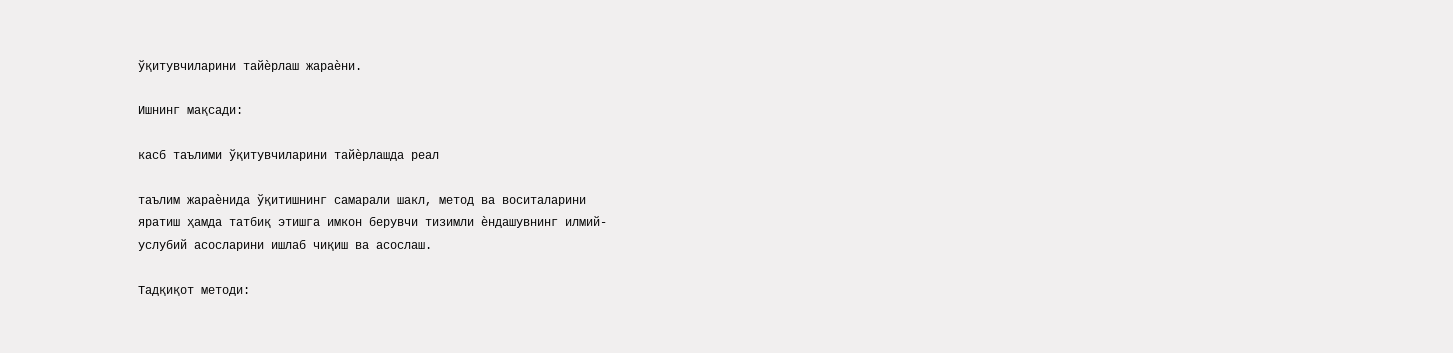ўқитувчиларини тайѐрлаш жараѐни.

Ишнинг мақсади:

касб таълими ўқитувчиларини тайѐрлашда реал

таълим жараѐнида ўқитишнинг самарали шакл, метод ва воситаларини
яратиш ҳамда татбиқ этишга имкон берувчи тизимли ѐндашувнинг илмий-
услубий асосларини ишлаб чиқиш ва асослаш.

Тадқиқот методи: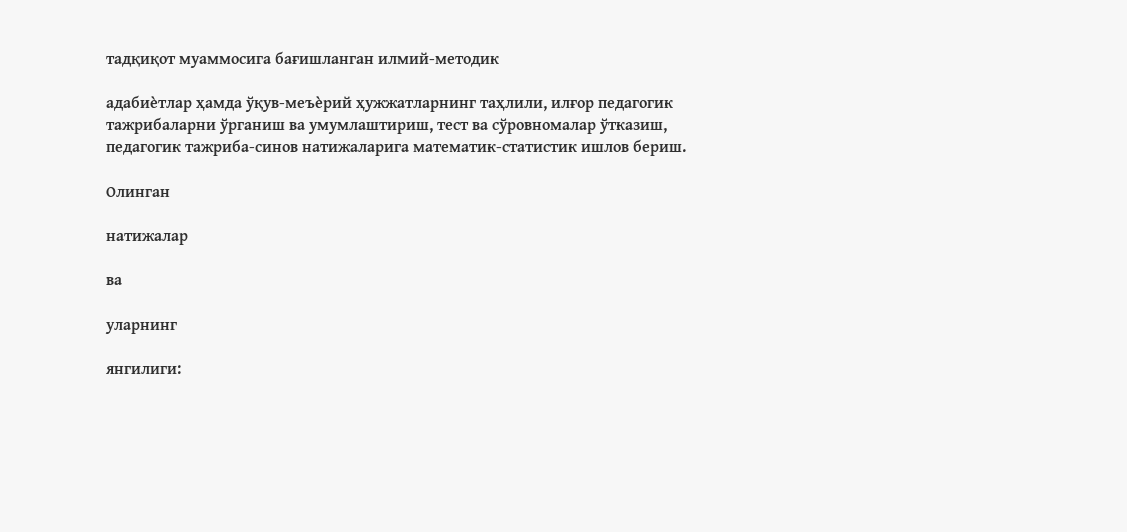тадқиқот муаммосига бағишланган илмий-методик

адабиѐтлар ҳамда ўқув-меъѐрий ҳужжатларнинг таҳлили, илғор педагогик
тажрибаларни ўрганиш ва умумлаштириш, тест ва сўровномалар ўтказиш,
педагогик тажриба-синов натижаларига математик-статистик ишлов бериш.

Олинган

натижалар

ва

уларнинг

янгилиги: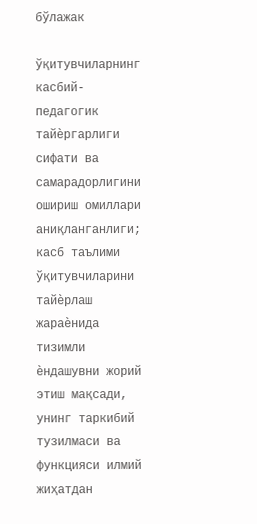бўлажак

ўқитувчиларнинг касбий-педагогик тайѐргарлиги сифати ва самарадорлигини
ошириш омиллари аниқланганлиги; касб таълими ўқитувчиларини тайѐрлаш
жараѐнида тизимли ѐндашувни жорий этиш мақсади, унинг таркибий
тузилмаси ва функцияси илмий жиҳатдан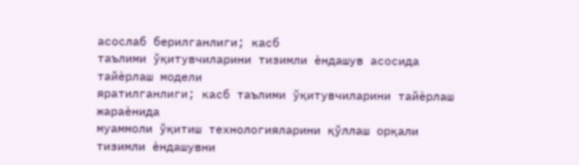асослаб берилганлиги; касб
таълими ўқитувчиларини тизимли ѐндашув асосида тайѐрлаш модели
яратилганлиги; касб таълими ўқитувчиларини тайѐрлаш жараѐнида
муаммоли ўқитиш технологияларини қўллаш орқали тизимли ѐндашувни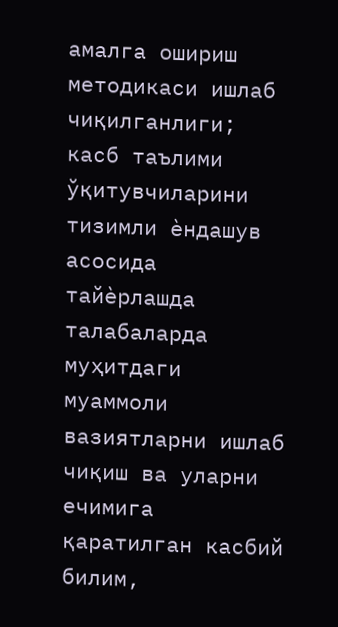амалга ошириш методикаси ишлаб чиқилганлиги; касб таълими
ўқитувчиларини тизимли ѐндашув асосида тайѐрлашда талабаларда
муҳитдаги муаммоли вазиятларни ишлаб чиқиш ва уларни ечимига
қаратилган касбий билим,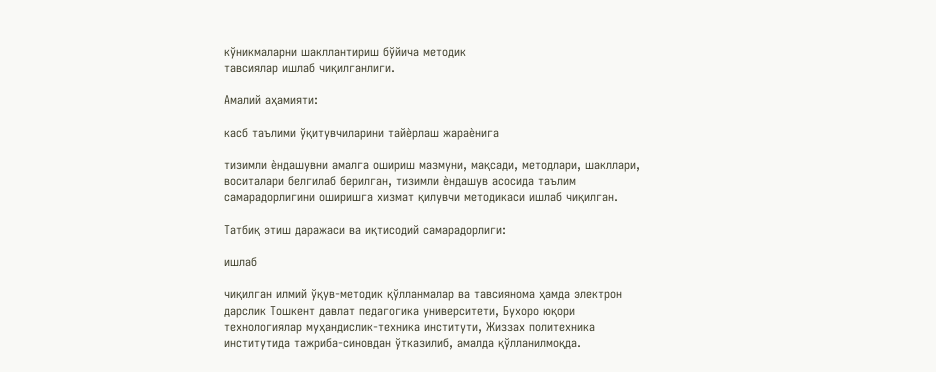кўникмаларни шакллантириш бўйича методик
тавсиялар ишлаб чиқилганлиги.

Амалий аҳамияти:

касб таълими ўқитувчиларини тайѐрлаш жараѐнига

тизимли ѐндашувни амалга ошириш мазмуни, мақсади, методлари, шакллари,
воситалари белгилаб берилган, тизимли ѐндашув асосида таълим
самарадорлигини оширишга хизмат қилувчи методикаси ишлаб чиқилган.

Татбиқ этиш даражаси ва иқтисодий самарадорлиги:

ишлаб

чиқилган илмий ўқув-методик қўлланмалар ва тавсиянома ҳамда электрон
дарслик Тошкент давлат педагогика университети, Бухоро юқори
технологиялар муҳандислик-техника институти, Жиззах политехника
институтида тажриба-синовдан ўтказилиб, амалда қўлланилмоқда.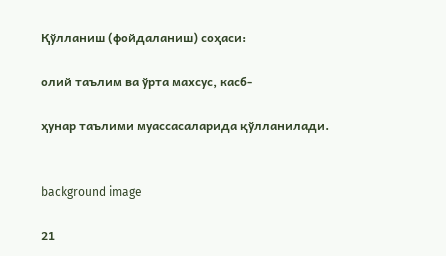Қўлланиш (фойдаланиш) соҳаси:

олий таълим ва ўрта махсус, касб-

ҳунар таълими муассасаларида қўлланилади.


background image

21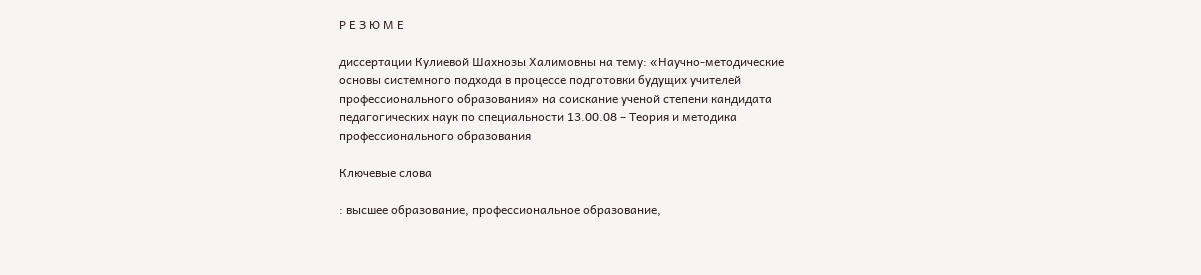Р Е З Ю М Е

диссертации Кулиевой Шахнозы Халимовны на тему: «Научно-методические
основы системного подхода в процессе подготовки будущих учителей
профессионального образования» на соискание ученой степени кандидата
педагогических наук по специальности 13.00.08 – Теория и методика
профессионального образования

Ключевые слова

: высшее образование, профессиональное образование,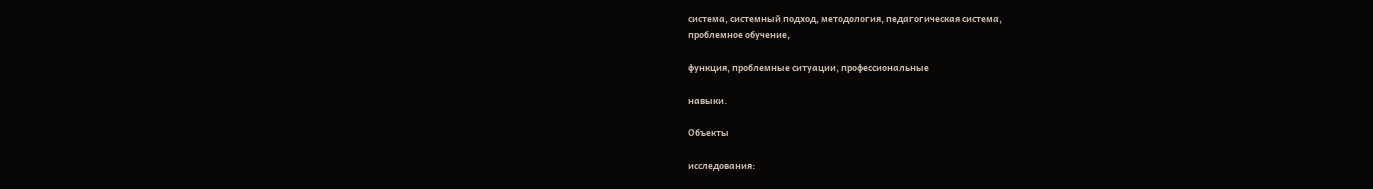система, системный подход, методология, педагогическая система,
проблемное обучение,

функция, проблемные ситуации, профессиональные

навыки.

Объекты

исследования: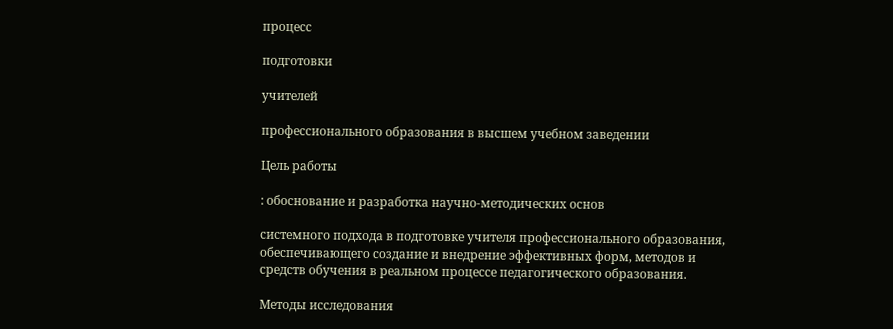процесс

подготовки

учителей

профессионального образования в высшем учебном заведении

Цель работы

: обоснование и разработка научно-методических основ

системного подхода в подготовке учителя профессионального образования,
обеспечивающего создание и внедрение эффективных форм, методов и
средств обучения в реальном процессе педагогического образования.

Методы исследования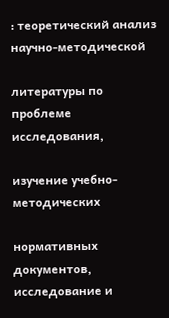: теоретический анализ научно-методической

литературы по проблеме исследования,

изучение учебно-методических

нормативных документов, исследование и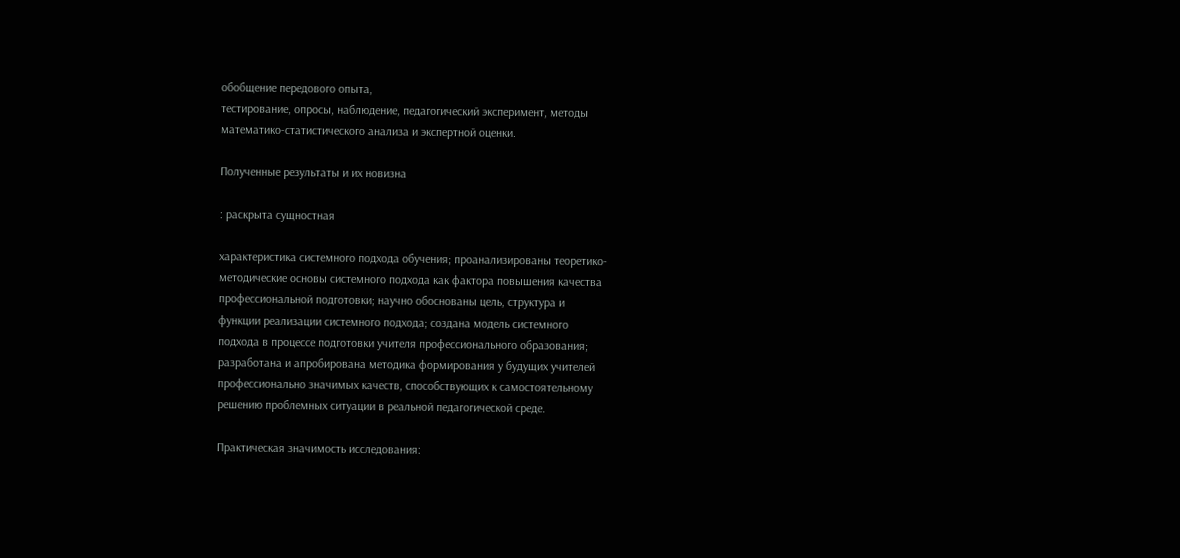обобщение передового опыта,
тестирование, опросы, наблюдение, педагогический эксперимент, методы
математико-статистического анализа и экспертной оценки.

Полученные результаты и их новизна

: раскрыта сущностная

характеристика системного подхода обучения; проанализированы теоретико-
методические основы системного подхода как фактора повышения качества
профессиональной подготовки; научно обоснованы цель, структура и
функции реализации системного подхода; создана модель системного
подхода в процессе подготовки учителя профессионального образования;
разработана и апробирована методика формирования у будущих учителей
профессионально значимых качеств, способствующих к самостоятельному
решению проблемных ситуации в реальной педагогической среде.

Практическая значимость исследования: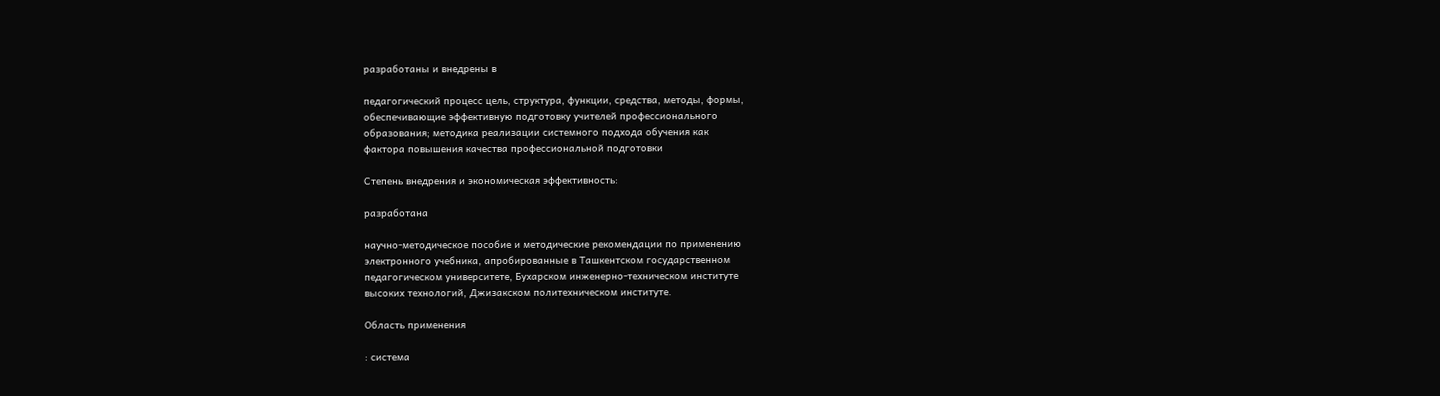разработаны и внедрены в

педагогический процесс цель, структура, функции, средства, методы, формы,
обеспечивающие эффективную подготовку учителей профессионального
образования; методика реализации системного подхода обучения как
фактора повышения качества профессиональной подготовки

Степень внедрения и экономическая эффективность:

разработана

научно-методическое пособие и методические рекомендации по применению
электронного учебника, апробированные в Ташкентском государственном
педагогическом университете, Бухарском инженерно-техническом институте
высоких технологий, Джизакском политехническом институте.

Область применения

: система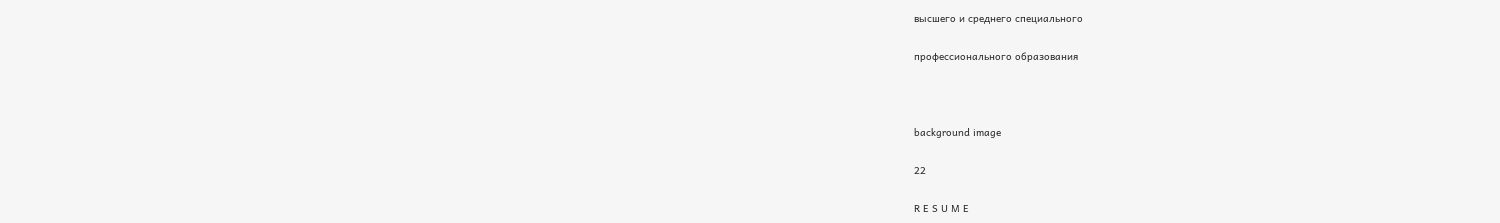высшего и среднего специального

профессионального образования



background image

22

R E S U M E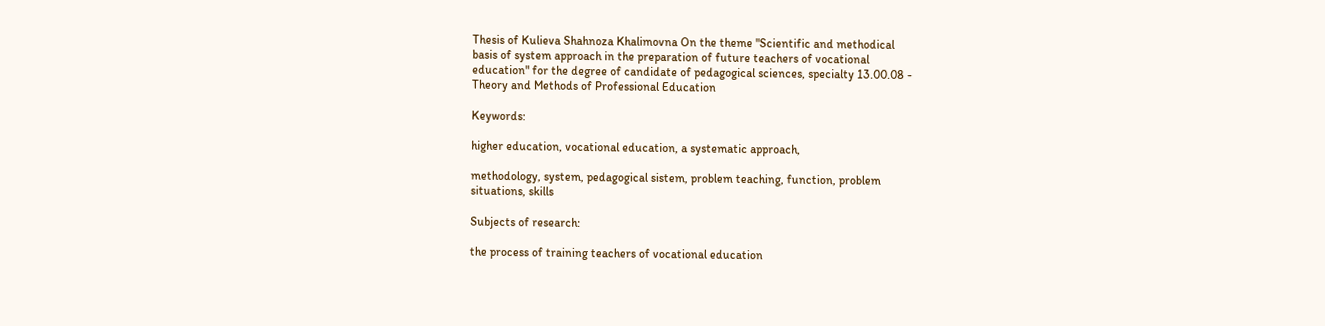Thesis of Kulieva Shahnoza Khalimovna On the theme "Scientific and methodical
basis of system approach in the preparation of future teachers of vocational
education" for the degree of candidate of pedagogical sciences, specialty 13.00.08 -
Theory and Methods of Professional Education

Keywords:

higher education, vocational education, a systematic approach,

methodology, system, pedagogical sistem, problem teaching, function, problem
situations, skills

Subjects of research:

the process of training teachers of vocational education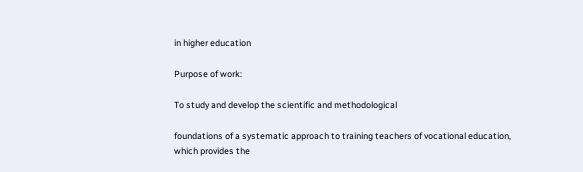in higher education

Purpose of work:

To study and develop the scientific and methodological

foundations of a systematic approach to training teachers of vocational education,
which provides the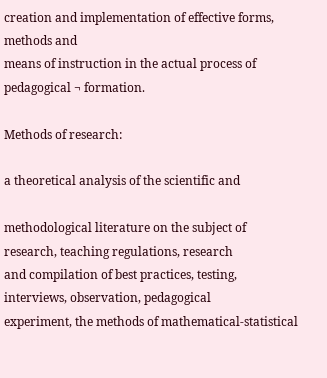creation and implementation of effective forms, methods and
means of instruction in the actual process of pedagogical ¬ formation.

Methods of research:

a theoretical analysis of the scientific and

methodological literature on the subject of research, teaching regulations, research
and compilation of best practices, testing, interviews, observation, pedagogical
experiment, the methods of mathematical-statistical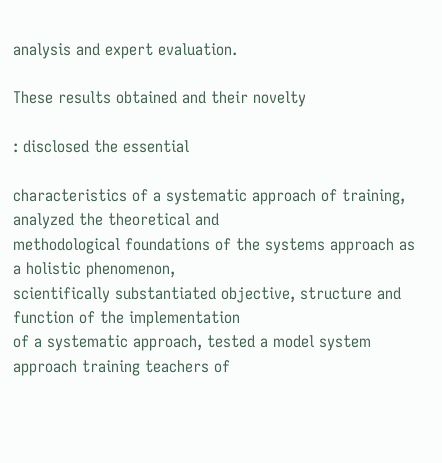analysis and expert evaluation.

These results obtained and their novelty

: disclosed the essential

characteristics of a systematic approach of training, analyzed the theoretical and
methodological foundations of the systems approach as a holistic phenomenon,
scientifically substantiated objective, structure and function of the implementation
of a systematic approach, tested a model system approach training teachers of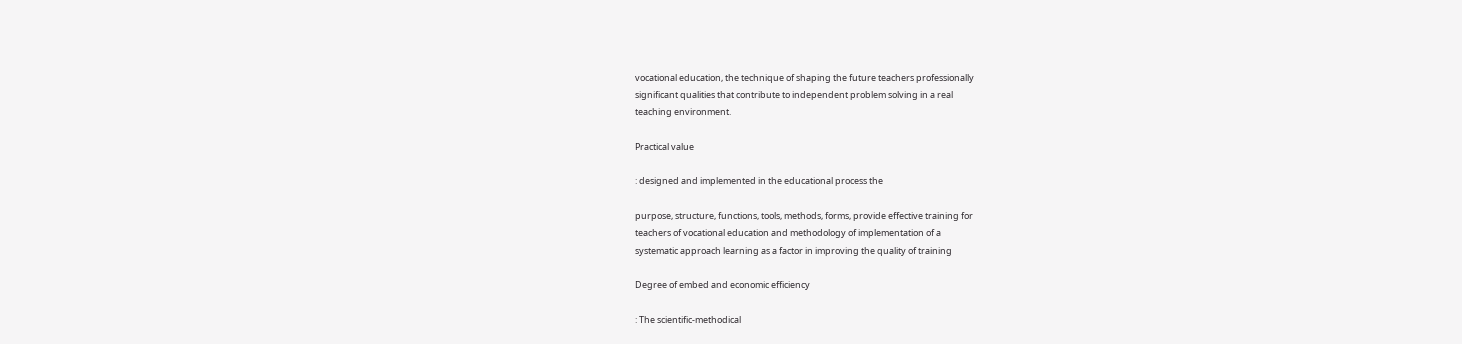vocational education, the technique of shaping the future teachers professionally
significant qualities that contribute to independent problem solving in a real
teaching environment.

Practical value

: designed and implemented in the educational process the

purpose, structure, functions, tools, methods, forms, provide effective training for
teachers of vocational education and methodology of implementation of a
systematic approach learning as a factor in improving the quality of training

Degree of embed and economic efficiency

: The scientific-methodical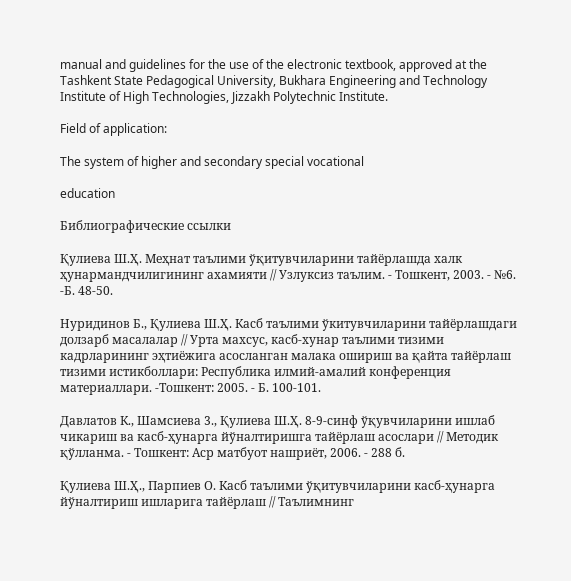manual and guidelines for the use of the electronic textbook, approved at the
Tashkent State Pedagogical University, Bukhara Engineering and Technology
Institute of High Technologies, Jizzakh Polytechnic Institute.

Field of application:

The system of higher and secondary special vocational

education

Библиографические ссылки

Қулиева Ш.Ҳ. Меҳнат таълими ўқитувчиларини тайёрлашда халк ҳунармандчилигининг ахамияти // Узлуксиз таълим. - Тошкент, 2003. - №6. -Б. 48-50.

Нуридинов Б., Қулиева Ш.Ҳ. Касб таълими ўкитувчиларини тайёрлашдаги долзарб масалалар // Урта махсус, касб-хунар таълими тизими кадрларининг эҳтиёжига асосланган малака ошириш ва қайта тайёрлаш тизими истикболлари: Республика илмий-амалий конференция материаллари. -Тошкент: 2005. - Б. 100-101.

Давлатов К., Шамсиева 3., Қулиева Ш.Ҳ. 8-9-синф ўқувчиларини ишлаб чикариш ва касб-ҳунарга йўналтиришга тайёрлаш асослари // Методик қўлланма. - Тошкент: Аср матбуот нашриёт, 2006. - 288 б.

Қулиева Ш.Ҳ., Парпиев О. Касб таълими ўқитувчиларини касб-ҳунарга йўналтириш ишларига тайёрлаш // Таълимнинг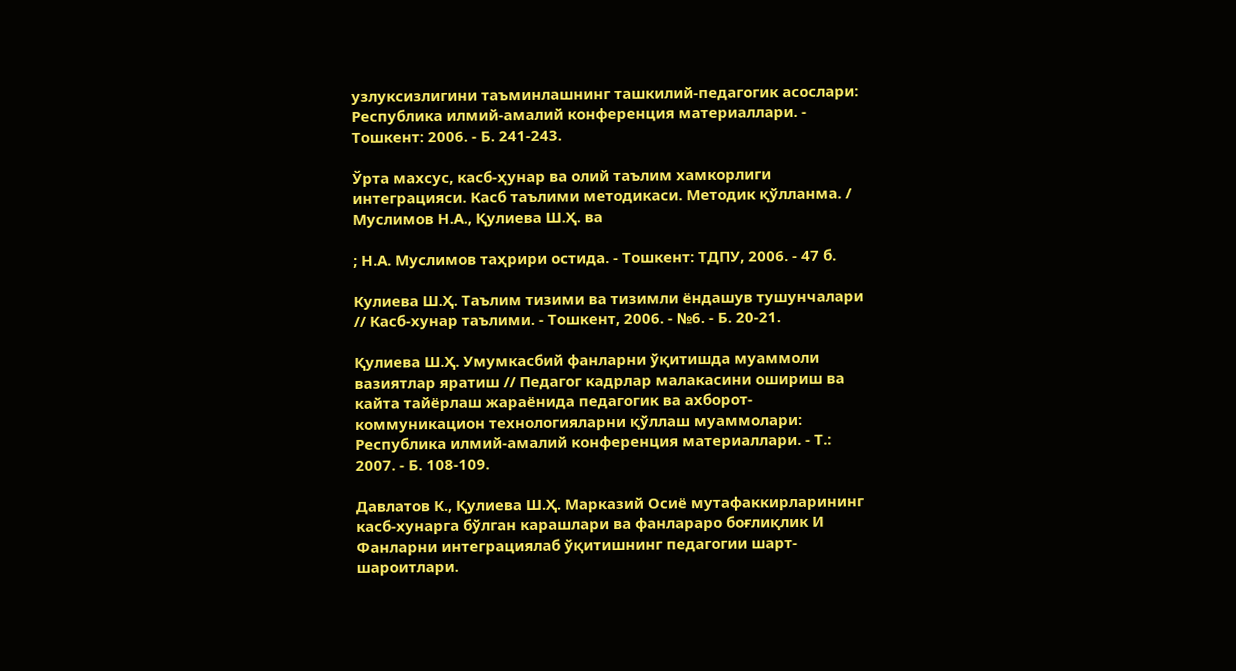узлуксизлигини таъминлашнинг ташкилий-педагогик асослари: Республика илмий-амалий конференция материаллари. - Тошкент: 2006. - Б. 241-243.

Ўрта махсус, касб-ҳунар ва олий таълим хамкорлиги интеграцияси. Касб таълими методикаси. Методик қўлланма. / Муслимов Н.А., Қулиева Ш.Ҳ. ва

; Н.А. Муслимов таҳрири остида. - Тошкент: ТДПУ, 2006. - 47 б.

Кулиева Ш.Ҳ. Таълим тизими ва тизимли ёндашув тушунчалари // Касб-хунар таълими. - Тошкент, 2006. - №6. - Б. 20-21.

Қулиева Ш.Ҳ. Умумкасбий фанларни ўқитишда муаммоли вазиятлар яратиш // Педагог кадрлар малакасини ошириш ва кайта тайёрлаш жараёнида педагогик ва ахборот-коммуникацион технологияларни қўллаш муаммолари: Республика илмий-амалий конференция материаллари. - Т.: 2007. - Б. 108-109.

Давлатов К., Қулиева Ш.Ҳ. Марказий Осиё мутафаккирларининг касб-хунарга бўлган карашлари ва фанлараро боғлиқлик И Фанларни интеграциялаб ўқитишнинг педагогии шарт-шароитлари.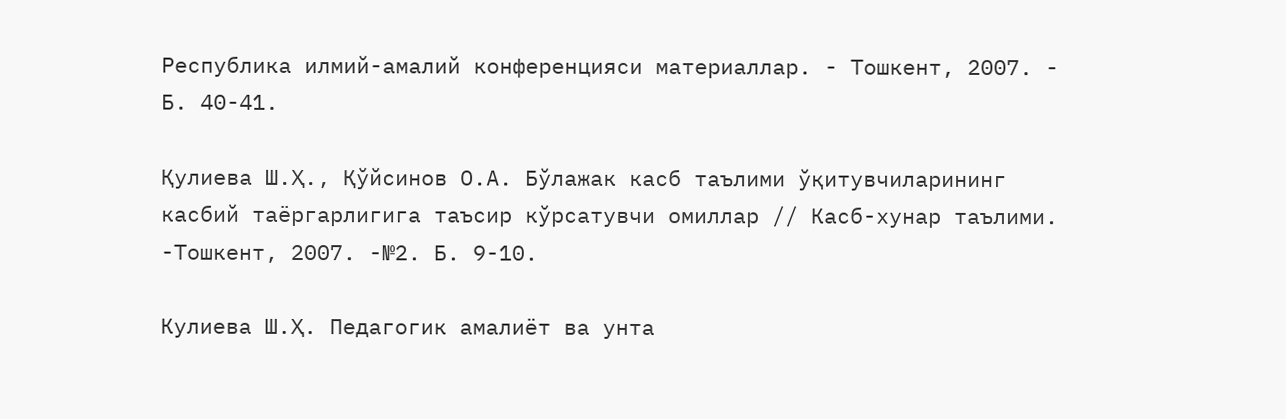Республика илмий-амалий конференцияси материаллар. - Тошкент, 2007. - Б. 40-41.

Қулиева Ш.Ҳ., Қўйсинов О.А. Бўлажак касб таълими ўқитувчиларининг касбий таёргарлигига таъсир кўрсатувчи омиллар // Касб-хунар таълими. -Тошкент, 2007. -№2. Б. 9-10.

Кулиева Ш.Ҳ. Педагогик амалиёт ва унта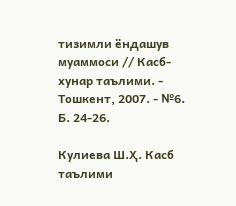тизимли ёндашув муаммоси // Касб-хунар таълими. - Тошкент, 2007. - №6. Б. 24-26.

Кулиева Ш.Ҳ. Касб таълими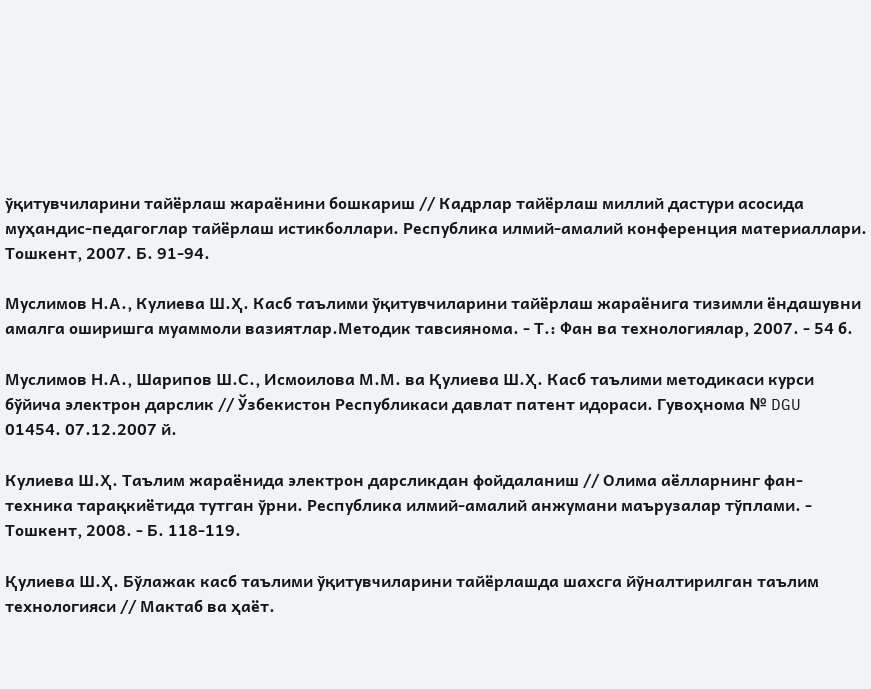ўқитувчиларини тайёрлаш жараёнини бошкариш // Кадрлар тайёрлаш миллий дастури асосида муҳандис-педагоглар тайёрлаш истикболлари. Республика илмий-амалий конференция материаллари. Тошкент, 2007. Б. 91-94.

Муслимов Н.А., Кулиева Ш.Ҳ. Касб таълими ўқитувчиларини тайёрлаш жараёнига тизимли ёндашувни амалга оширишга муаммоли вазиятлар.Методик тавсиянома. - Т.: Фан ва технологиялар, 2007. - 54 б.

Муслимов Н.А., Шарипов Ш.С., Исмоилова М.М. ва Қулиева Ш.Ҳ. Касб таълими методикаси курси бўйича электрон дарслик // Ўзбекистон Республикаси давлат патент идораси. Гувоҳнома № DGU 01454. 07.12.2007 й.

Кулиева Ш.Ҳ. Таълим жараёнида электрон дарсликдан фойдаланиш // Олима аёлларнинг фан-техника тарақкиётида тутган ўрни. Республика илмий-амалий анжумани маърузалар тўплами. - Тошкент, 2008. - Б. 118-119.

Қулиева Ш.Ҳ. Бўлажак касб таълими ўқитувчиларини тайёрлашда шахсга йўналтирилган таълим технологияси // Мактаб ва ҳаёт.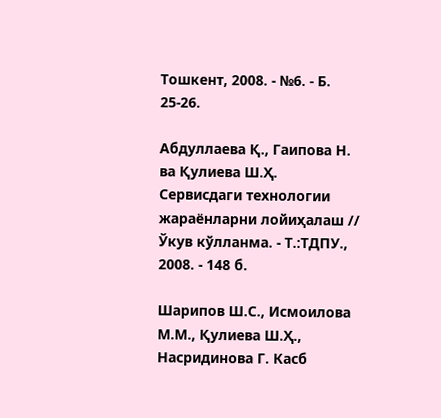Тошкент, 2008. - №6. - Б. 25-26.

Абдуллаева Қ., Гаипова Н. ва Қулиева Ш.Ҳ. Сервисдаги технологии жараёнларни лойиҳалаш // Ўкув кўлланма. - Т.:ТДПУ., 2008. - 148 б.

Шарипов Ш.С., Исмоилова М.М., Қулиева Ш.Ҳ., Насридинова Г. Касб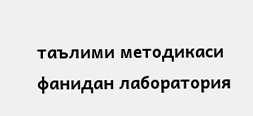таълими методикаси фанидан лаборатория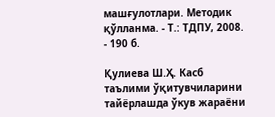машғулотлари. Методик қўлланма. - Т.: ТДПУ, 2008. - 190 б.

Қулиева Ш.Ҳ. Касб таълими ўқитувчиларини тайёрлашда ўкув жараёни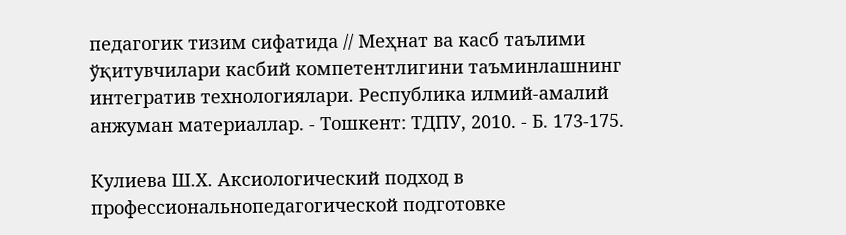педагогик тизим сифатида // Меҳнат ва касб таълими ўқитувчилари касбий компетентлигини таъминлашнинг интегратив технологиялари. Республика илмий-амалий анжуман материаллар. - Тошкент: ТДПУ, 2010. - Б. 173-175.

Кулиева Ш.Х. Аксиологический подход в профессиональнопедагогической подготовке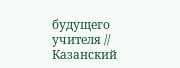будущего учителя // Казанский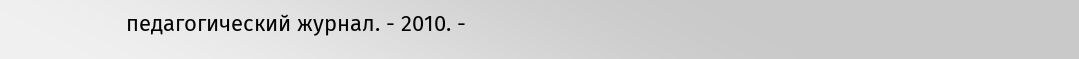педагогический журнал. - 2010. -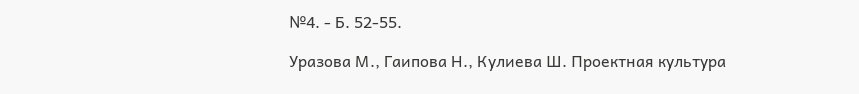№4. - Б. 52-55.

Уразова М., Гаипова Н., Кулиева Ш. Проектная культура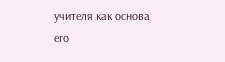учителя как основа его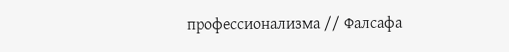профессионализма // Фалсафа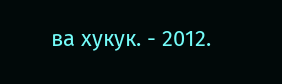ва хукук. - 2012.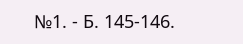№1. - Б. 145-146.